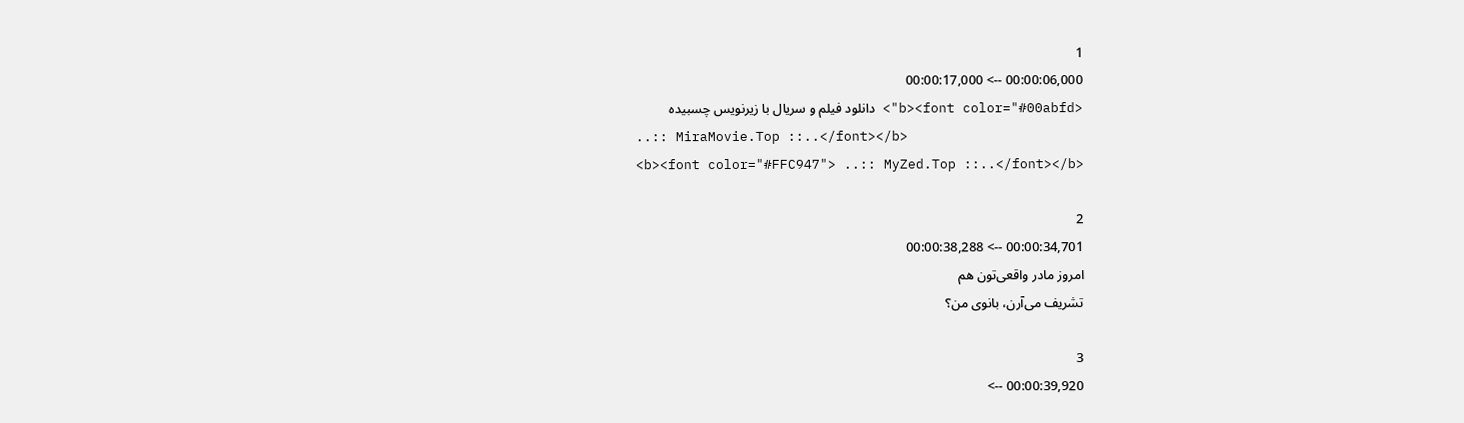1
00:00:06,000 --> 00:00:17,000
<b><font color="#00abfd"> دانلود فیلم و سریال با زیرنویس چسبیده
  ..:: MiraMovie.Top ::..</font></b>
  <b><font color="#FFC947"> ..:: MyZed.Top ::..</font></b>

2
00:00:34,701 --> 00:00:38,288
امروز مادر واقعی‌تون هم
تشریف می‌آرن، بانوی من؟

3
00:00:39,920 -->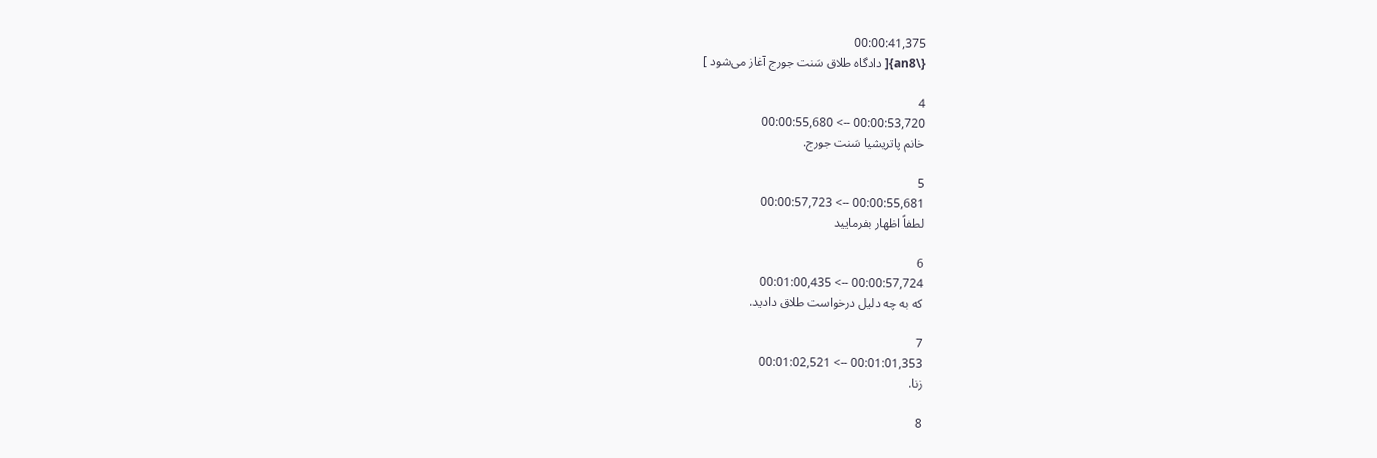00:00:41,375
{\an8}[ دادگاه طلاق سَنت جورج آغاز می‌شود ]

4
00:00:53,720 --> 00:00:55,680
خانم پاتریشیا سَنت جورج.

5
00:00:55,681 --> 00:00:57,723
لطفاً اظهار بفرمایید

6
00:00:57,724 --> 00:01:00,435
که به چه دلیل درخواست طلاق دادید.

7
00:01:01,353 --> 00:01:02,521
زنا.

8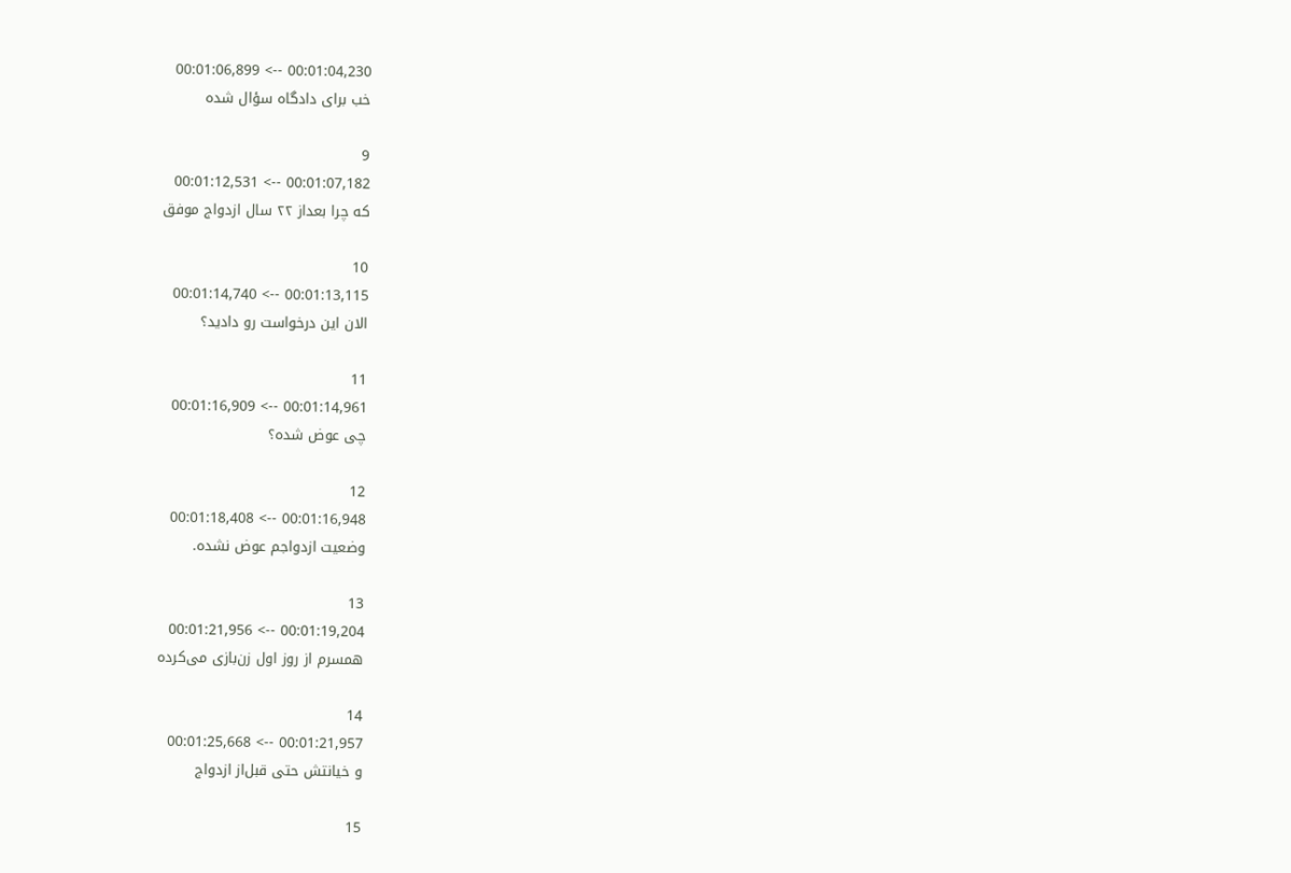00:01:04,230 --> 00:01:06,899
خب برای دادگاه سؤال شده

9
00:01:07,182 --> 00:01:12,531
که چرا بعداز ۲۲ سال ازدواج موفق

10
00:01:13,115 --> 00:01:14,740
الان این درخواست رو دادید؟

11
00:01:14,961 --> 00:01:16,909
چی عوض شده؟

12
00:01:16,948 --> 00:01:18,408
وضعیت ازدواجم عوض نشده.

13
00:01:19,204 --> 00:01:21,956
همسرم از روز اول زن‌بازی می‌کرده

14
00:01:21,957 --> 00:01:25,668
و خیانتش حتی قبل‌از ازدواج

15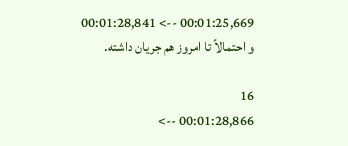00:01:25,669 --> 00:01:28,841
و احتمالاً تا امروز هم جریان داشته.

16
00:01:28,866 -->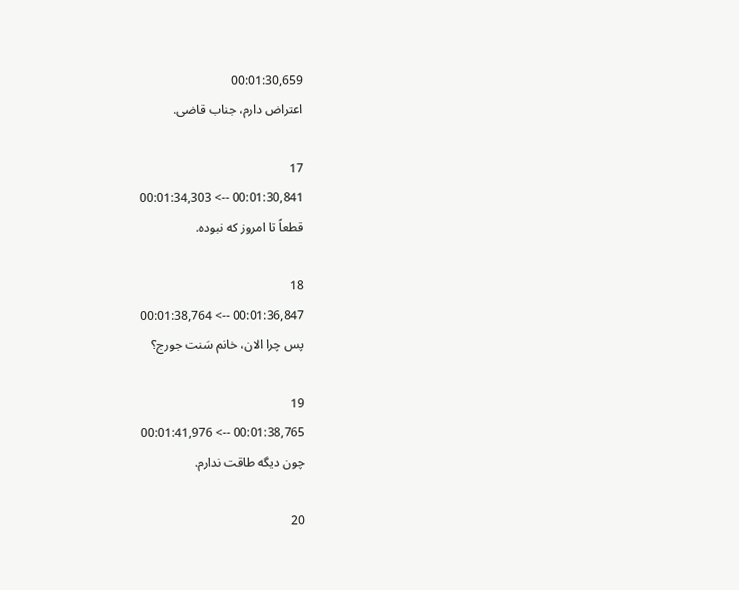00:01:30,659
اعتراض دارم، جناب قاضی.

17
00:01:30,841 --> 00:01:34,303
قطعاً تا امروز که نبوده.

18
00:01:36,847 --> 00:01:38,764
پس چرا الان، خانم سَنت جورج؟

19
00:01:38,765 --> 00:01:41,976
چون دیگه طاقت ندارم.

20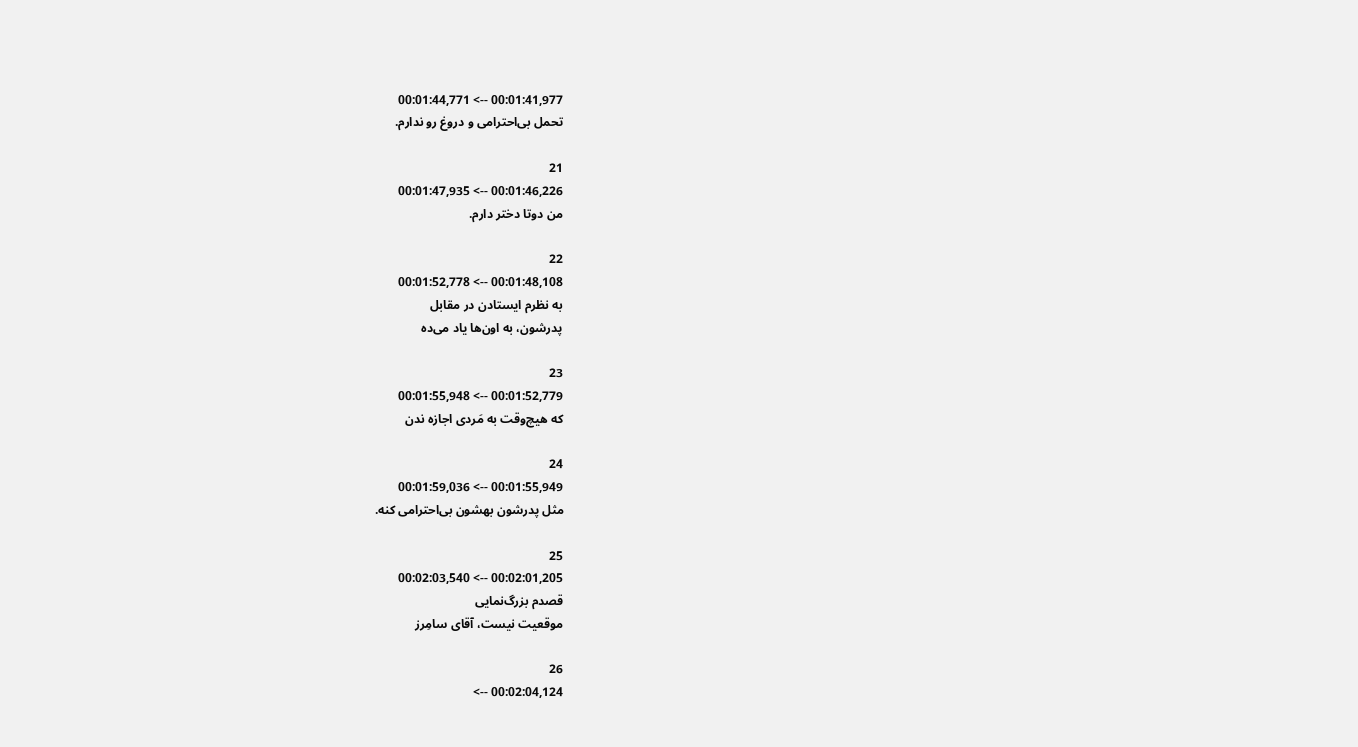00:01:41,977 --> 00:01:44,771
تحمل بی‌احترامی و دروغ رو ندارم.

21
00:01:46,226 --> 00:01:47,935
من دوتا دختر دارم.

22
00:01:48,108 --> 00:01:52,778
به نظرم ایستادن در مقابل
پدرشون، به اون‌ها یاد می‌ده

23
00:01:52,779 --> 00:01:55,948
که هیچ‌وقت به مَردی اجازه ندن

24
00:01:55,949 --> 00:01:59,036
مثل پدرشون بهشون بی‌احترامی کنه.

25
00:02:01,205 --> 00:02:03,540
قصدم بزرگ‌نمایی
موقعیت نیست، آقای سامِرز

26
00:02:04,124 -->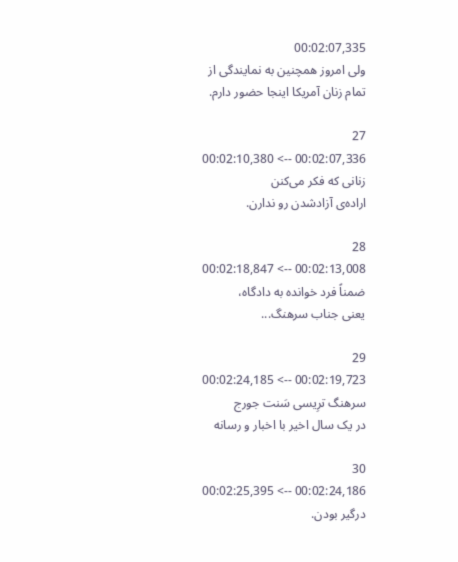00:02:07,335
ولی امروز همچنین به نمایندگی از
تمام زنان آمریکا اینجا حضور دارم.

27
00:02:07,336 --> 00:02:10,380
زنانی که فکر می‌کنن
اراده‌ی آزادشدن رو ندارن.

28
00:02:13,008 --> 00:02:18,847
ضمناً فرد خوانده به دادگاه،
یعنی جناب سرهنگ...

29
00:02:19,723 --> 00:02:24,185
سرهنگ ترِیسی سَنت جورج
در یک سال اخیر با اخبار و رسانه

30
00:02:24,186 --> 00:02:25,395
درگیر بودن.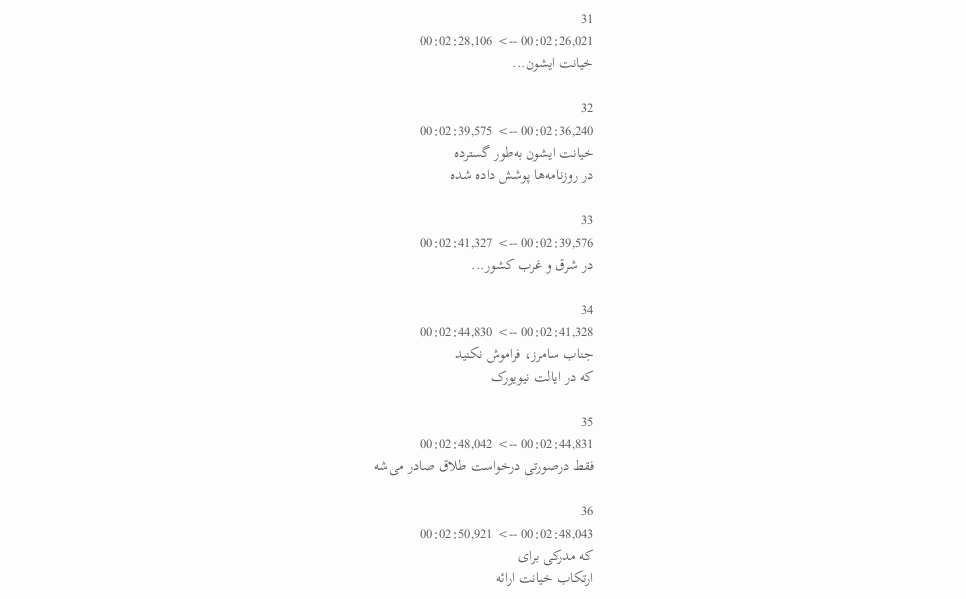31
00:02:26,021 --> 00:02:28,106
خیانت ایشون...

32
00:02:36,240 --> 00:02:39,575
خیانت ایشون به‌طور گسترده
در روزنامه‌ها پوشش داده شده

33
00:02:39,576 --> 00:02:41,327
در شرق و غرب کشور...

34
00:02:41,328 --> 00:02:44,830
جناب سامرز، فراموش نکنید
که در ایالت نیویورک

35
00:02:44,831 --> 00:02:48,042
فقط درصورتی درخواست طلاق صادر می‌شه

36
00:02:48,043 --> 00:02:50,921
که مدرکی برای
ارتکاب خیانت ارائه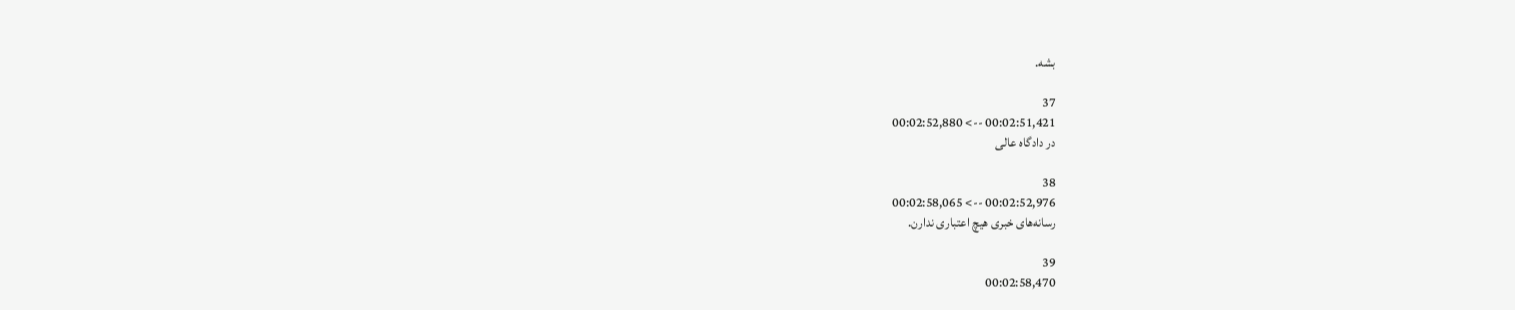بشه.

37
00:02:51,421 --> 00:02:52,880
در دادگاه عالی

38
00:02:52,976 --> 00:02:58,065
رسانه‌های خبری هیچ اعتباری ندارن.

39
00:02:58,470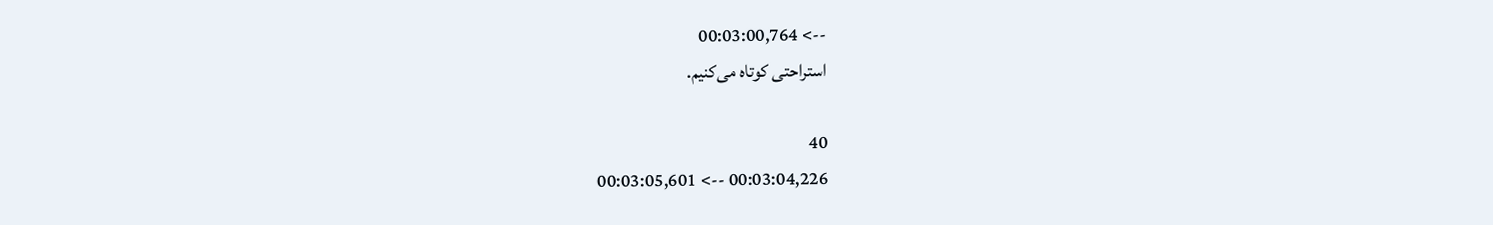--> 00:03:00,764
استراحتی کوتاه می‌کنیم.

40
00:03:04,226 --> 00:03:05,601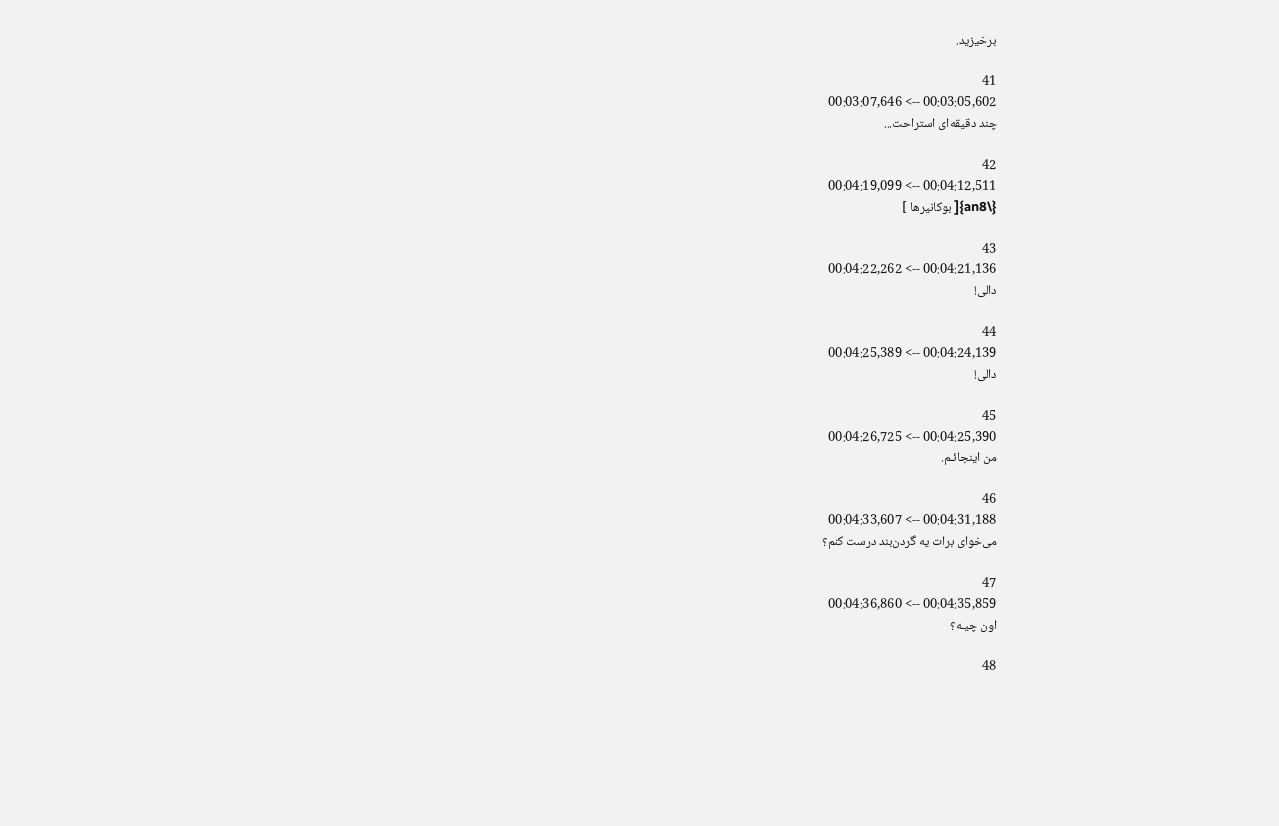برخیزید.

41
00:03:05,602 --> 00:03:07,646
چند دقیقه‌ای استراحت...

42
00:04:12,511 --> 00:04:19,099
{\an8}[ بوکانیرها ]

43
00:04:21,136 --> 00:04:22,262
دالی!

44
00:04:24,139 --> 00:04:25,389
دالی!

45
00:04:25,390 --> 00:04:26,725
من اینجائـم.

46
00:04:31,188 --> 00:04:33,607
می‌خوای برات یه گردن‌بند درست کنم؟

47
00:04:35,859 --> 00:04:36,860
اون چیـه؟

48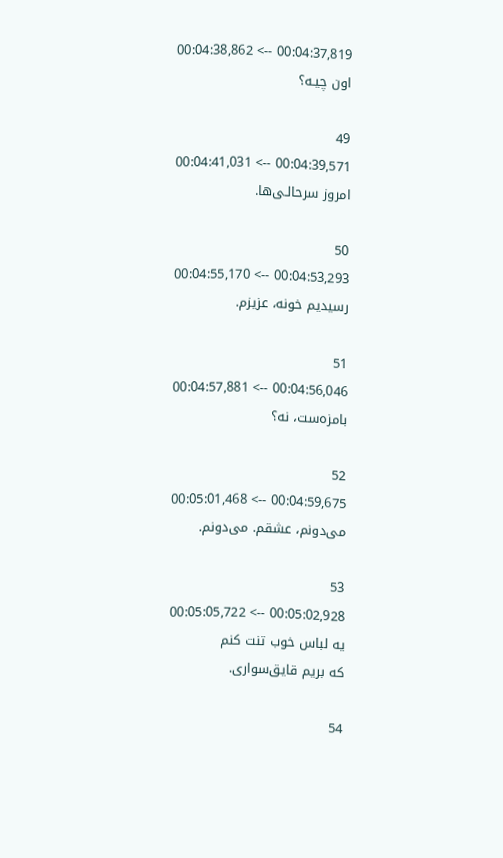00:04:37,819 --> 00:04:38,862
اون چیـه؟

49
00:04:39,571 --> 00:04:41,031
امروز سرحالـی‌ها.

50
00:04:53,293 --> 00:04:55,170
رسیدیم خونه، عزیزم.

51
00:04:56,046 --> 00:04:57,881
بامزه‌ست، نه؟

52
00:04:59,675 --> 00:05:01,468
می‌دونم، عشقم. می‌دونم.

53
00:05:02,928 --> 00:05:05,722
یه لباس خوب تنت کنم
که بریم قایق‌سواری.

54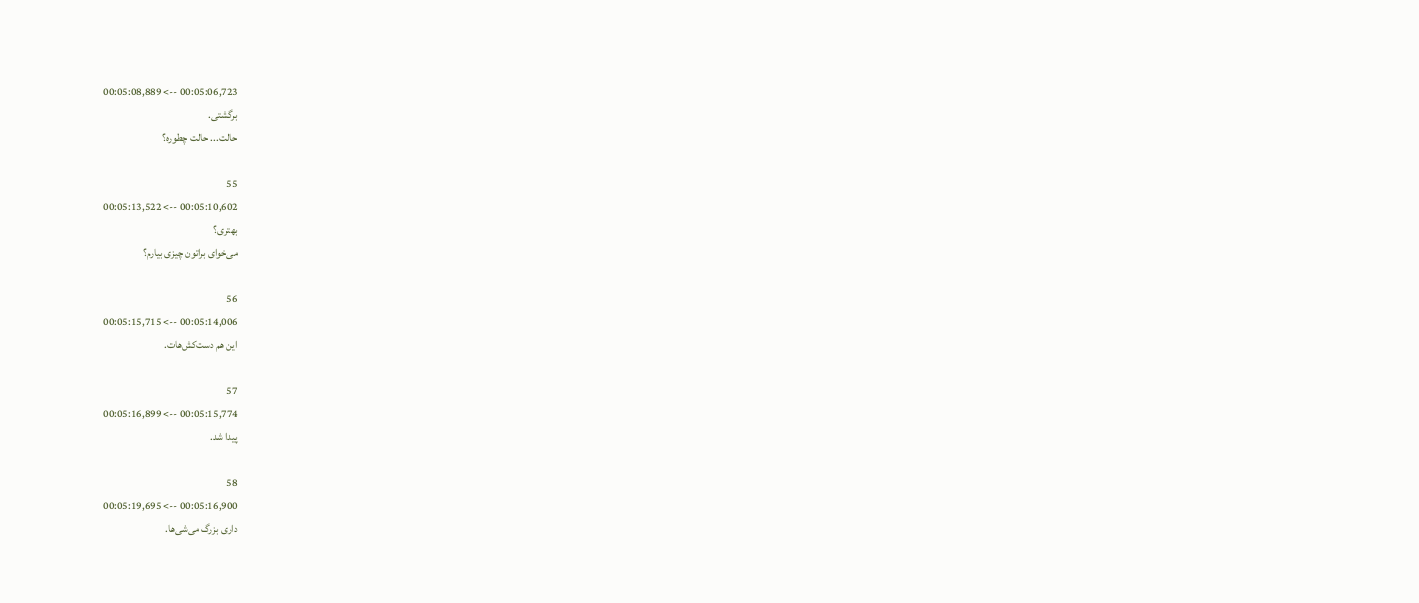00:05:06,723 --> 00:05:08,889
برگشتی.
حالت... حالت چطوره؟

55
00:05:10,602 --> 00:05:13,522
بهتری؟
می‌خوای براتون چیزی بیارم؟

56
00:05:14,006 --> 00:05:15,715
این هم دست‌کش‌هات.

57
00:05:15,774 --> 00:05:16,899
پیدا شد.

58
00:05:16,900 --> 00:05:19,695
داری بزرگ می‌شی‌ها.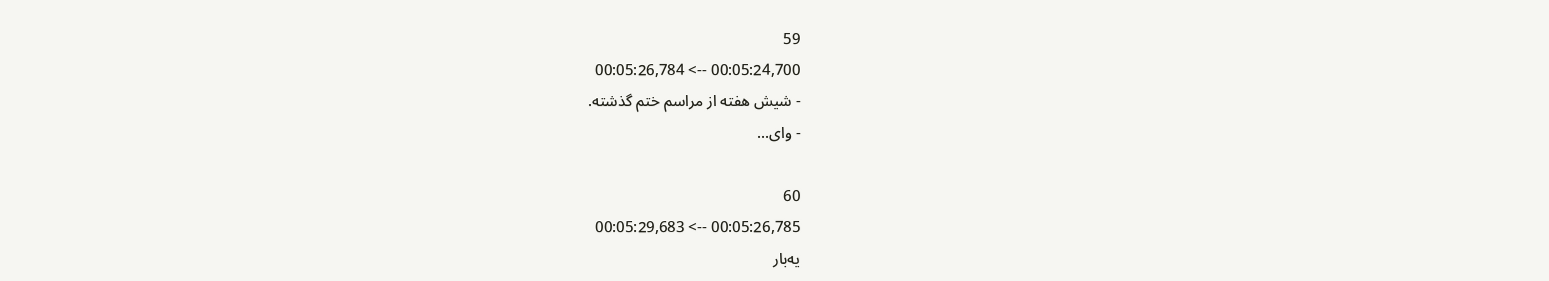59
00:05:24,700 --> 00:05:26,784
- شیش هفته از مراسم ختم گذشته.
- وای...

60
00:05:26,785 --> 00:05:29,683
یه‌بار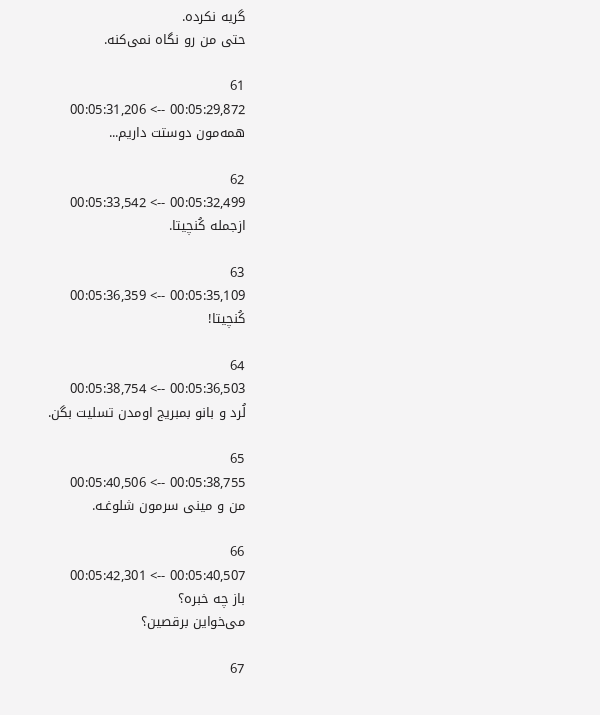گریه نکرده.
حتی من رو نگاه نمی‌کنه.

61
00:05:29,872 --> 00:05:31,206
همه‌مون دوستت داریم...

62
00:05:32,499 --> 00:05:33,542
ازجمله کُنچیتا.

63
00:05:35,109 --> 00:05:36,359
کُنچیتا!

64
00:05:36,503 --> 00:05:38,754
لُرد و بانو بمبریج اومدن تسلیت بگن.

65
00:05:38,755 --> 00:05:40,506
من و مینی سرمون شلوغـه.

66
00:05:40,507 --> 00:05:42,301
باز چه خبره؟
می‌خواین برقصین؟

67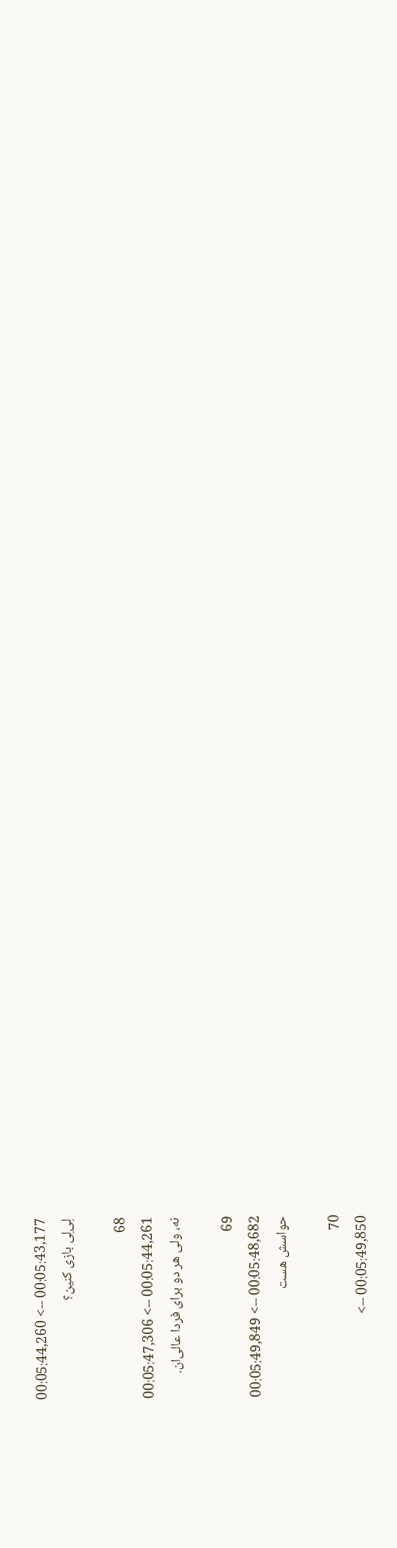00:05:43,177 --> 00:05:44,260
لِی‌لِی بازی کنین؟

68
00:05:44,261 --> 00:05:47,306
نه، ولی هر دو برای فردا عالی‌ان.

69
00:05:48,682 --> 00:05:49,849
حواسش هست

70
00:05:49,850 -->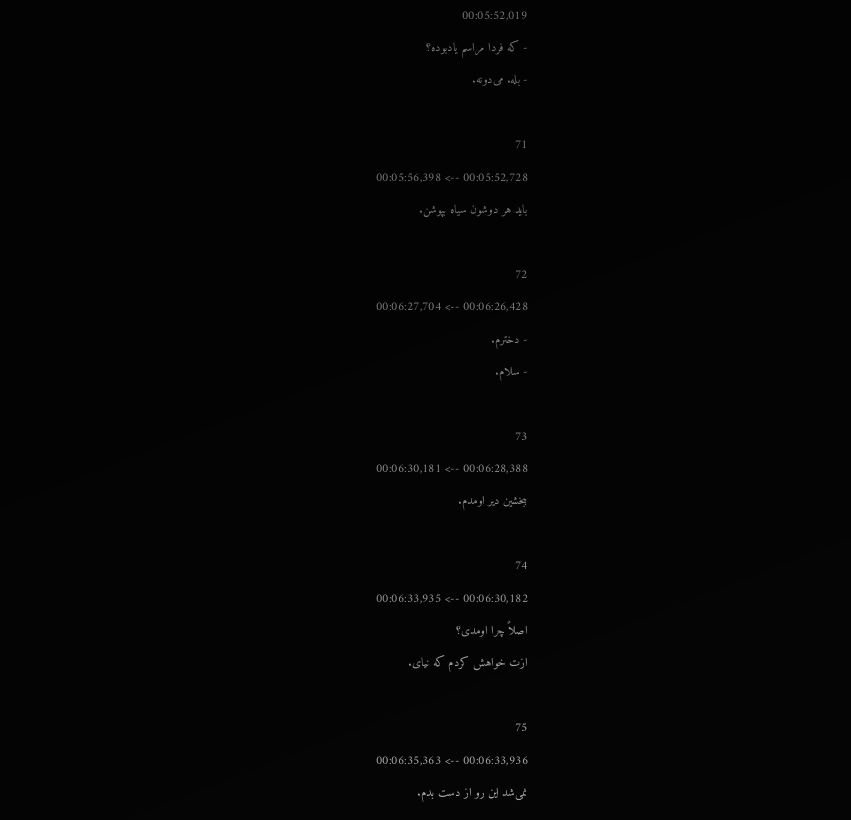00:05:52,019
- که فردا مراسم یادبوده؟
- بله. می‌دونه.

71
00:05:52,728 --> 00:05:56,398
باید هر دوشون سیاه بپوشن.

72
00:06:26,428 --> 00:06:27,704
- دخترم.
- سلام.

73
00:06:28,388 --> 00:06:30,181
ببخشین دیر اومدم.

74
00:06:30,182 --> 00:06:33,935
اصلاً چرا اومدی؟
ازت خواهش کردم که نیای.

75
00:06:33,936 --> 00:06:35,363
نمی‌شد این رو از دست بدم.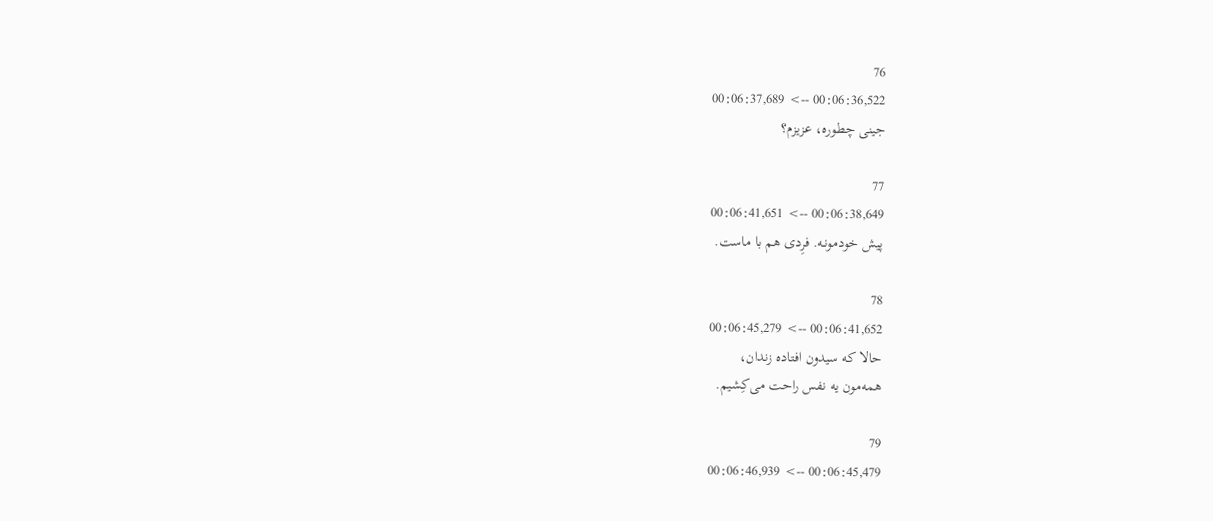76
00:06:36,522 --> 00:06:37,689
جینی چطوره، عزیزم؟

77
00:06:38,649 --> 00:06:41,651
پیش خودمونـه. فرِدی هم با ماست.

78
00:06:41,652 --> 00:06:45,279
حالا که سیدون افتاده زندان،
همه‌مون یه نفس راحت می‌کِشیم.

79
00:06:45,479 --> 00:06:46,939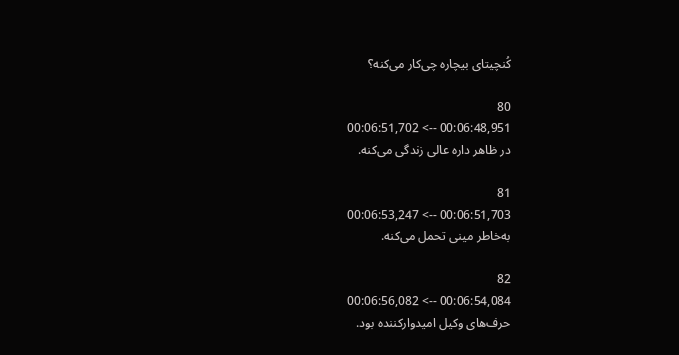کُنچیتای بیچاره چی‌کار می‌کنه؟

80
00:06:48,951 --> 00:06:51,702
در ظاهر داره عالی زندگی می‌کنه.

81
00:06:51,703 --> 00:06:53,247
به‌خاطر مینی تحمل می‌کنه.

82
00:06:54,084 --> 00:06:56,082
حرف‌های وکیل امیدوارکننده بود.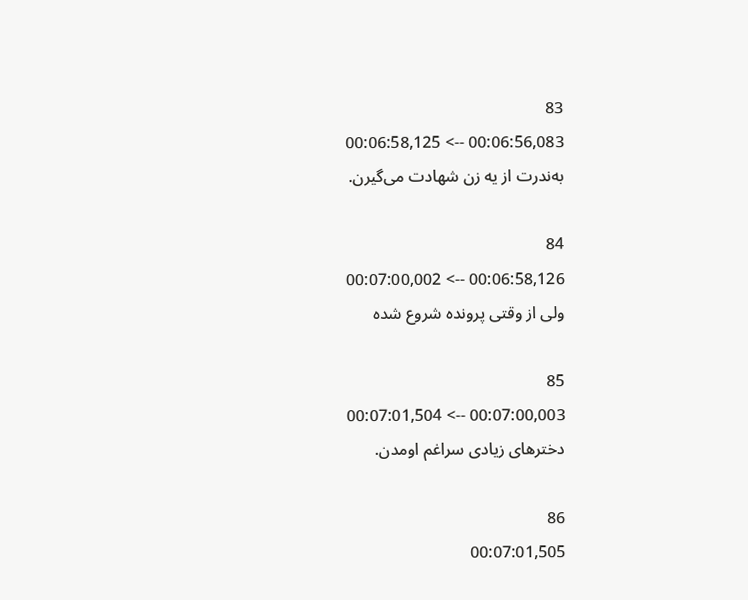83
00:06:56,083 --> 00:06:58,125
به‌ندرت از یه زن شهادت می‌گیرن.

84
00:06:58,126 --> 00:07:00,002
ولی از وقتی پرونده شروع شده

85
00:07:00,003 --> 00:07:01,504
دخترهای زیادی سراغم اومدن.

86
00:07:01,505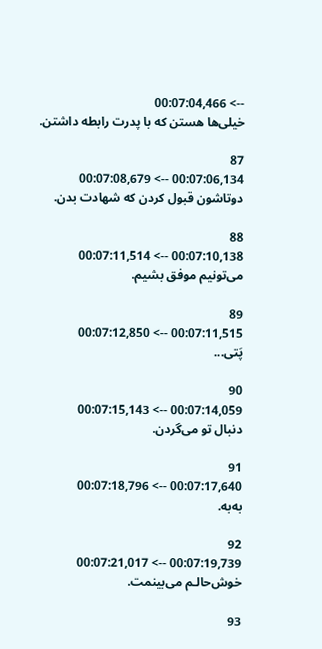--> 00:07:04,466
خیلی‌ها هستن که با پدرت رابطه داشتن.

87
00:07:06,134 --> 00:07:08,679
دوتاشون قبول کردن که شهادت بدن.

88
00:07:10,138 --> 00:07:11,514
می‌تونیم موفق بشیم.

89
00:07:11,515 --> 00:07:12,850
پَتی...

90
00:07:14,059 --> 00:07:15,143
دنبال تو می‌گردن.

91
00:07:17,640 --> 00:07:18,796
به‌به.

92
00:07:19,739 --> 00:07:21,017
خوش‌حالـم می‌بینمت.

93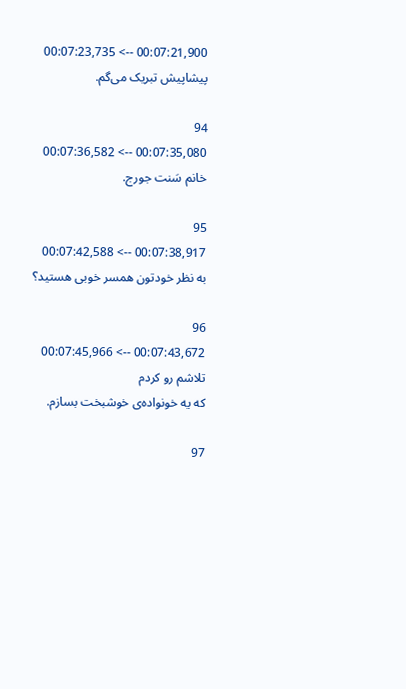00:07:21,900 --> 00:07:23,735
پیشاپیش تبریک می‌گم.

94
00:07:35,080 --> 00:07:36,582
خانم سَنت جورج.

95
00:07:38,917 --> 00:07:42,588
به نظر خودتون همسر خوبی هستید؟

96
00:07:43,672 --> 00:07:45,966
تلاشم رو کردم
که یه خونواده‌ی خوشبخت بسازم.

97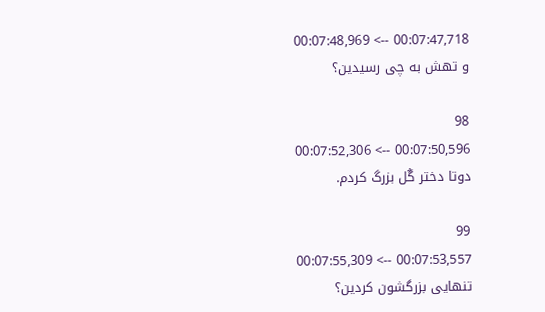00:07:47,718 --> 00:07:48,969
و تهش به چی رسیدین؟

98
00:07:50,596 --> 00:07:52,306
دوتا دختر گُل بزرگ کردم.

99
00:07:53,557 --> 00:07:55,309
تنهایی بزرگشون کردین؟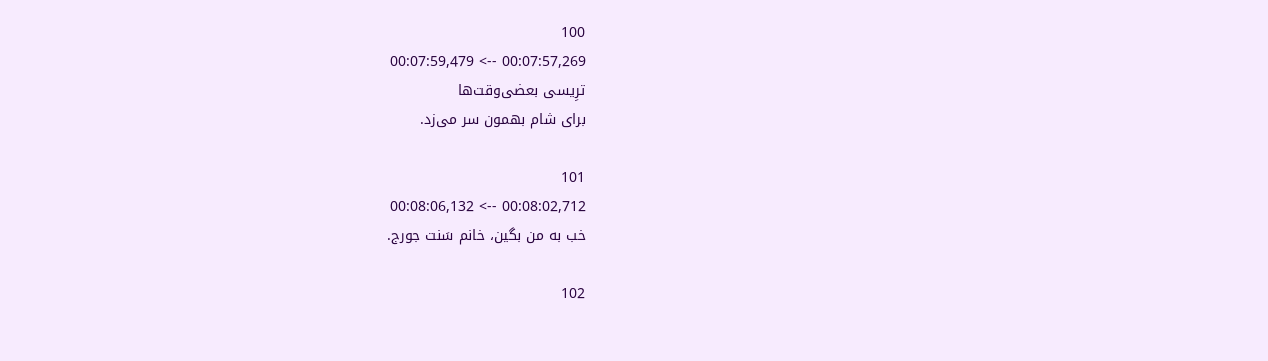100
00:07:57,269 --> 00:07:59,479
ترِیسی بعضی‌وقت‌ها
برای شام بهمون سر می‌زد.

101
00:08:02,712 --> 00:08:06,132
خب به من بگین، خانم سَنت جورج.

102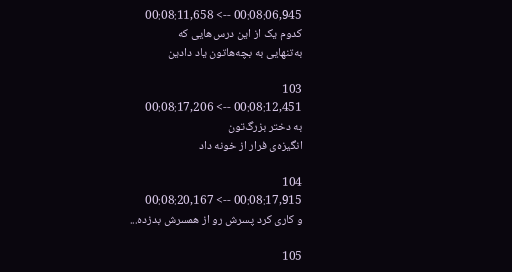00:08:06,945 --> 00:08:11,658
کدوم یک از این درس‌هایی که
به‌تنهایی به بچه‌هاتون یاد دادین

103
00:08:12,451 --> 00:08:17,206
به دختر بزرگ‌تون
انگیزه‌ی فرار از خونه داد

104
00:08:17,915 --> 00:08:20,167
و کاری کرد پسرش رو از همسرش بدزده...

105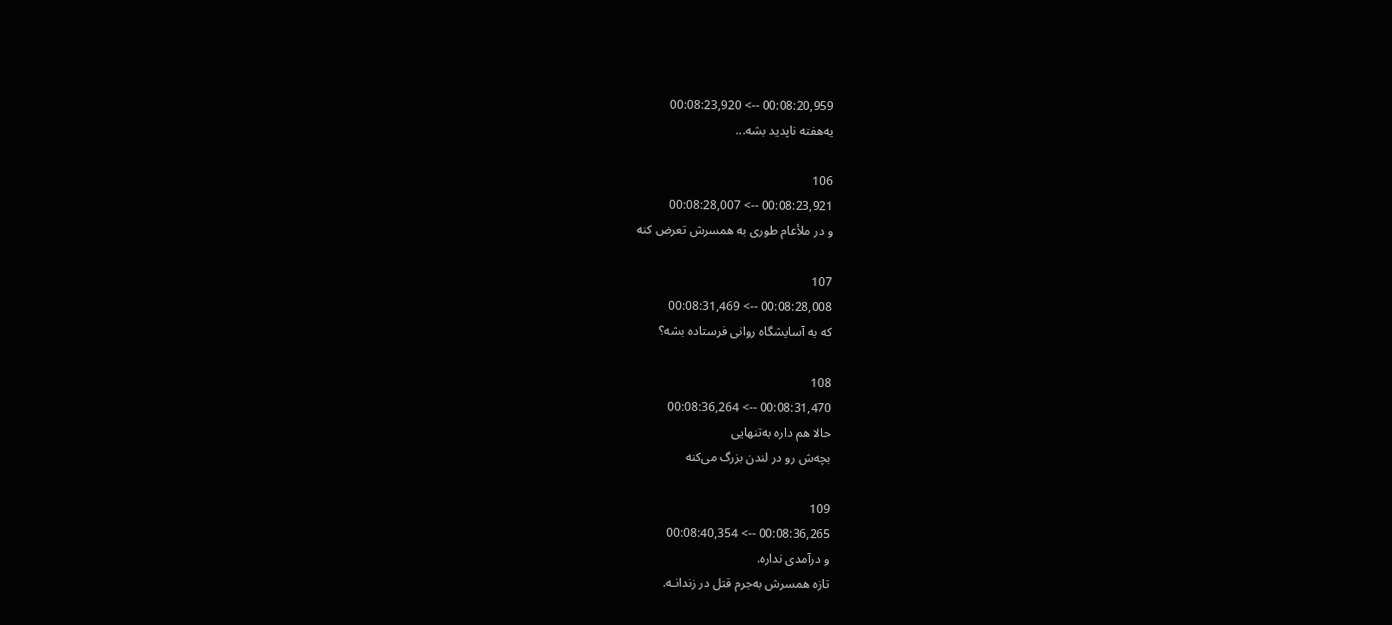00:08:20,959 --> 00:08:23,920
یه‌هفته ناپدید بشه...

106
00:08:23,921 --> 00:08:28,007
و در ملأعام طوری به همسرش تعرض کنه

107
00:08:28,008 --> 00:08:31,469
که به آسایشگاه روانی فرستاده بشه؟

108
00:08:31,470 --> 00:08:36,264
حالا هم داره به‌تنهایی
بچه‌ش رو در لندن بزرگ می‌کنه

109
00:08:36,265 --> 00:08:40,354
و درآمدی نداره.
تازه همسرش به‌جرم قتل در زندانـه.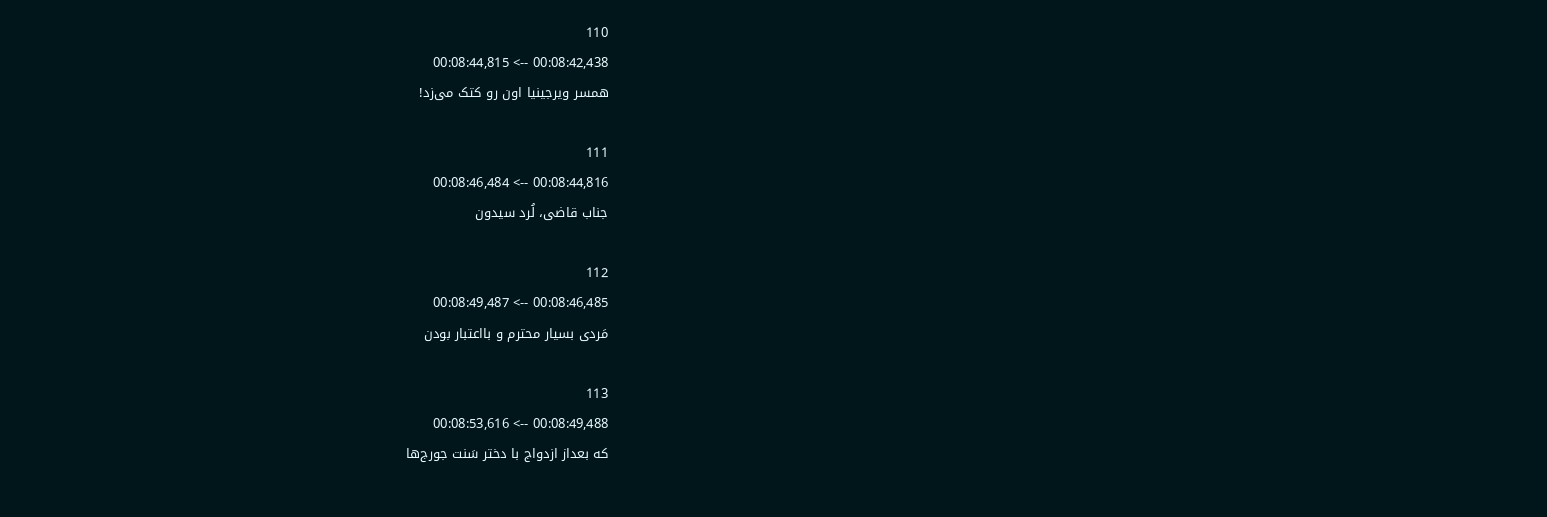110
00:08:42,438 --> 00:08:44,815
همسر ویرجینیا اون رو کتک می‌زد!

111
00:08:44,816 --> 00:08:46,484
جناب قاضی، لُرد سیدون

112
00:08:46,485 --> 00:08:49,487
مَردی بسیار محترم و بااعتبار بودن

113
00:08:49,488 --> 00:08:53,616
که بعداز ازدواج با دختر سَنت جورج‌ها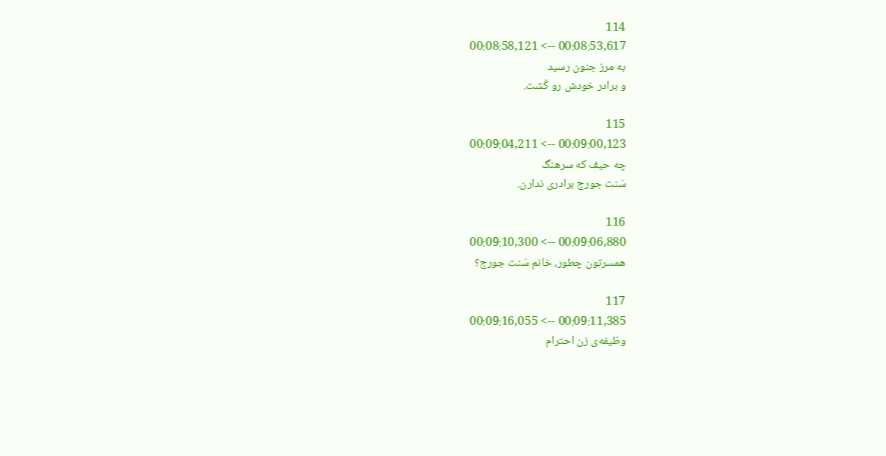114
00:08:53,617 --> 00:08:58,121
به مرز جنون رسید
و برادر خودش رو کُشت.

115
00:09:00,123 --> 00:09:04,211
چه حیف که سرهنگ
سَنت جورج برادری ندارن.

116
00:09:06,880 --> 00:09:10,300
همسرتون چطور، خانم سَنت جورج؟

117
00:09:11,385 --> 00:09:16,055
وظیفه‌ی زن احترام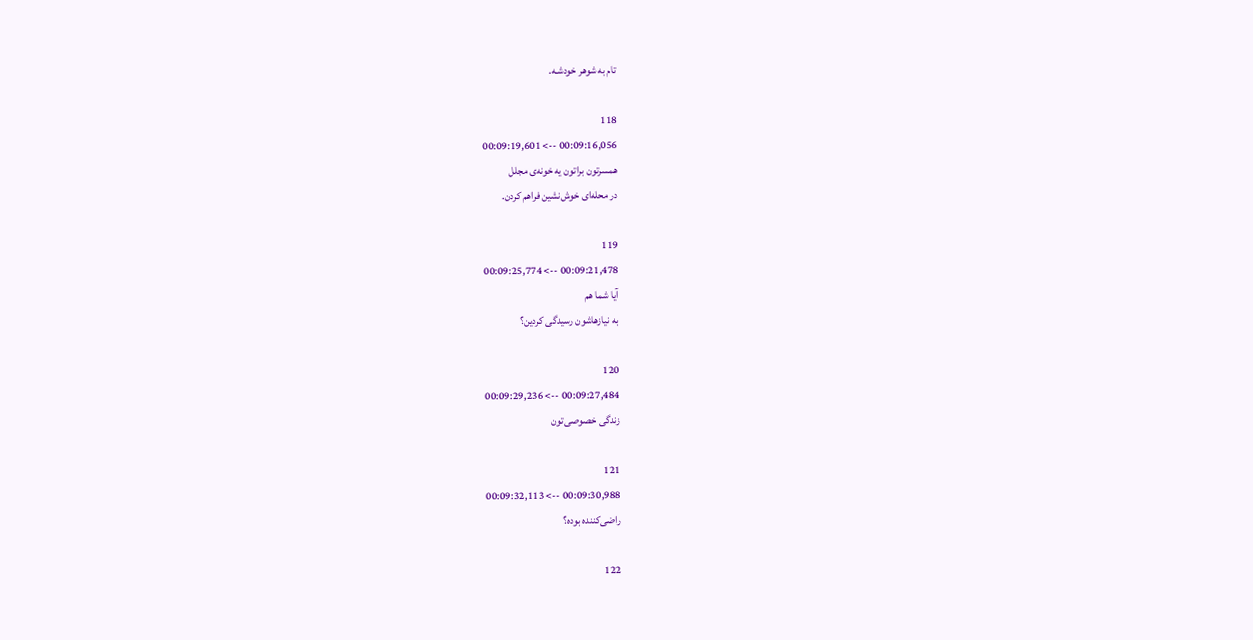تام به شوهر خودشـه.

118
00:09:16,056 --> 00:09:19,601
همسرتون براتون یه خونه‌ی مجلل
در محله‌ای خوش‌نشین فراهم کردن.

119
00:09:21,478 --> 00:09:25,774
آیا شما هم
به نیازهاشون رسیدگی کردین؟

120
00:09:27,484 --> 00:09:29,236
زندگی خصوصی‌تون

121
00:09:30,988 --> 00:09:32,113
راضی‌کننده بوده؟

122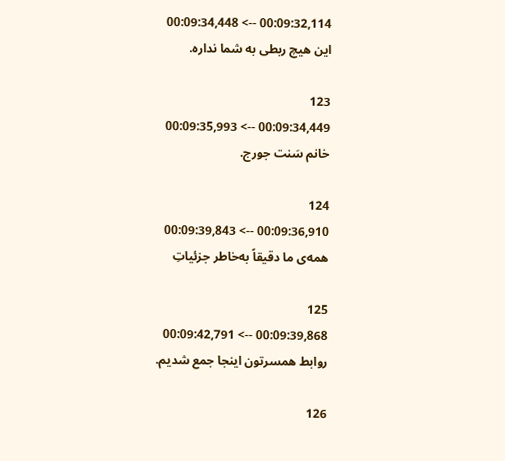00:09:32,114 --> 00:09:34,448
این هیچ ربطی به شما نداره.

123
00:09:34,449 --> 00:09:35,993
خانم سَنت جورج.

124
00:09:36,910 --> 00:09:39,843
همه‌ی ما دقیقاً به‌خاطر جزئیاتِ

125
00:09:39,868 --> 00:09:42,791
روابط همسرتون اینجا جمع شدیم.

126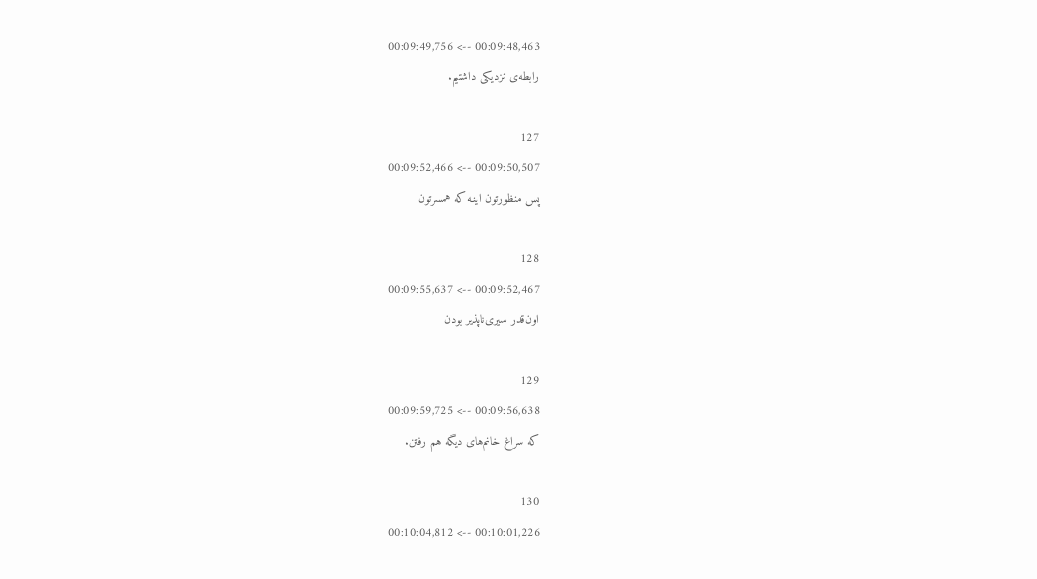00:09:48,463 --> 00:09:49,756
رابطه‌ی نزدیکی داشتیم.

127
00:09:50,507 --> 00:09:52,466
پس منظورتون اینـه که همسرتون

128
00:09:52,467 --> 00:09:55,637
اون‌قدر سیری‌ناپذیر بودن

129
00:09:56,638 --> 00:09:59,725
که سراغ خانم‌های دیگه هم رفتن.

130
00:10:01,226 --> 00:10:04,812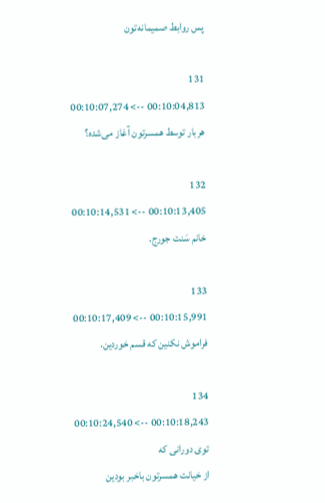پس روابط صمیمانه‌تون

131
00:10:04,813 --> 00:10:07,274
هربار توسط همسرتون آغاز می‌شده؟

132
00:10:13,405 --> 00:10:14,531
خانم سَنت جورج.

133
00:10:15,991 --> 00:10:17,409
فراموش نکنین که قسم خوردین.

134
00:10:18,243 --> 00:10:24,540
توی دورانی که
از خیانت همسرتون باخبر بودین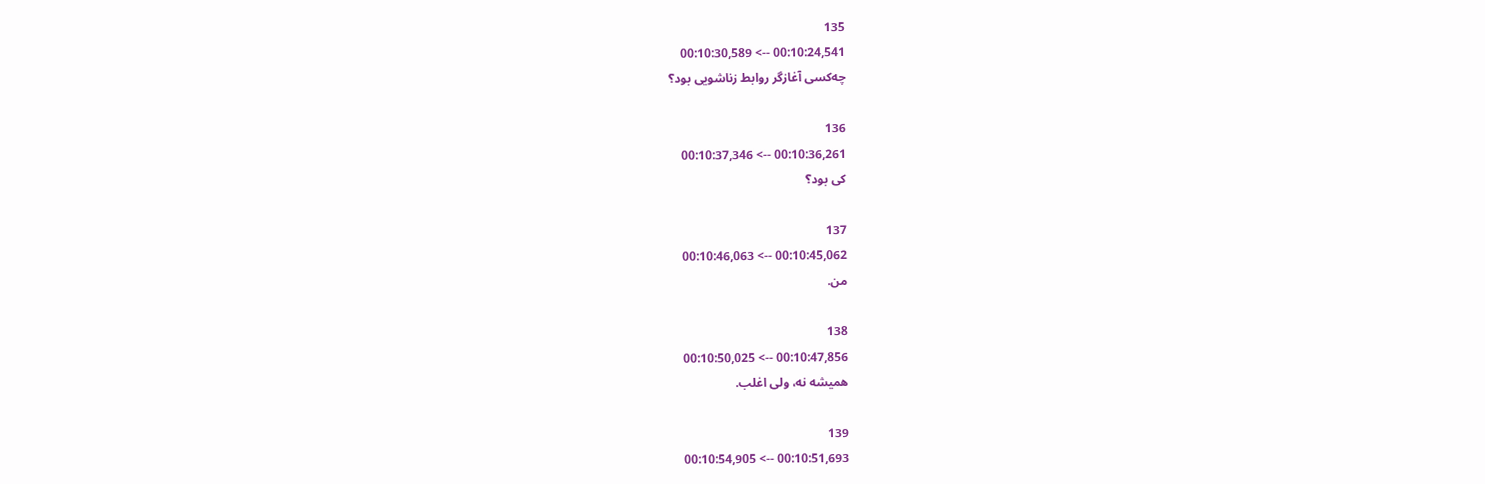135
00:10:24,541 --> 00:10:30,589
چه‌کسی آغازگر روابط زناشویی بود؟

136
00:10:36,261 --> 00:10:37,346
کی بود؟

137
00:10:45,062 --> 00:10:46,063
من.

138
00:10:47,856 --> 00:10:50,025
همیشه نه، ولی اغلب.

139
00:10:51,693 --> 00:10:54,905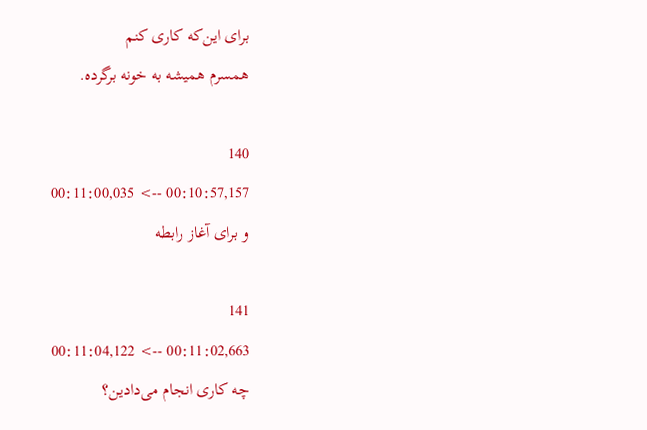برای این‌که کاری کنم
همسرم همیشه به خونه برگرده.

140
00:10:57,157 --> 00:11:00,035
و برای آغاز رابطه

141
00:11:02,663 --> 00:11:04,122
چه کاری انجام می‌دادین؟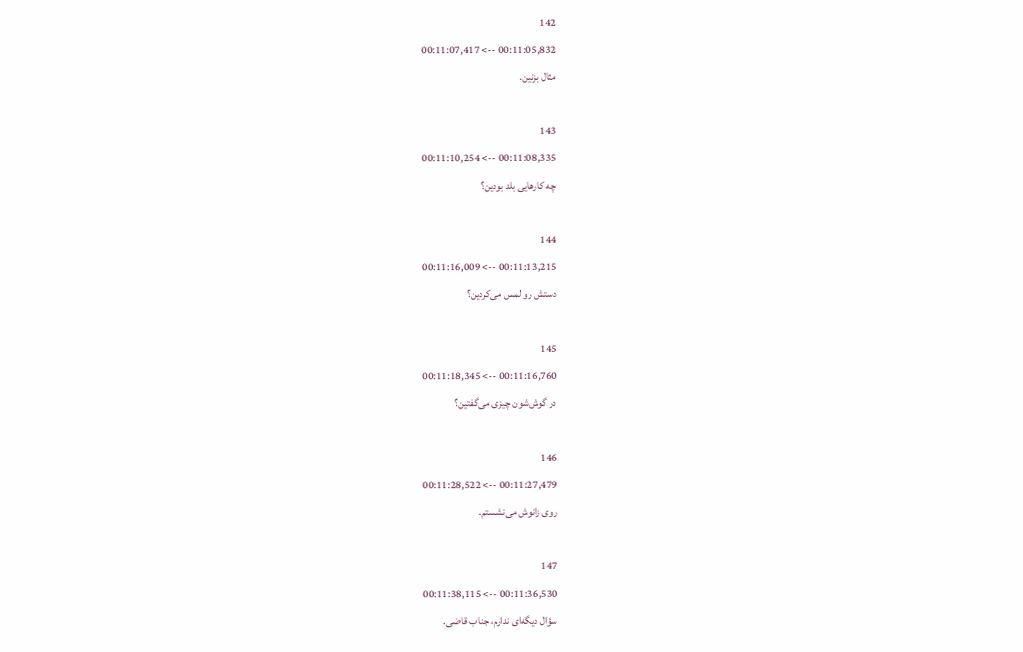142
00:11:05,832 --> 00:11:07,417
مثال بزنین.

143
00:11:08,335 --> 00:11:10,254
چه کارهایی بلد بودین؟

144
00:11:13,215 --> 00:11:16,009
دستش رو لمس می‌کردین؟

145
00:11:16,760 --> 00:11:18,345
در گوش‌شون چیزی می‌گفتین؟

146
00:11:27,479 --> 00:11:28,522
روی زانوش می‌نشستم.

147
00:11:36,530 --> 00:11:38,115
سؤال دیگه‌ای ندارم، جناب قاضی.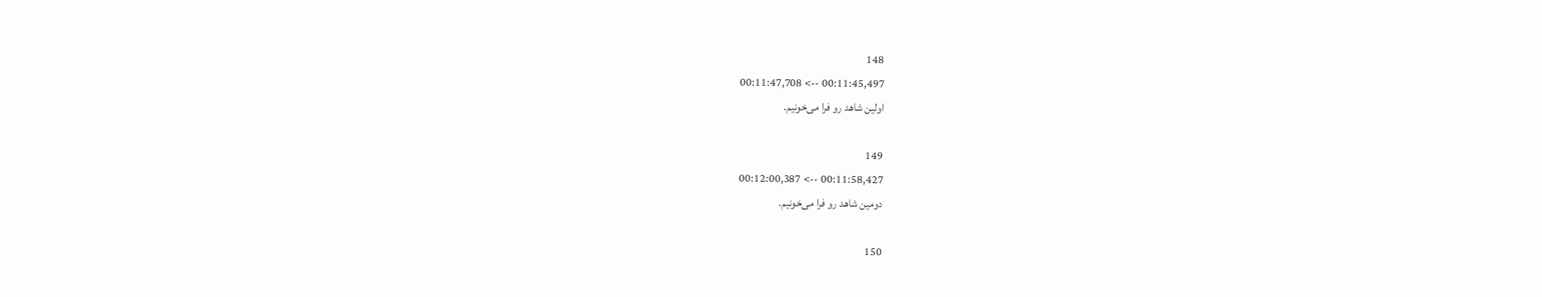148
00:11:45,497 --> 00:11:47,708
اولین شاهد رو فرا می‌خونیم.

149
00:11:58,427 --> 00:12:00,387
دومین شاهد رو فرا می‌خونیم.

150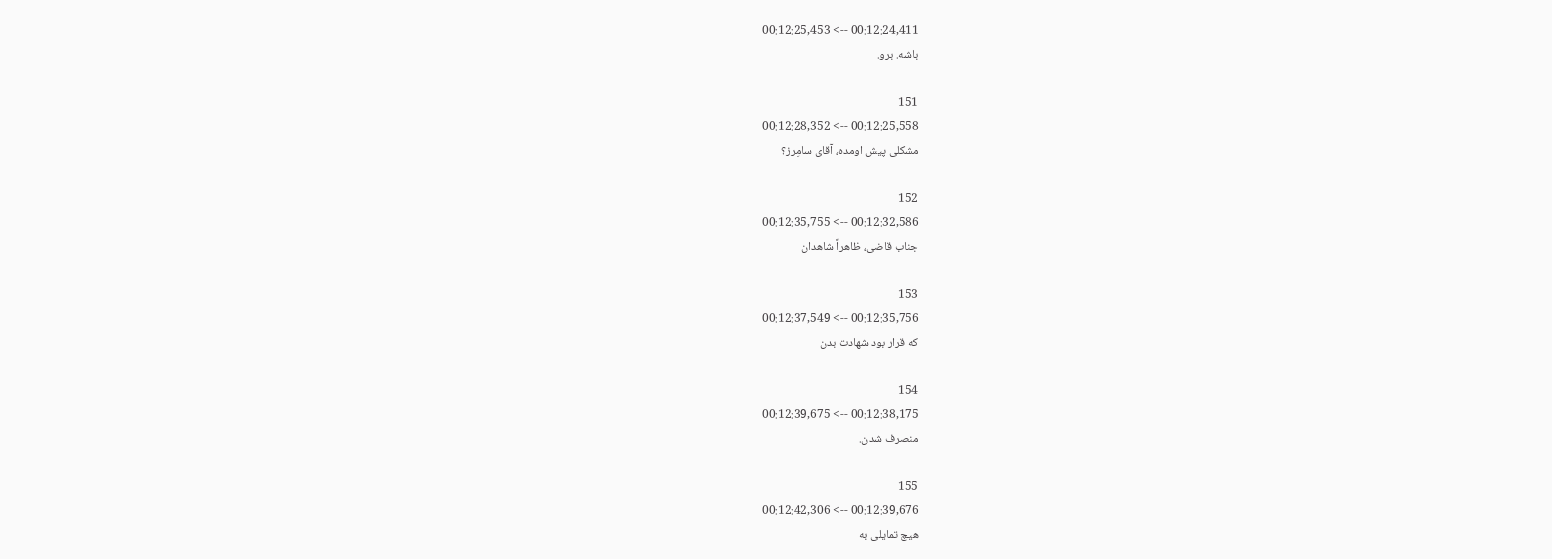00:12:24,411 --> 00:12:25,453
باشه. برو.

151
00:12:25,558 --> 00:12:28,352
مشکلی پیش اومده، آقای سامِرز؟

152
00:12:32,586 --> 00:12:35,755
جناب قاضی، ظاهراً شاهدان

153
00:12:35,756 --> 00:12:37,549
که قرار بود شهادت بدن

154
00:12:38,175 --> 00:12:39,675
منصرف شدن.

155
00:12:39,676 --> 00:12:42,306
هیچ تمایلی به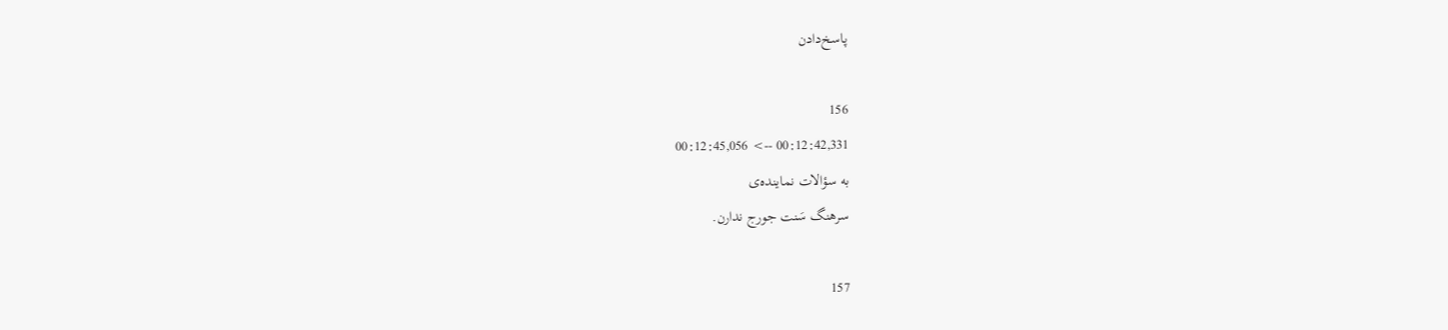پاسخ‌دادن

156
00:12:42,331 --> 00:12:45,056
به سؤالات نماینده‌ی
سرهنگ سَنت جورج ندارن.

157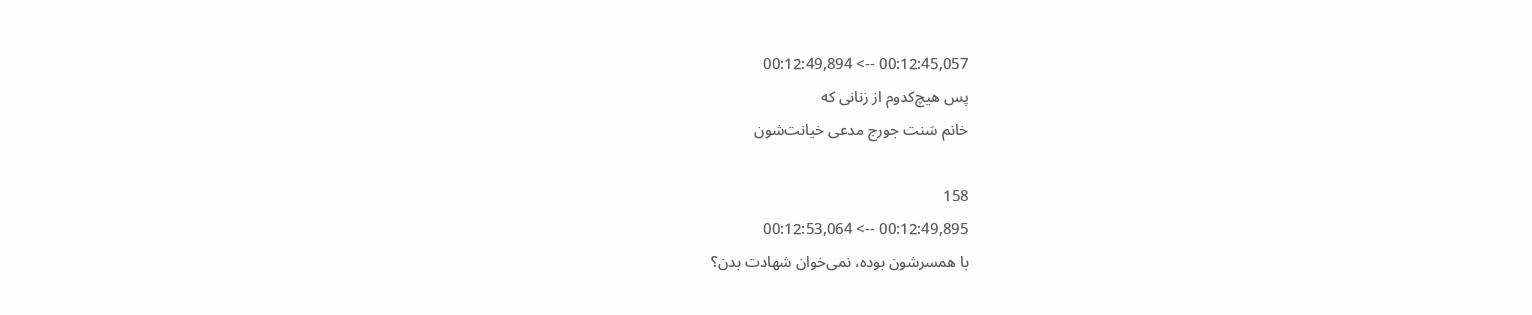00:12:45,057 --> 00:12:49,894
پس هیچ‌کدوم از زنانی که
خانم سَنت جورج مدعی خیانت‌شون

158
00:12:49,895 --> 00:12:53,064
با همسرشون بوده، نمی‌خوان شهادت بدن؟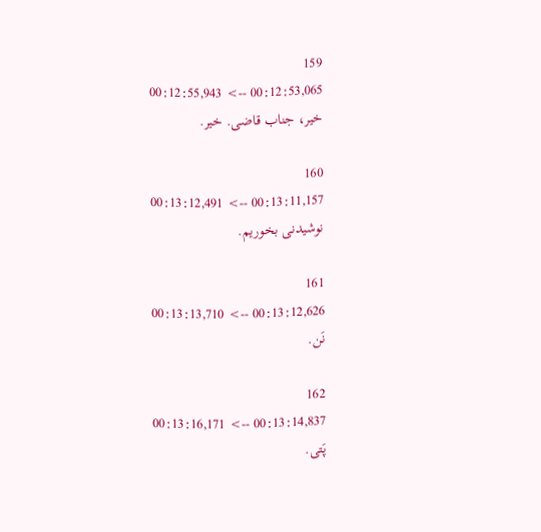159
00:12:53,065 --> 00:12:55,943
خیر، جناب قاضی. خیر.

160
00:13:11,157 --> 00:13:12,491
نوشیدنی بخوریم.

161
00:13:12,626 --> 00:13:13,710
نَن.

162
00:13:14,837 --> 00:13:16,171
پَتی.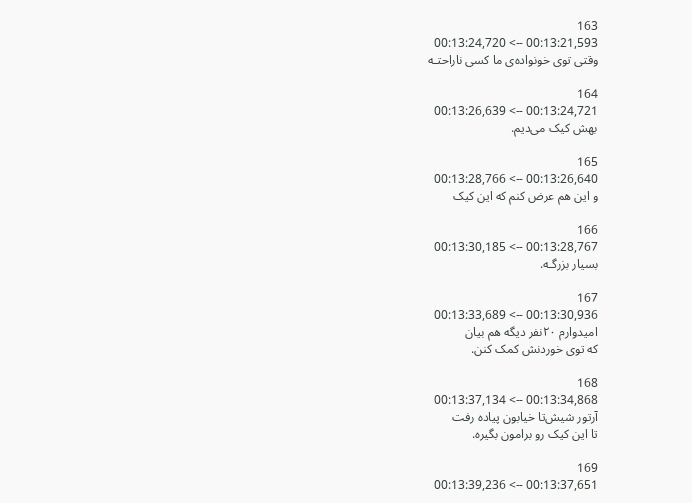163
00:13:21,593 --> 00:13:24,720
وقتی توی خونواده‌ی ما کسی ناراحتـه

164
00:13:24,721 --> 00:13:26,639
بهش کیک می‌دیم.

165
00:13:26,640 --> 00:13:28,766
و این هم عرض کنم که این کیک

166
00:13:28,767 --> 00:13:30,185
بسیار بزرگـه.

167
00:13:30,936 --> 00:13:33,689
امیدوارم ۲۰نفر دیگه هم بیان
که توی خوردنش کمک کنن.

168
00:13:34,868 --> 00:13:37,134
آرتور شیش‌تا خیابون پیاده رفت
تا این کیک رو برامون بگیره.

169
00:13:37,651 --> 00:13:39,236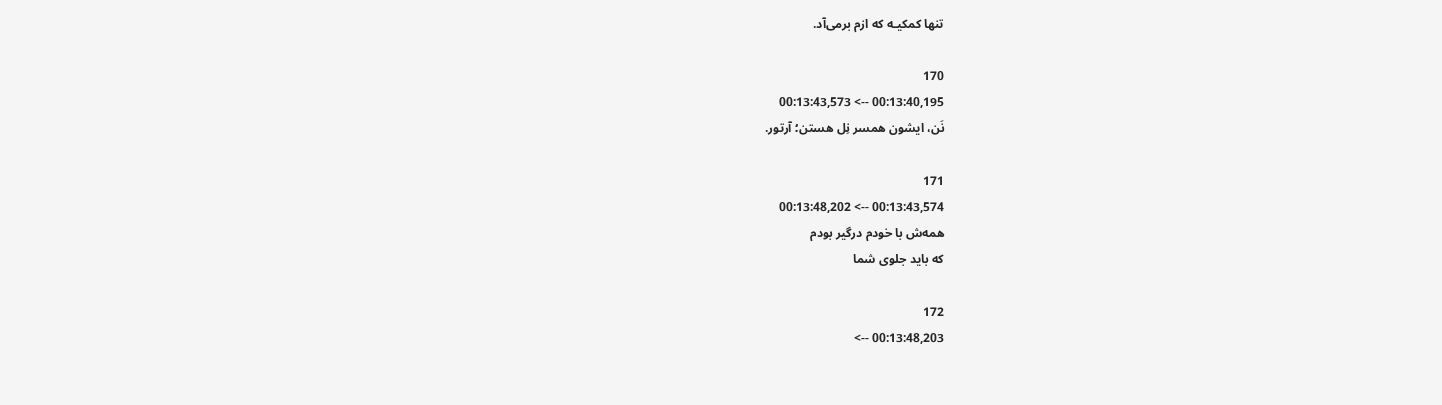تنها کمکیـه که ازم برمی‌آد.

170
00:13:40,195 --> 00:13:43,573
نَن، ایشون همسر نِل هستن؛ آرتور.

171
00:13:43,574 --> 00:13:48,202
همه‌ش با خودم درگیر بودم
که باید جلوی شما

172
00:13:48,203 -->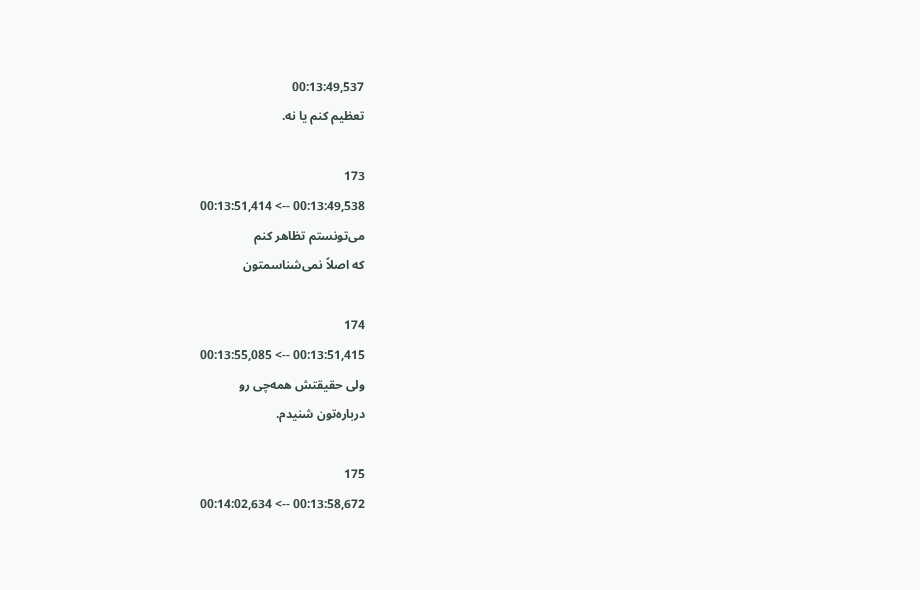00:13:49,537
تعظیم کنم یا نه.

173
00:13:49,538 --> 00:13:51,414
می‌تونستم تظاهر کنم
که اصلاً نمی‌شناسمتون

174
00:13:51,415 --> 00:13:55,085
ولی حقیقتش همه‌چی رو
درباره‌تون شنیدم.

175
00:13:58,672 --> 00:14:02,634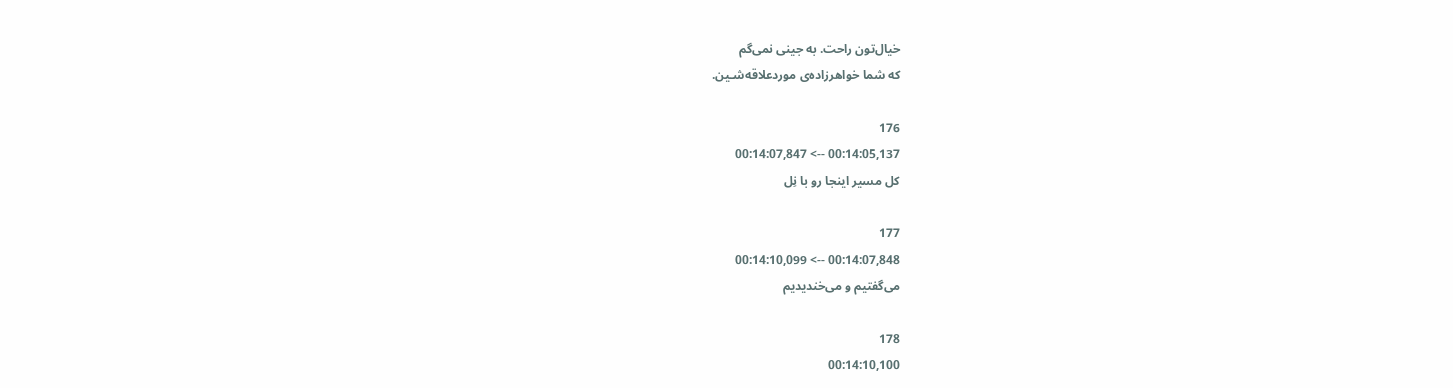خیال‌تون راحت. به جینی نمی‌گم
که شما خواهرزاده‌ی موردعلاقه‌شـین.

176
00:14:05,137 --> 00:14:07,847
کل مسیر اینجا رو با نِل

177
00:14:07,848 --> 00:14:10,099
می‌گفتیم و می‌خندیدیم

178
00:14:10,100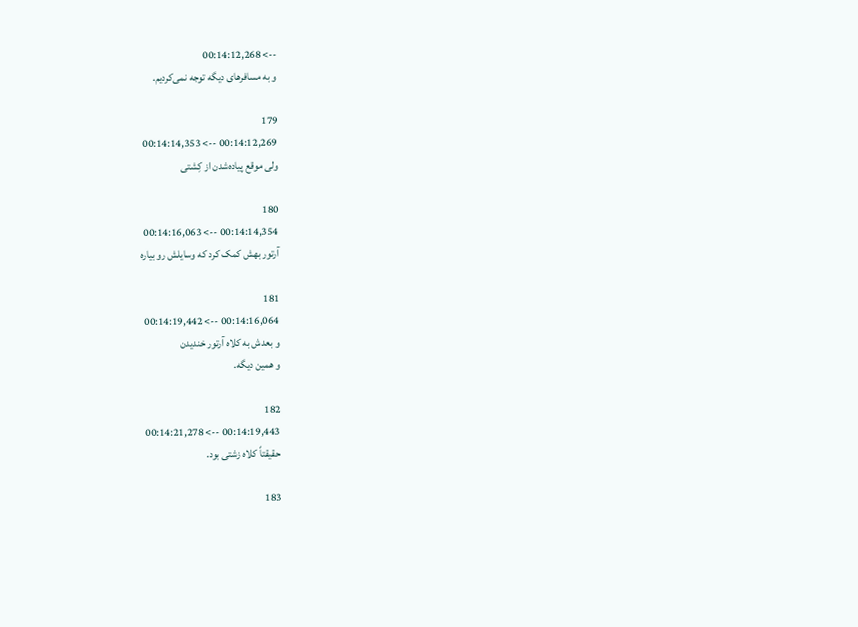--> 00:14:12,268
و به مسافرهای دیگه توجه نمی‌کردیم.

179
00:14:12,269 --> 00:14:14,353
ولی موقع پیاده‌شدن از کِشتی

180
00:14:14,354 --> 00:14:16,063
آرتور بهش کمک کرد که وسایلش رو بیاره

181
00:14:16,064 --> 00:14:19,442
و بعدش به کلاه آرتور خندیدن
و همین دیگه.

182
00:14:19,443 --> 00:14:21,278
حقیقتاً کلاه زشتی بود.

183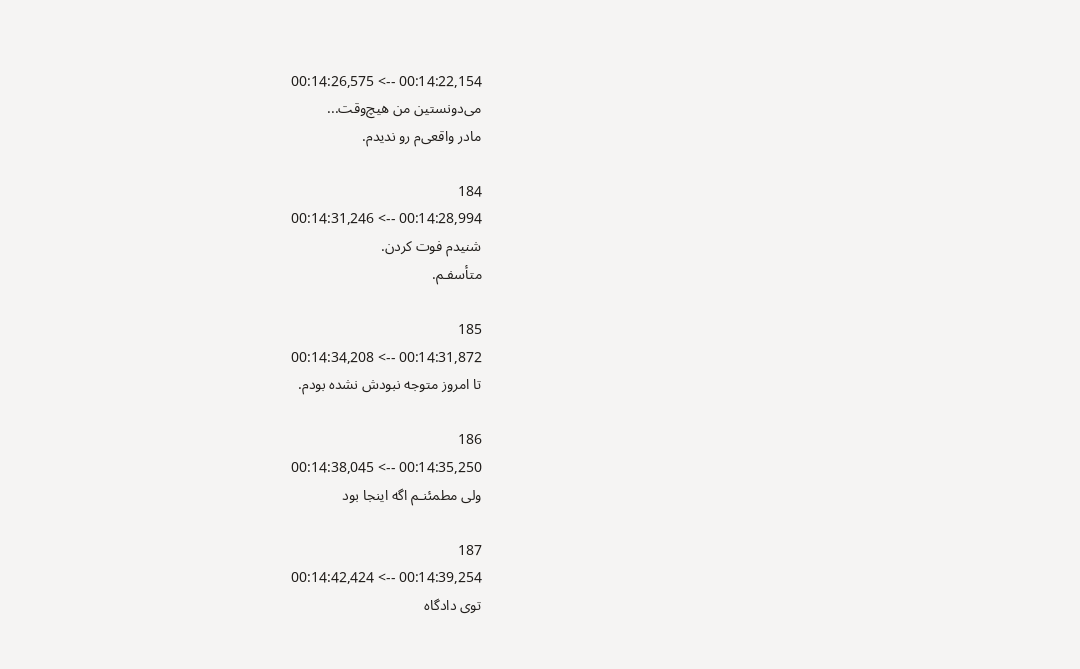00:14:22,154 --> 00:14:26,575
می‌دونستین من هیچ‌وقت...
مادر واقعی‌م رو ندیدم.

184
00:14:28,994 --> 00:14:31,246
شنیدم فوت کردن.
متأسفـم.

185
00:14:31,872 --> 00:14:34,208
تا امروز متوجه نبودش نشده بودم.

186
00:14:35,250 --> 00:14:38,045
ولی مطمئنـم اگه اینجا بود

187
00:14:39,254 --> 00:14:42,424
توی دادگاه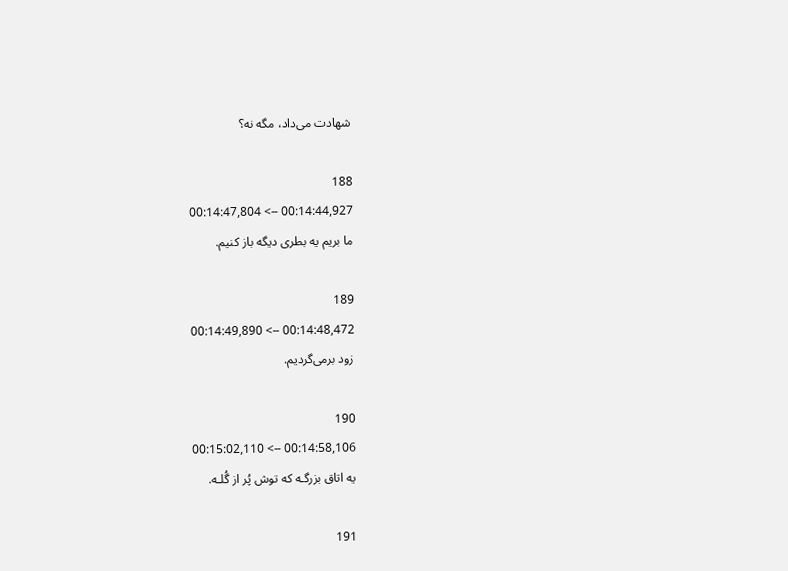شهادت می‌داد، مگه نه؟

188
00:14:44,927 --> 00:14:47,804
ما بریم یه بطری دیگه باز کنیم.

189
00:14:48,472 --> 00:14:49,890
زود برمی‌گردیم.

190
00:14:58,106 --> 00:15:02,110
یه اتاق بزرگـه که توش پُر از گُلـه.

191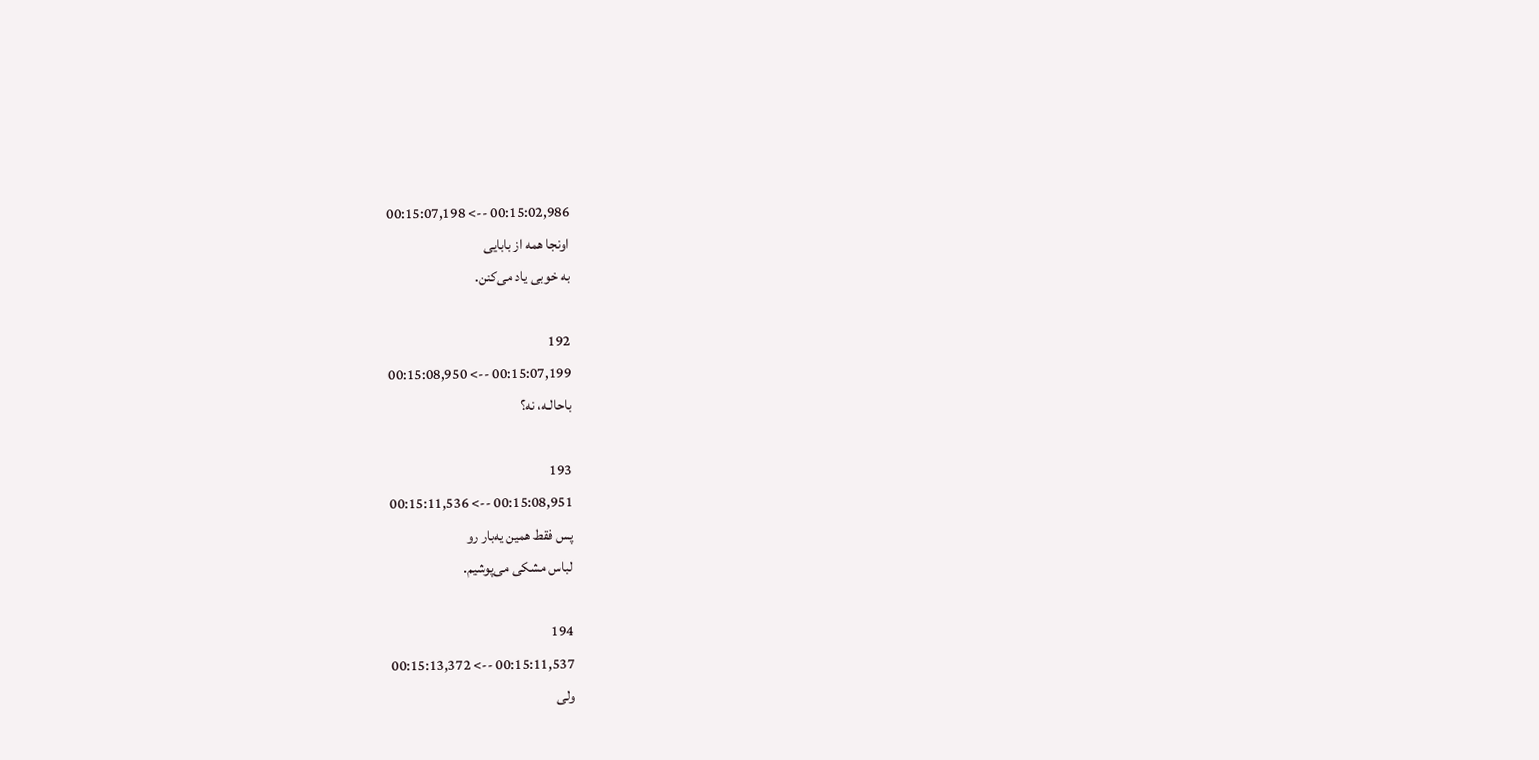00:15:02,986 --> 00:15:07,198
اونجا همه از بابایی
به خوبی یاد می‌کنن.

192
00:15:07,199 --> 00:15:08,950
باحالـه، نه؟

193
00:15:08,951 --> 00:15:11,536
پس فقط همین یه‌بار رو
لباس مشکی می‌پوشیم.

194
00:15:11,537 --> 00:15:13,372
ولی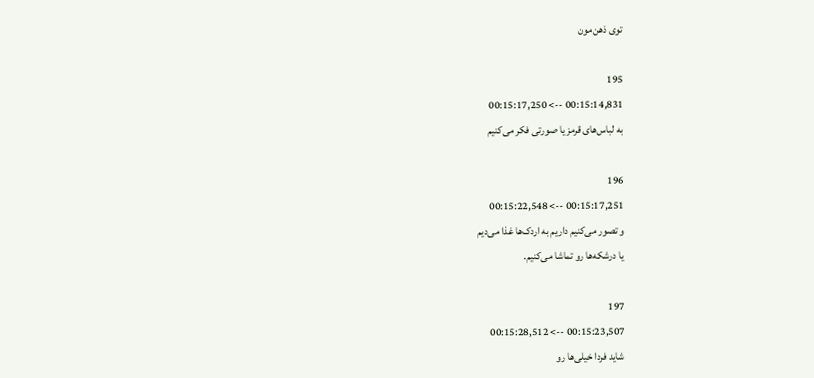توی ذهن‌مون

195
00:15:14,831 --> 00:15:17,250
به لباس‌های قرمز یا صورتی فکر می‌کنیم

196
00:15:17,251 --> 00:15:22,548
و تصور می‌کنیم داریم به اردک‌ها غذا می‌دیم
یا درشکه‌ها رو تماشا می‌کنیم.

197
00:15:23,507 --> 00:15:28,512
شاید فردا خیلی‌ها رو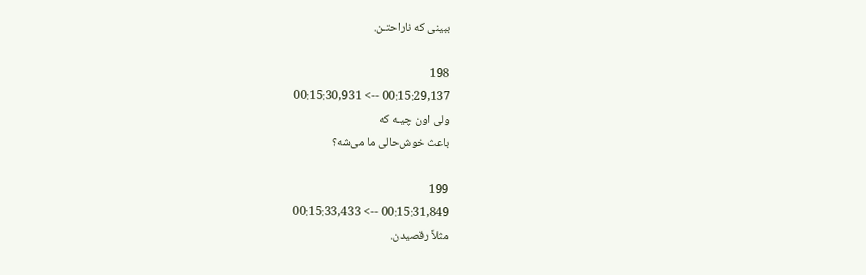ببینی که ناراحتـن.

198
00:15:29,137 --> 00:15:30,931
ولی اون چیـه که
باعث خوش‌حالی ما می‌شه؟

199
00:15:31,849 --> 00:15:33,433
مثلاً رقصیدن.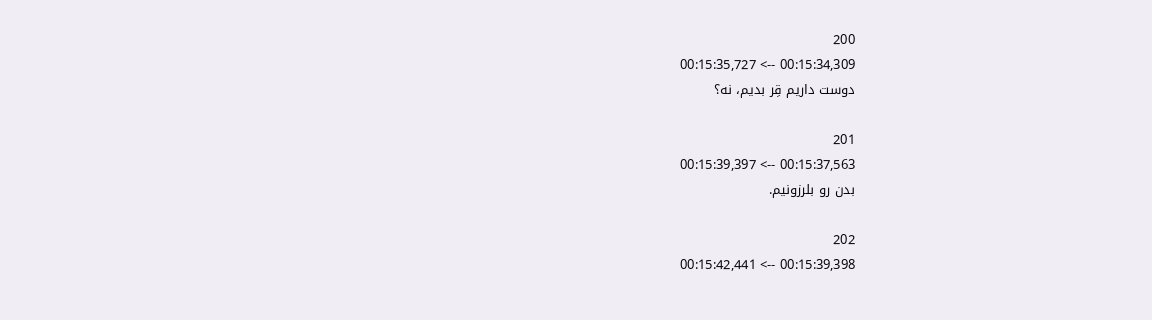200
00:15:34,309 --> 00:15:35,727
دوست داریم قِر بدیم، نه؟

201
00:15:37,563 --> 00:15:39,397
بدن رو بلرزونیم.

202
00:15:39,398 --> 00:15:42,441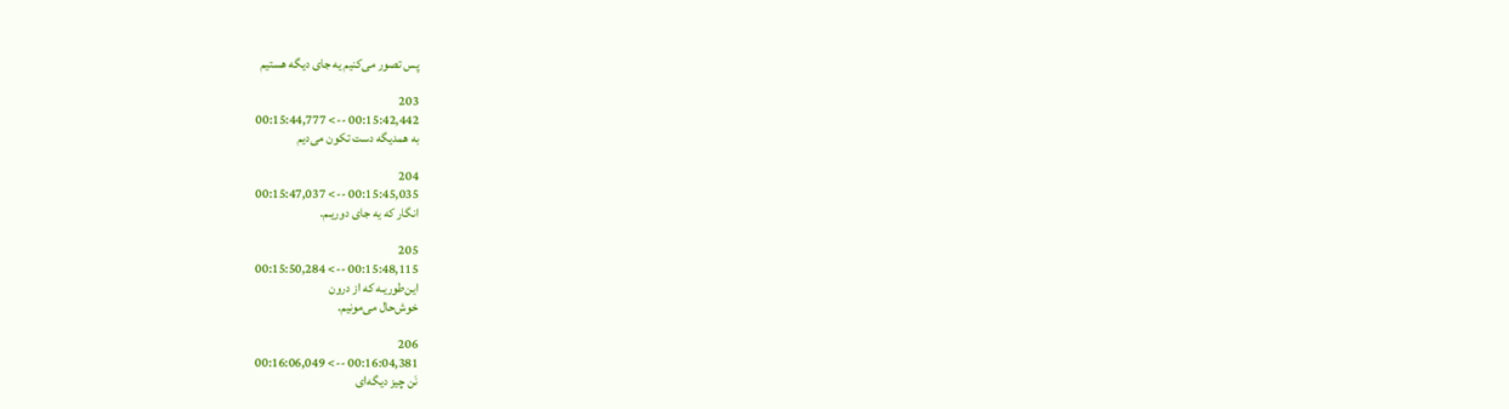پس تصور می‌کنیم یه جای دیگه هستیم

203
00:15:42,442 --> 00:15:44,777
به همدیگه دست تکون می‌دیم

204
00:15:45,035 --> 00:15:47,037
انگار که یه جای دوریـم.

205
00:15:48,115 --> 00:15:50,284
این‌طوریـه که از درون
خوش‌حال می‌مونیم.

206
00:16:04,381 --> 00:16:06,049
نَن چیز دیگه‌ای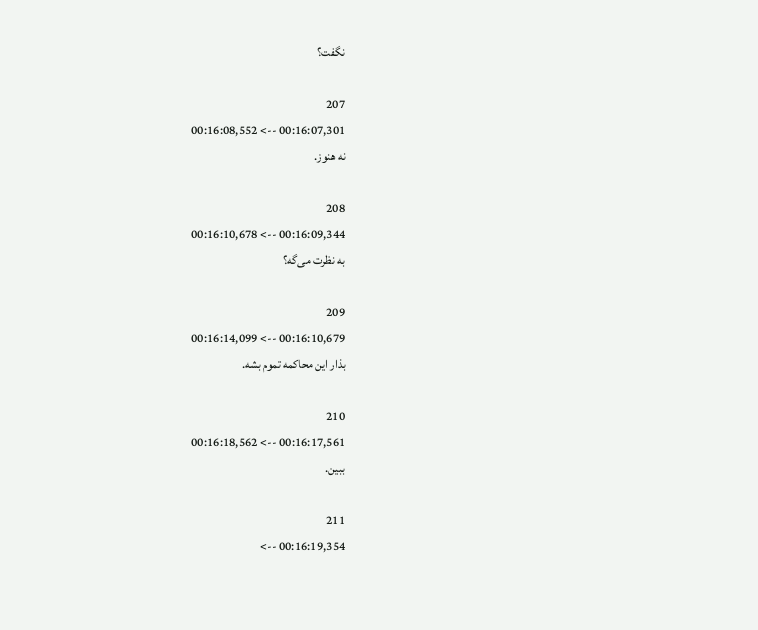نگفت؟

207
00:16:07,301 --> 00:16:08,552
نه هنوز.

208
00:16:09,344 --> 00:16:10,678
به نظرت می‌گه؟

209
00:16:10,679 --> 00:16:14,099
بذار این محاکمه تموم بشه.

210
00:16:17,561 --> 00:16:18,562
ببین.

211
00:16:19,354 -->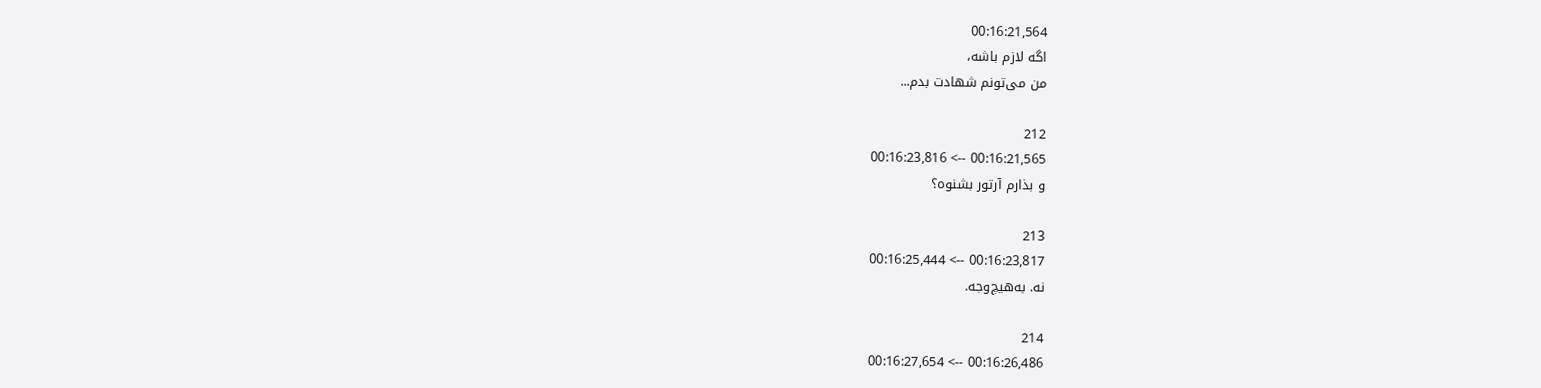00:16:21,564
اگه لازم باشه،
من می‌تونم شهادت بدم...

212
00:16:21,565 --> 00:16:23,816
و بذارم آرتور بشنوه؟

213
00:16:23,817 --> 00:16:25,444
نه. به‌هیچ‌وجه.

214
00:16:26,486 --> 00:16:27,654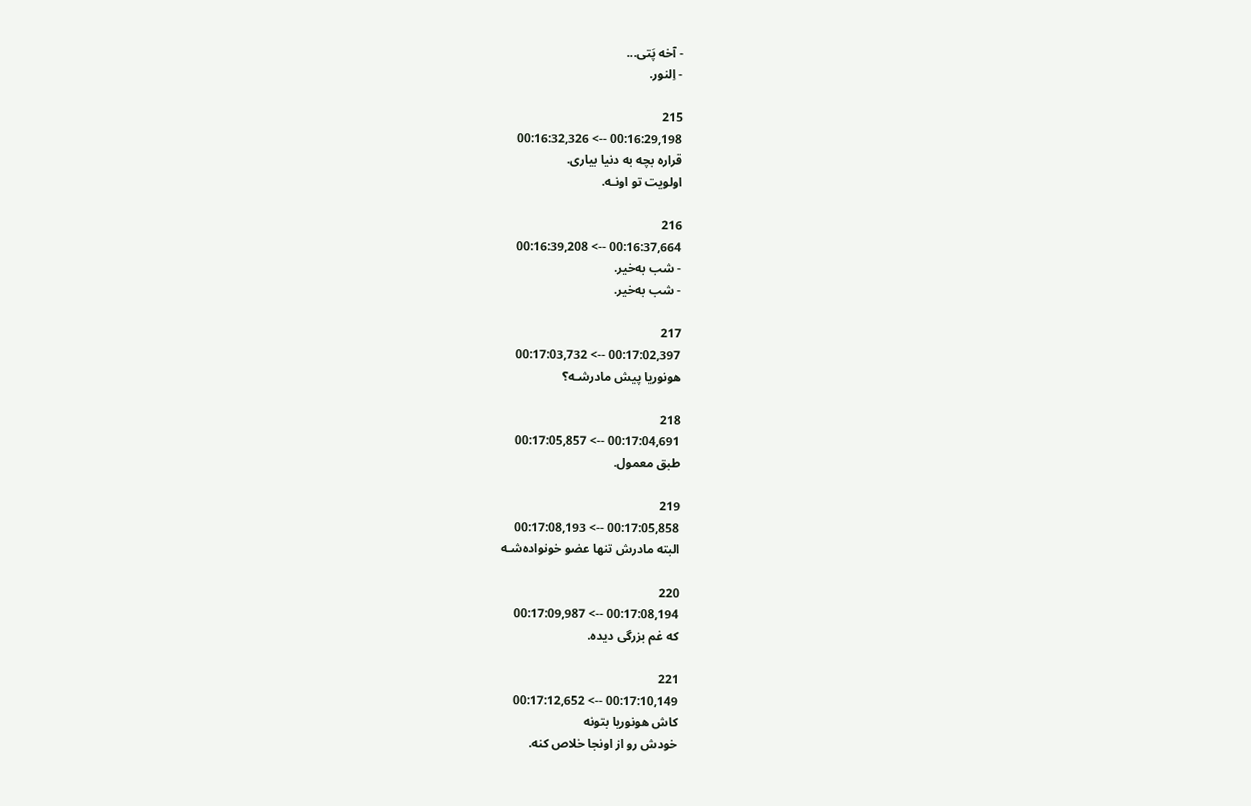- آخه پَتی...
- اِلنور.

215
00:16:29,198 --> 00:16:32,326
قراره بچه به دنیا بیاری.
اولویت تو اونـه.

216
00:16:37,664 --> 00:16:39,208
- شب به‌خیر.
- شب به‌خیر.

217
00:17:02,397 --> 00:17:03,732
هونوریا پیش مادرشـه؟

218
00:17:04,691 --> 00:17:05,857
طبق معمول.

219
00:17:05,858 --> 00:17:08,193
البته مادرش تنها عضو خونواده‌شـه

220
00:17:08,194 --> 00:17:09,987
که غم بزرگی دیده.

221
00:17:10,149 --> 00:17:12,652
کاش هونوریا بتونه
خودش رو از اونجا خلاص کنه.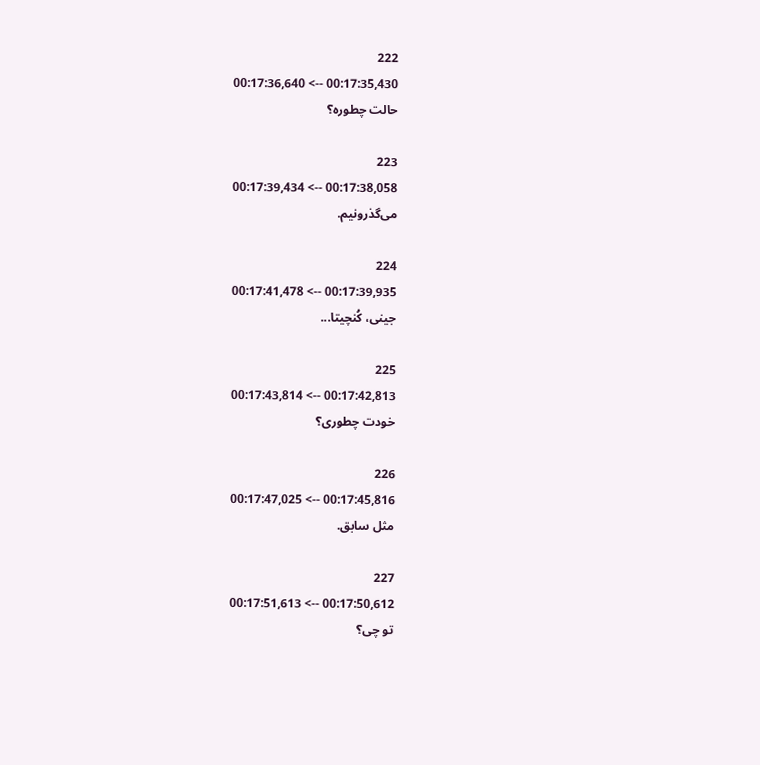222
00:17:35,430 --> 00:17:36,640
حالت چطوره؟

223
00:17:38,058 --> 00:17:39,434
می‌گذرونیم.

224
00:17:39,935 --> 00:17:41,478
جینی، کُنچیتا...

225
00:17:42,813 --> 00:17:43,814
خودت چطوری؟

226
00:17:45,816 --> 00:17:47,025
مثل سابق.

227
00:17:50,612 --> 00:17:51,613
تو چی؟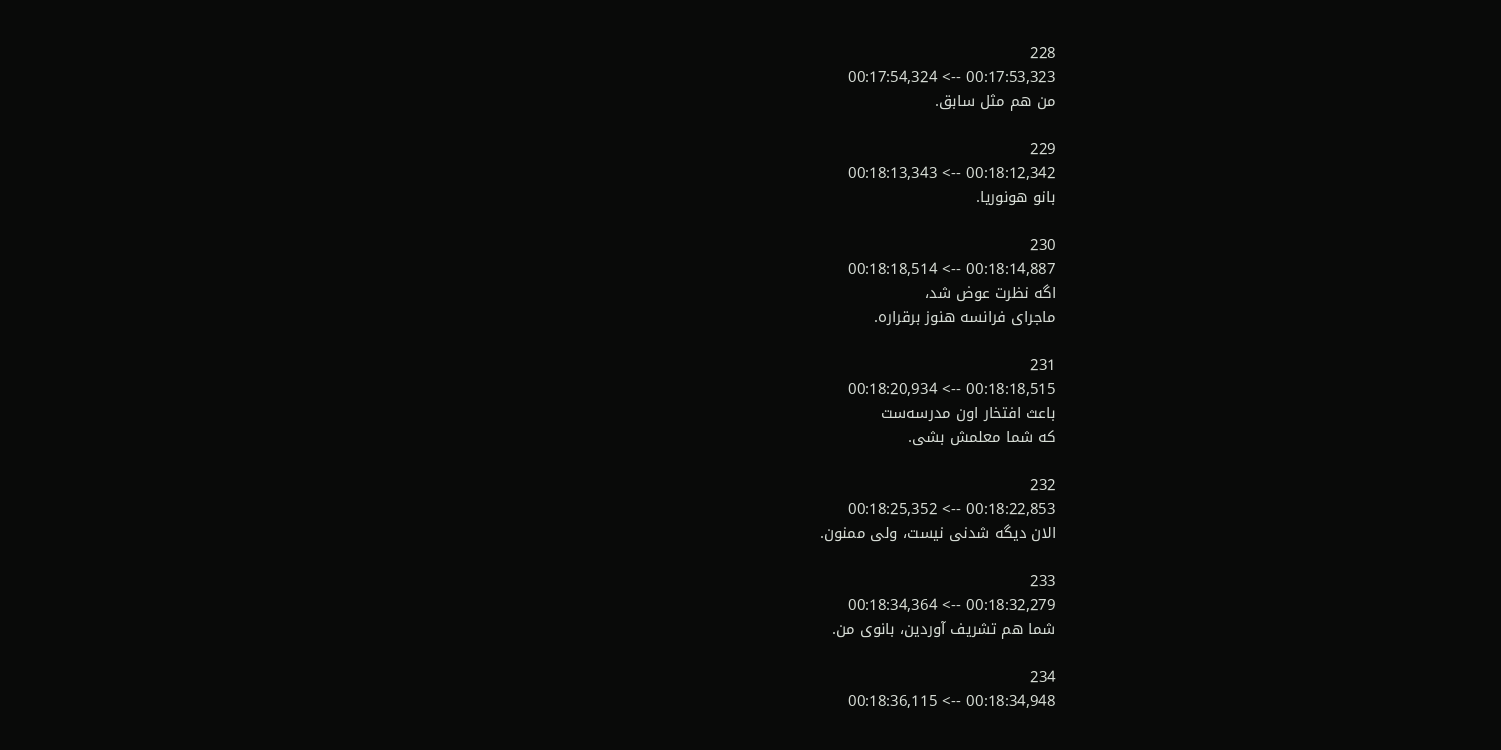228
00:17:53,323 --> 00:17:54,324
من هم مثل سابق.

229
00:18:12,342 --> 00:18:13,343
بانو هونوریا.

230
00:18:14,887 --> 00:18:18,514
اگه نظرت عوض شد،
ماجرای فرانسه هنوز برقراره.

231
00:18:18,515 --> 00:18:20,934
باعث افتخار اون مدرسه‌ست
که شما معلمش بشی.

232
00:18:22,853 --> 00:18:25,352
الان دیگه شدنی نیست، ولی ممنون.

233
00:18:32,279 --> 00:18:34,364
شما هم تشریف آوردین، بانوی من.

234
00:18:34,948 --> 00:18:36,115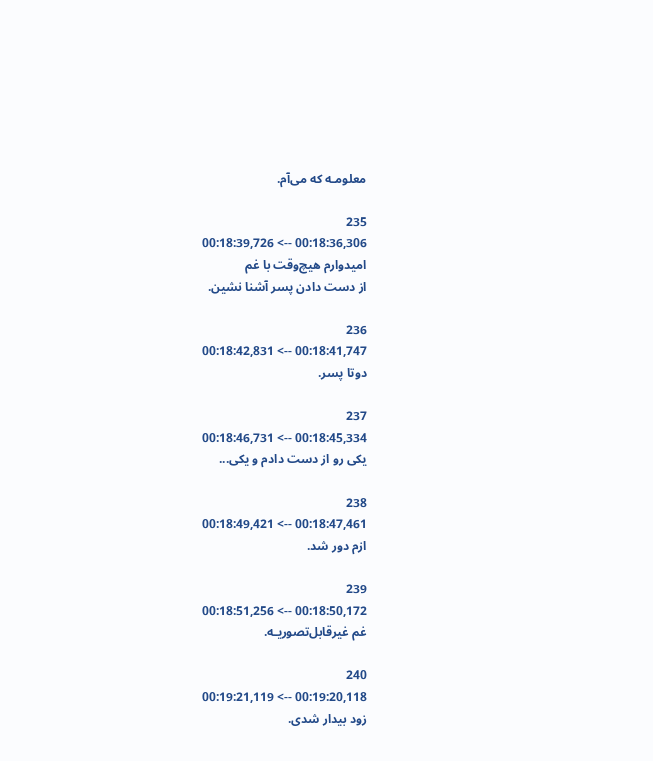معلومـه که می‌آم.

235
00:18:36,306 --> 00:18:39,726
امیدوارم هیچ‌وقت با غم
از دست دادن پسر آشنا نشین.

236
00:18:41,747 --> 00:18:42,831
دوتا پسر.

237
00:18:45,334 --> 00:18:46,731
یکی رو از دست دادم و یکی...

238
00:18:47,461 --> 00:18:49,421
ازم دور شد.

239
00:18:50,172 --> 00:18:51,256
غم غیرقابل‌تصوریـه.

240
00:19:20,118 --> 00:19:21,119
زود بیدار شدی.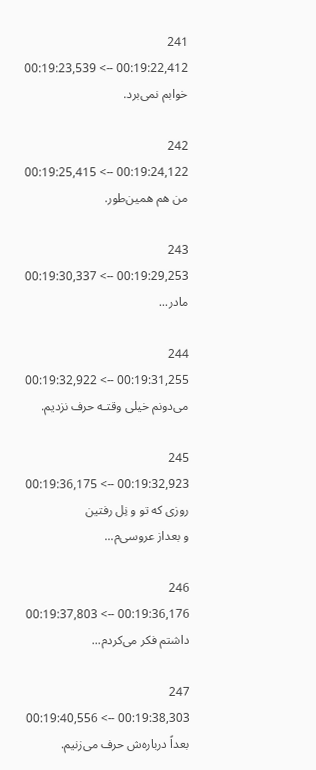241
00:19:22,412 --> 00:19:23,539
خوابم نمی‌برد.

242
00:19:24,122 --> 00:19:25,415
من هم همین‌طور.

243
00:19:29,253 --> 00:19:30,337
مادر...

244
00:19:31,255 --> 00:19:32,922
می‌دونم خیلی وقتـه حرف نزدیم.

245
00:19:32,923 --> 00:19:36,175
روزی که تو و نِل رفتین
و بعداز عروسی‌م...

246
00:19:36,176 --> 00:19:37,803
داشتم فکر می‌کردم...

247
00:19:38,303 --> 00:19:40,556
بعداً درباره‌ش حرف می‌زنیم.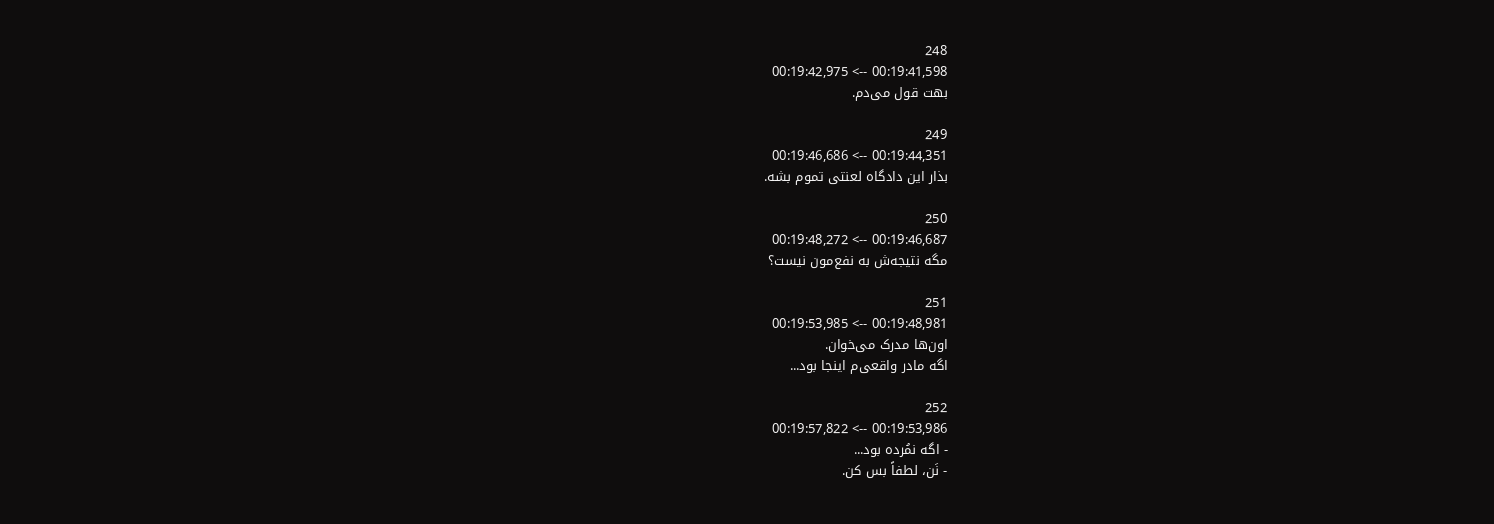248
00:19:41,598 --> 00:19:42,975
بهت قول می‌دم.

249
00:19:44,351 --> 00:19:46,686
بذار این دادگاه لعنتی تموم بشه.

250
00:19:46,687 --> 00:19:48,272
مگه نتیجه‌ش به نفع‌مون نیست؟

251
00:19:48,981 --> 00:19:53,985
اون‌ها مدرک می‌خوان.
اگه مادر واقعی‌م اینجا بود...

252
00:19:53,986 --> 00:19:57,822
- اگه نمُرده بود...
- نَن، لطفاً بس کن.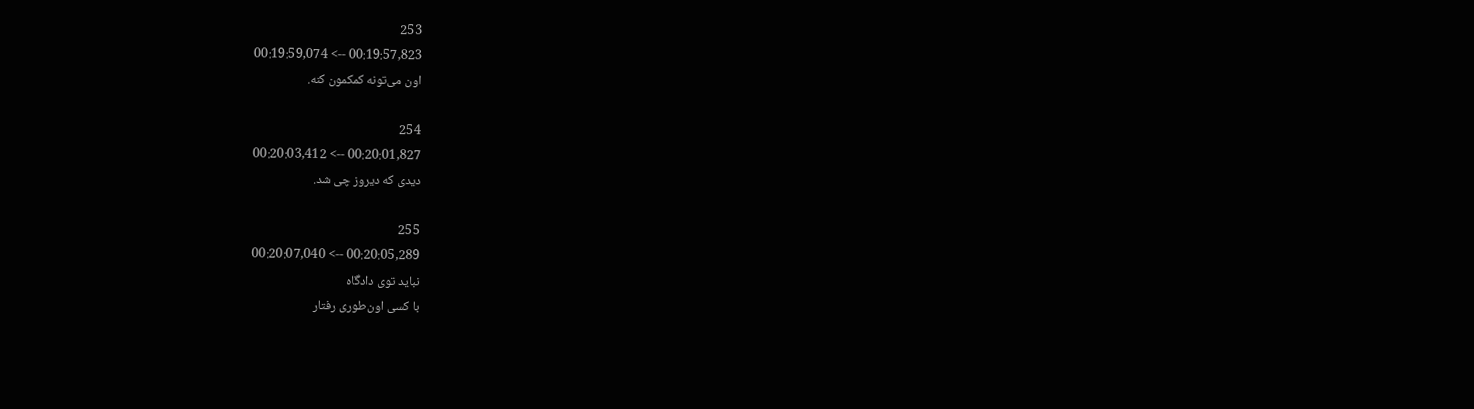253
00:19:57,823 --> 00:19:59,074
اون می‌تونه کمکمون کنه.

254
00:20:01,827 --> 00:20:03,412
دیدی که دیروز چی شد.

255
00:20:05,289 --> 00:20:07,040
نباید توی دادگاه
با کسی اون‌طوری رفتار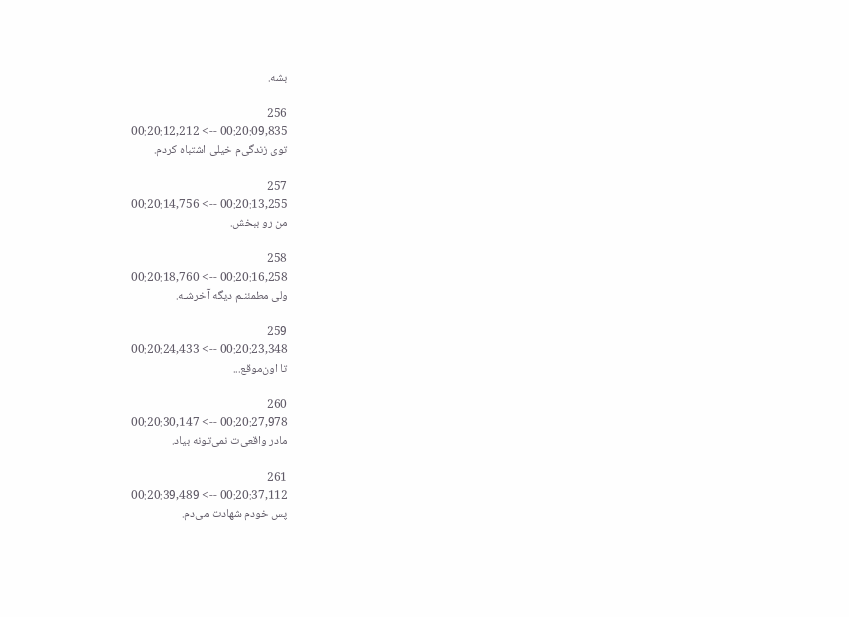بشه.

256
00:20:09,835 --> 00:20:12,212
توی زندگی‌م خیلی اشتباه کردم.

257
00:20:13,255 --> 00:20:14,756
من رو ببخش.

258
00:20:16,258 --> 00:20:18,760
ولی مطمئنـم دیگه آخرشـه.

259
00:20:23,348 --> 00:20:24,433
تا اون‌موقع...

260
00:20:27,978 --> 00:20:30,147
مادر واقعی‌ت نمی‌تونه بیاد.

261
00:20:37,112 --> 00:20:39,489
پس خودم شهادت می‌دم.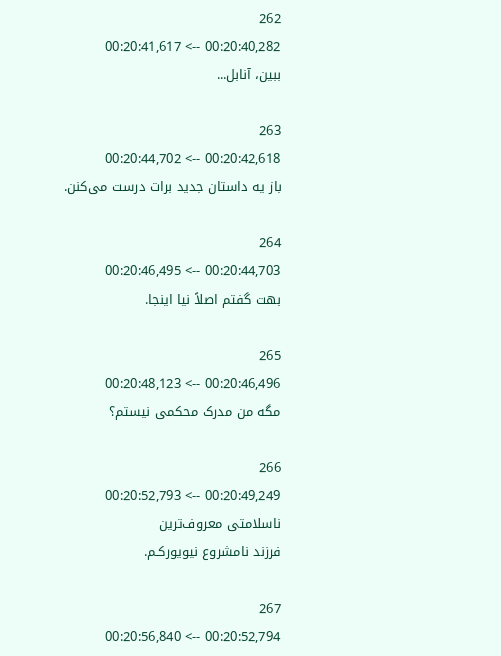262
00:20:40,282 --> 00:20:41,617
ببین، آنابل...

263
00:20:42,618 --> 00:20:44,702
باز یه داستان جدید برات درست می‌کنن.

264
00:20:44,703 --> 00:20:46,495
بهت گفتم اصلاً نیا اینجا.

265
00:20:46,496 --> 00:20:48,123
مگه من مدرک محکمی نیستم؟

266
00:20:49,249 --> 00:20:52,793
ناسلامتی معروف‌ترین
فرزند نامشروع نیویورکـم.

267
00:20:52,794 --> 00:20:56,840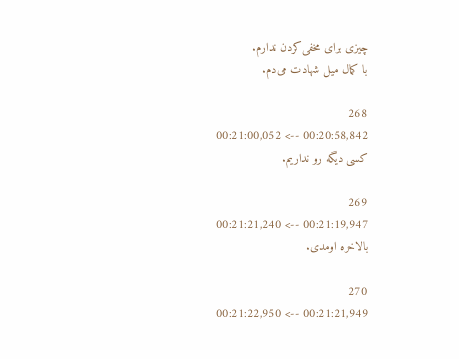چیزی برای مخفی‌کردن ندارم.
با کمال میل شهادت می‌دم.

268
00:20:58,842 --> 00:21:00,052
کسی دیگه رو نداریم.

269
00:21:19,947 --> 00:21:21,240
بالاخره اومدی.

270
00:21:21,949 --> 00:21:22,950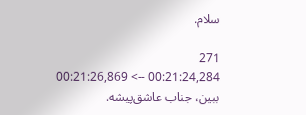سلام.

271
00:21:24,284 --> 00:21:26,869
ببین، جناب عاشق‌پیشه.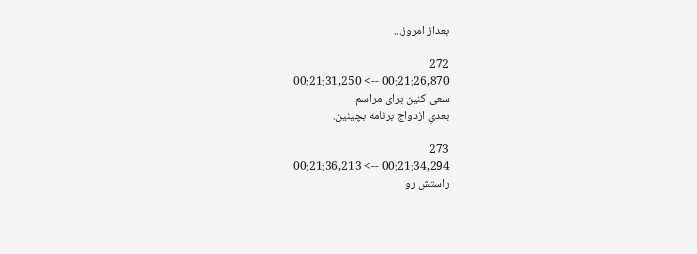بعداز امروز...

272
00:21:26,870 --> 00:21:31,250
سعی کنین برای مراسم
بعدیِ ازدواج برنامه بچینین.

273
00:21:34,294 --> 00:21:36,213
راستش رو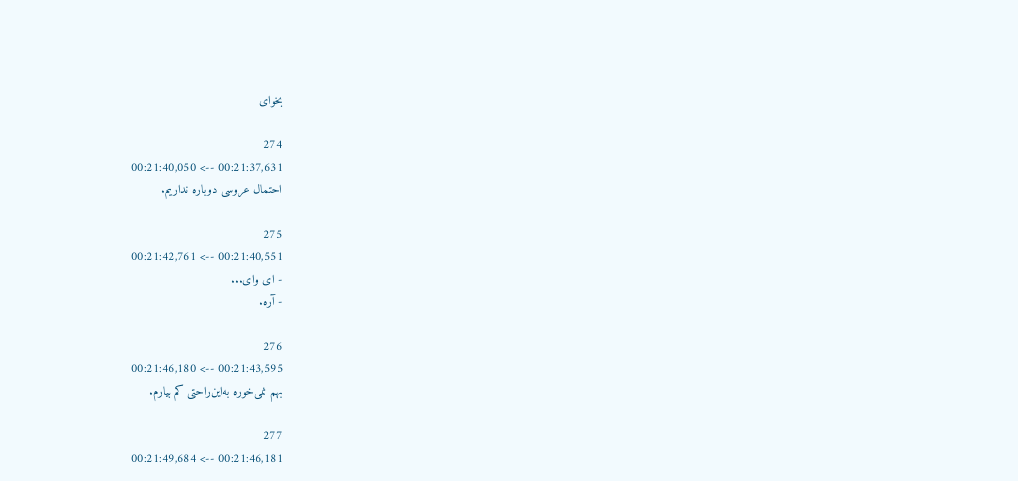بخوای

274
00:21:37,631 --> 00:21:40,050
احتمال عروسی دوباره نداریم.

275
00:21:40,551 --> 00:21:42,761
- ای وای...
- آره.

276
00:21:43,595 --> 00:21:46,180
بهم نمی‌خوره به‌این‌راحتی کم بیارم.

277
00:21:46,181 --> 00:21:49,684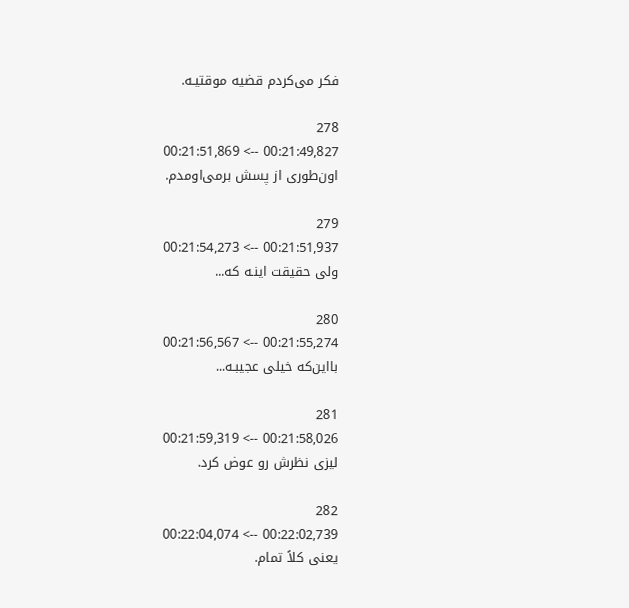فکر می‌کردم قضیه موقتیـه.

278
00:21:49,827 --> 00:21:51,869
اون‌طوری از پسش برمی‌اومدم.

279
00:21:51,937 --> 00:21:54,273
ولی حقیقت اینـه که...

280
00:21:55,274 --> 00:21:56,567
بااین‌که خیلی عجیبـه...

281
00:21:58,026 --> 00:21:59,319
لیزی نظرش رو عوض کرد.

282
00:22:02,739 --> 00:22:04,074
یعنی کلاً تمام.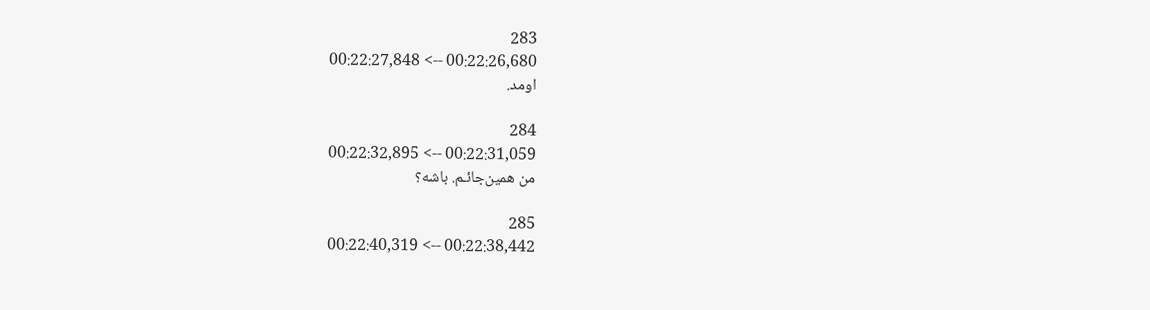283
00:22:26,680 --> 00:22:27,848
اومد.

284
00:22:31,059 --> 00:22:32,895
من همین‌جائـم. باشه؟

285
00:22:38,442 --> 00:22:40,319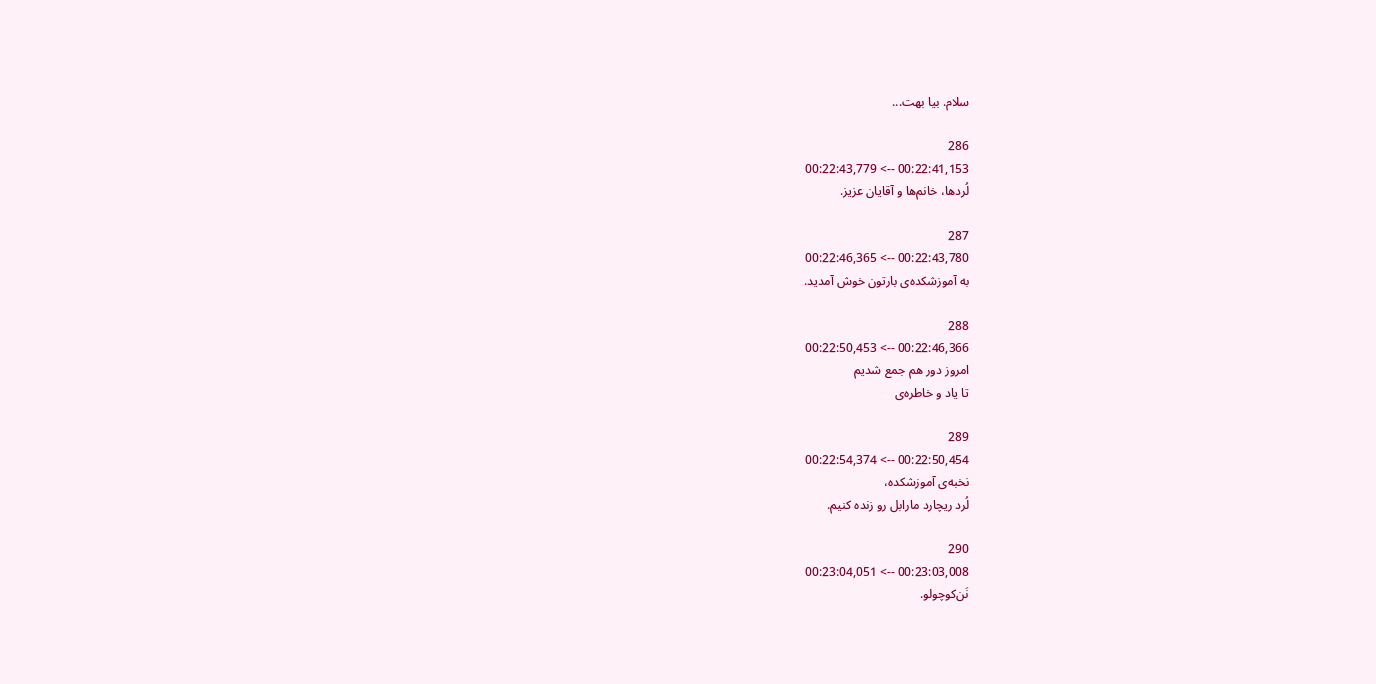سلام. بیا بهت...

286
00:22:41,153 --> 00:22:43,779
لُردها، خانم‌ها و آقایان عزیز.

287
00:22:43,780 --> 00:22:46,365
به آموزشکده‌ی بارتون خوش آمدید.

288
00:22:46,366 --> 00:22:50,453
امروز دور هم جمع شدیم
تا یاد و خاطره‌ی

289
00:22:50,454 --> 00:22:54,374
نخبه‌ی آموزشکده،
لُرد ریچارد مارابل رو زنده کنیم.

290
00:23:03,008 --> 00:23:04,051
نَن‌کوچولو.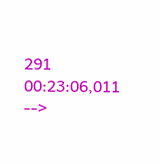291
00:23:06,011 -->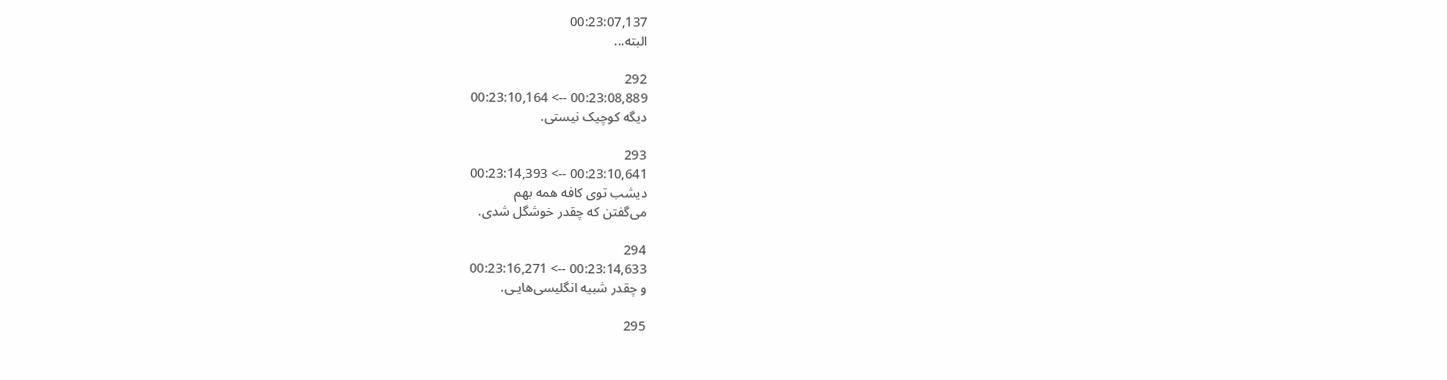00:23:07,137
البته...

292
00:23:08,889 --> 00:23:10,164
دیگه کوچیک نیستی.

293
00:23:10,641 --> 00:23:14,393
دیشب توی کافه همه بهم
می‌گفتن که چقدر خوشگل شدی.

294
00:23:14,633 --> 00:23:16,271
و چقدر شبیه انگلیسی‌هایـی.

295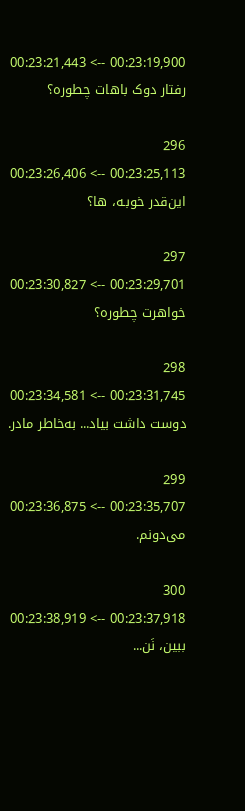00:23:19,900 --> 00:23:21,443
رفتار دوک باهات چطوره؟

296
00:23:25,113 --> 00:23:26,406
این‌قدر خوبـه، ها؟

297
00:23:29,701 --> 00:23:30,827
خواهرت چطوره؟

298
00:23:31,745 --> 00:23:34,581
دوست داشت بیاد... به‌خاطر مادر.

299
00:23:35,707 --> 00:23:36,875
می‌دونم.

300
00:23:37,918 --> 00:23:38,919
ببین، نَن...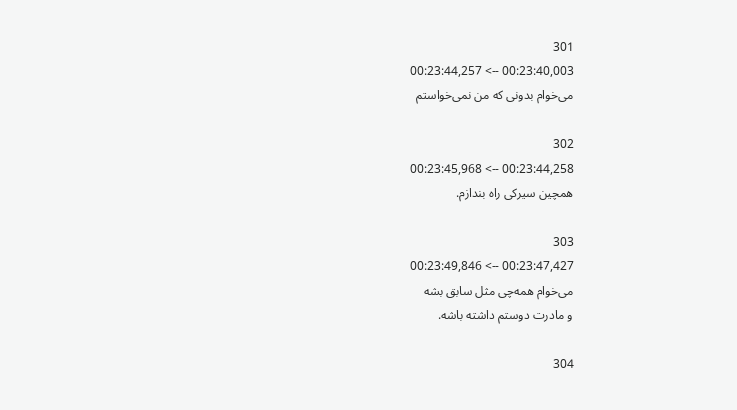301
00:23:40,003 --> 00:23:44,257
می‌خوام بدونی که من نمی‌خواستم

302
00:23:44,258 --> 00:23:45,968
همچین سیرکی راه بندازم.

303
00:23:47,427 --> 00:23:49,846
می‌خوام همه‌چی مثل سابق بشه
و مادرت دوستم داشته باشه.

304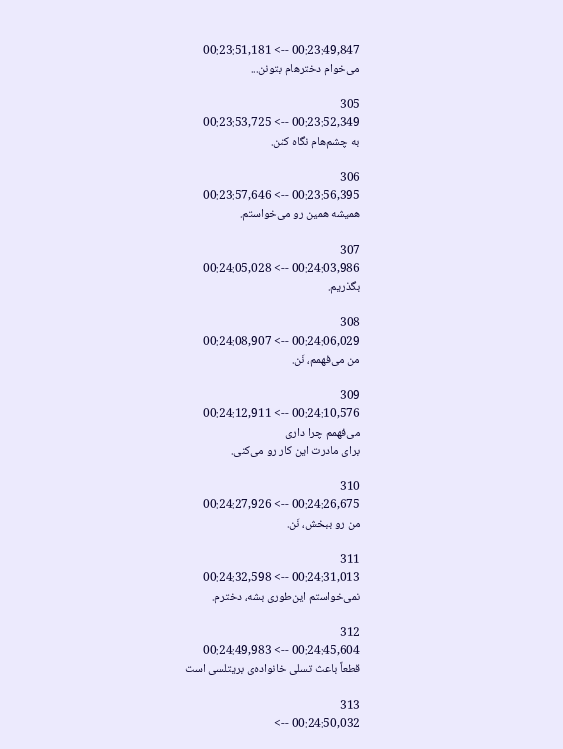00:23:49,847 --> 00:23:51,181
می‌خوام دخترهام بتونن...

305
00:23:52,349 --> 00:23:53,725
به چشم‌هام نگاه کنن.

306
00:23:56,395 --> 00:23:57,646
همیشه همین رو می‌خواستم.

307
00:24:03,986 --> 00:24:05,028
بگذریم.

308
00:24:06,029 --> 00:24:08,907
من می‌فهمم، نَن.

309
00:24:10,576 --> 00:24:12,911
می‌فهمم چرا داری
برای مادرت این کار رو می‌کنی.

310
00:24:26,675 --> 00:24:27,926
من رو ببخش، نَن.

311
00:24:31,013 --> 00:24:32,598
نمی‌خواستم این‌طوری بشه، دخترم.

312
00:24:45,604 --> 00:24:49,983
قطعاً باعث تسلی خانواده‌ی بریتلسی است

313
00:24:50,032 -->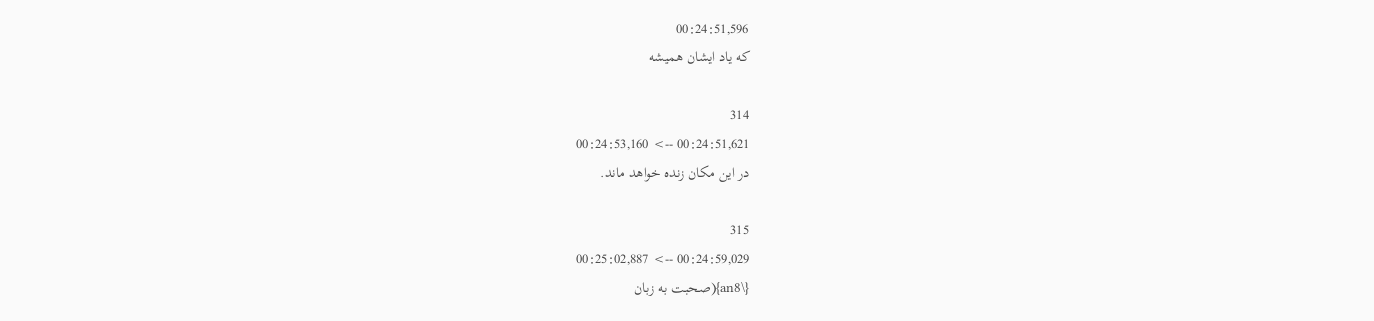00:24:51,596
که یاد ایشان همیشه

314
00:24:51,621 --> 00:24:53,160
در این مکان زنده خواهد ماند.

315
00:24:59,029 --> 00:25:02,887
{\an8}(صحبت به زبان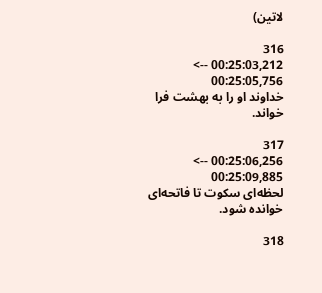لاتین)

316
00:25:03,212 --> 00:25:05,756
خداوند او را به بهشت فرا خواند.

317
00:25:06,256 --> 00:25:09,885
لحظه‌ای سکوت تا فاتحه‌ای خوانده شود.

318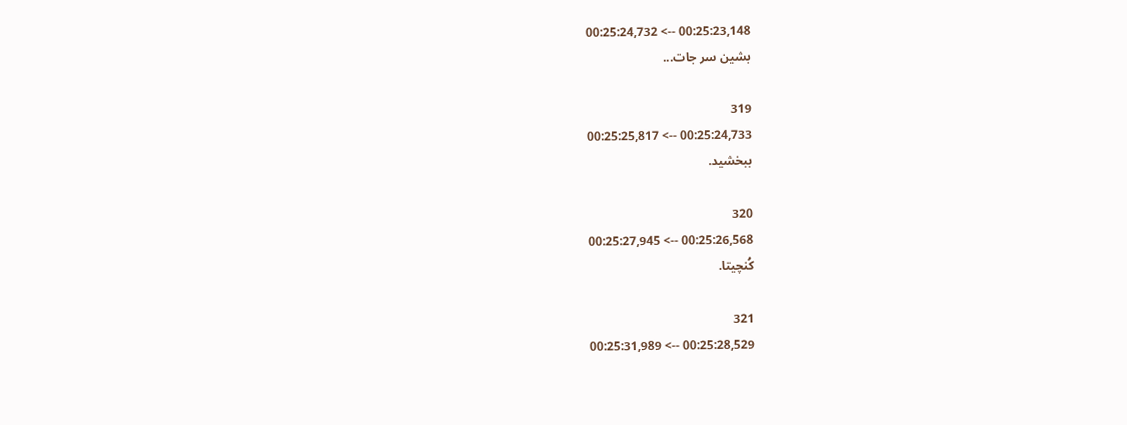00:25:23,148 --> 00:25:24,732
بشین سر جات...

319
00:25:24,733 --> 00:25:25,817
ببخشید.

320
00:25:26,568 --> 00:25:27,945
کُنچیتا.

321
00:25:28,529 --> 00:25:31,989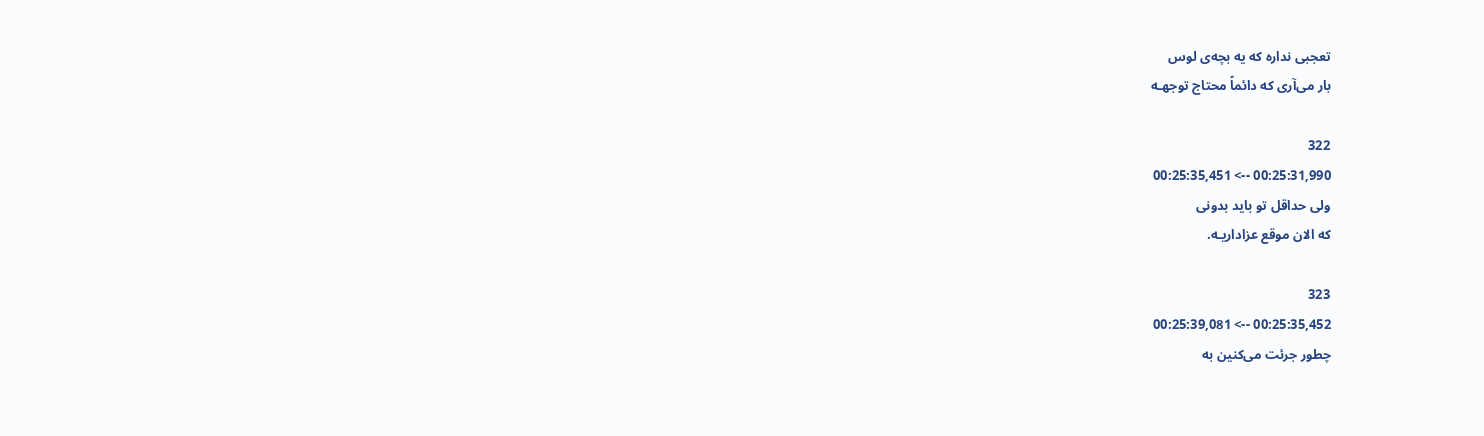تعجبی نداره که یه بچه‌ی لوس
بار می‌آری که دائماً محتاج توجهـه

322
00:25:31,990 --> 00:25:35,451
ولی حداقل تو باید بدونی
که الان موقع عزاداریـه.

323
00:25:35,452 --> 00:25:39,081
چطور جرئت می‌کنین به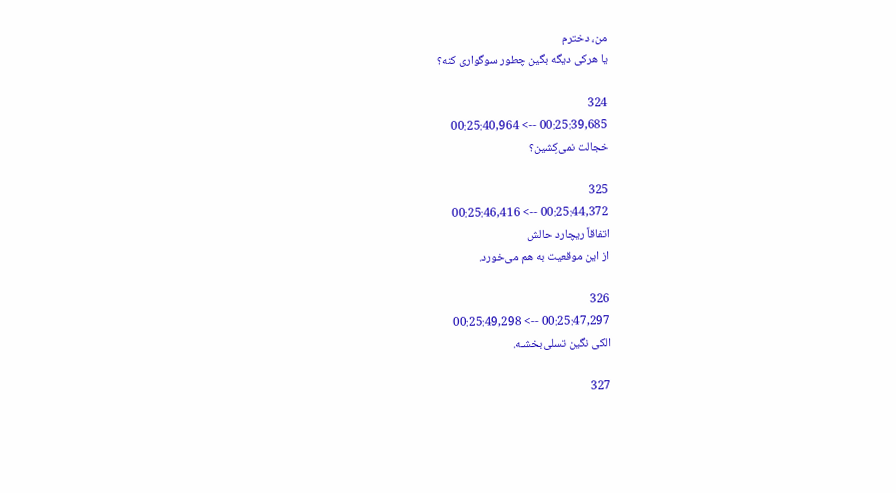من، دخترم
یا هرکی دیگه بگین چطور سوگواری کنه؟

324
00:25:39,685 --> 00:25:40,964
خجالت نمی‌کِشین؟

325
00:25:44,372 --> 00:25:46,416
اتفاقاً ریچارد حالش
از این موقعیت به هم می‌خورد.

326
00:25:47,297 --> 00:25:49,298
الکی نگین تسلی‌بخشـه.

327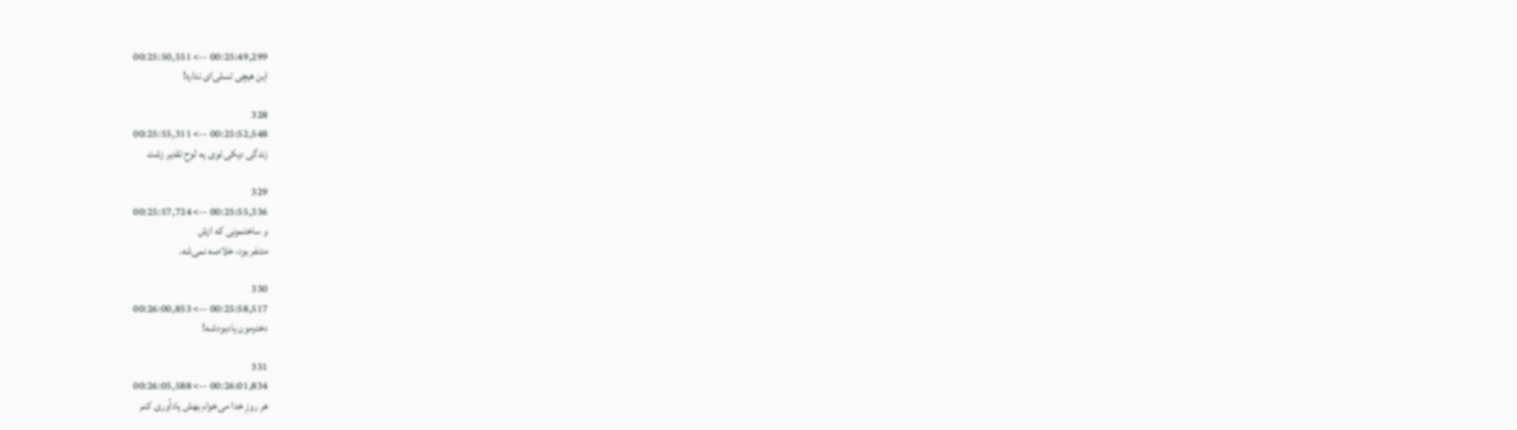00:25:49,299 --> 00:25:50,551
این هیچی تسلی‌ای نداره!

328
00:25:52,548 --> 00:25:55,311
زندگی دیکی توی یه لوح تقدیر زشت

329
00:25:55,336 --> 00:25:57,724
و ساختمونی که ازش
متنفر بود، خلاصه نمی‌شه.

330
00:25:58,517 --> 00:26:00,853
دخترمون یادبودشـه!

331
00:26:01,834 --> 00:26:05,588
هر روزِ خدا می‌خوام بهش یادآوری کنم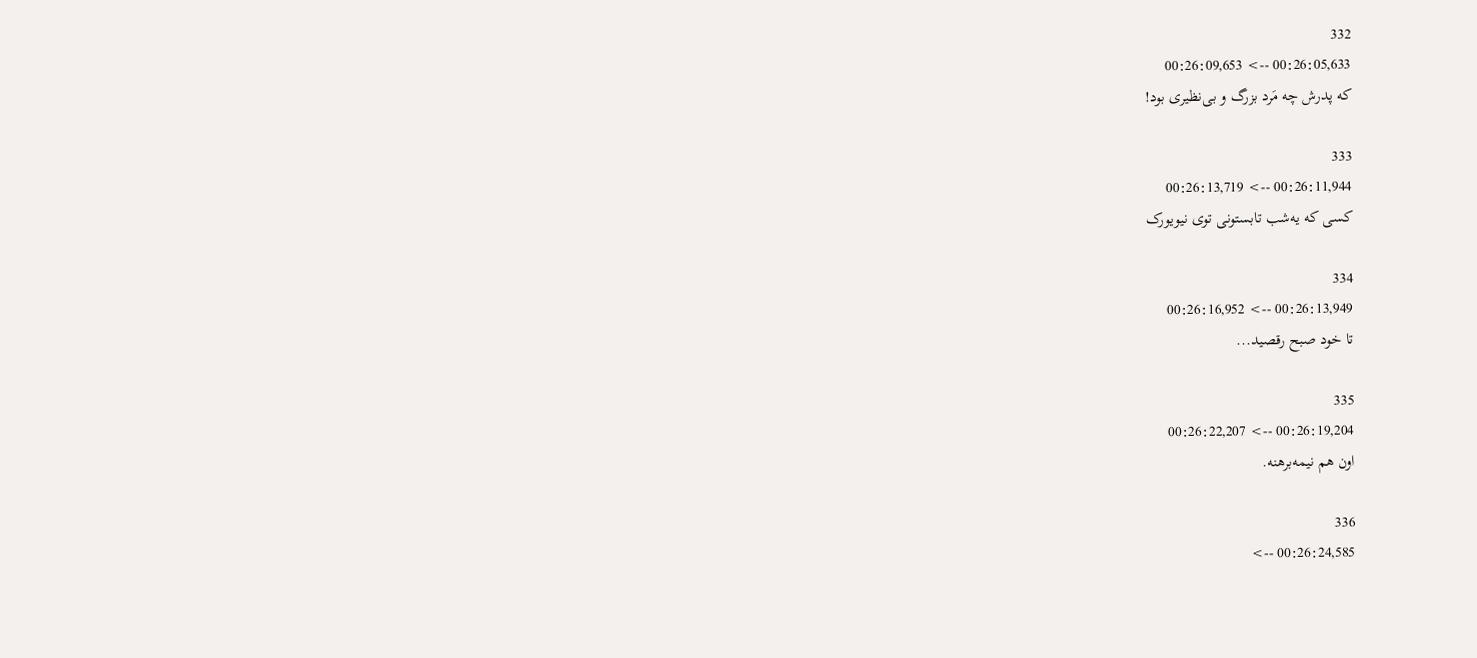332
00:26:05,633 --> 00:26:09,653
که پدرش چه مَرد بزرگ و بی‌نظیری بود!

333
00:26:11,944 --> 00:26:13,719
کسی که یه‌شب تابستونی توی نیویورک

334
00:26:13,949 --> 00:26:16,952
تا خود صبح رقصید...

335
00:26:19,204 --> 00:26:22,207
اون هم نیمه‌برهنه.

336
00:26:24,585 -->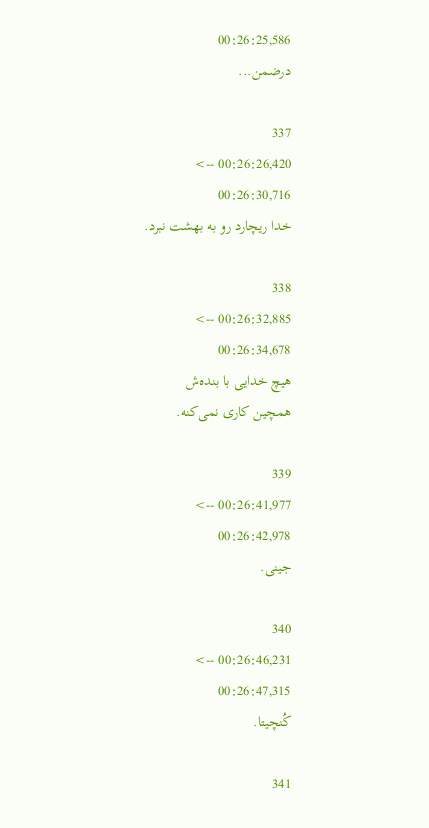00:26:25,586
درضمن...

337
00:26:26,420 --> 00:26:30,716
خدا ریچارد رو به بهشت نبرد.

338
00:26:32,885 --> 00:26:34,678
هیچ خدایی با بنده‌ش
همچین کاری نمی‌کنه.

339
00:26:41,977 --> 00:26:42,978
جینی.

340
00:26:46,231 --> 00:26:47,315
کُنچیتا.

341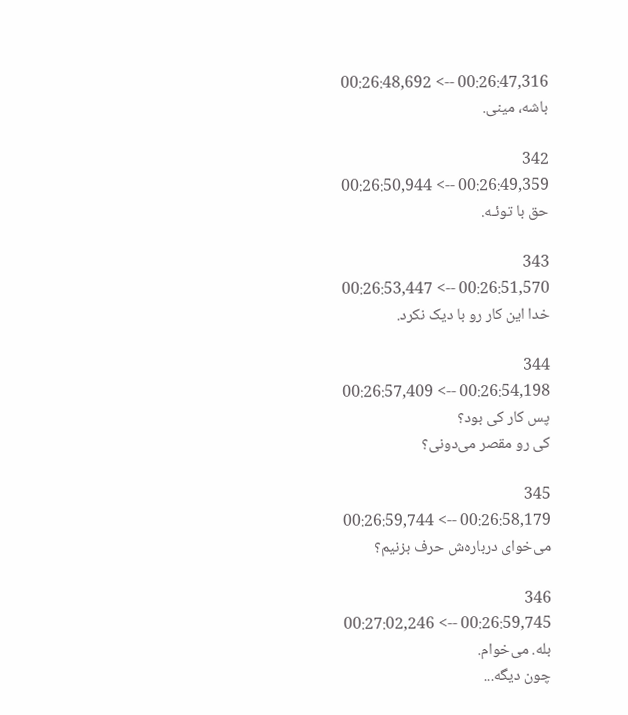00:26:47,316 --> 00:26:48,692
باشه، مینی.

342
00:26:49,359 --> 00:26:50,944
حق با توئـه.

343
00:26:51,570 --> 00:26:53,447
خدا این کار رو با دیک نکرد.

344
00:26:54,198 --> 00:26:57,409
پس کار کی بود؟
کی رو مقصر می‌دونی؟

345
00:26:58,179 --> 00:26:59,744
می‌خوای درباره‌ش حرف بزنیم؟

346
00:26:59,745 --> 00:27:02,246
بله. می‌خوام.
چون دیگه...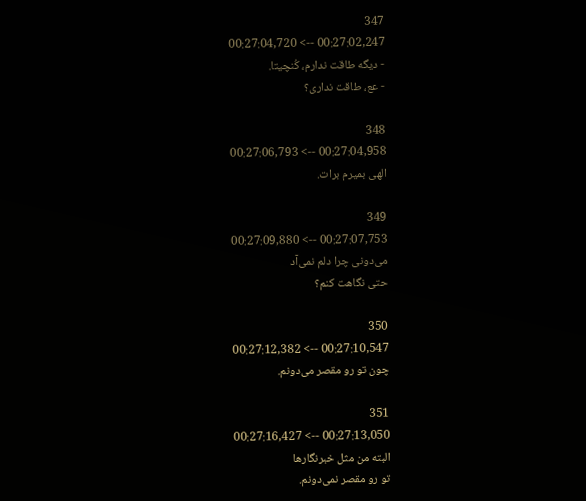347
00:27:02,247 --> 00:27:04,720
- دیگه طاقت ندارم، کُنچیتا.
- عع، طاقت نداری؟

348
00:27:04,958 --> 00:27:06,793
الهی بمیرم برات.

349
00:27:07,753 --> 00:27:09,880
می‌دونی چرا دلم نمی‌آد
حتی نگاهت کنم؟

350
00:27:10,547 --> 00:27:12,382
چون تو رو مقصر می‌دونم.

351
00:27:13,050 --> 00:27:16,427
البته من مثل خبرنگارها
تو رو مقصر نمی‌دونم.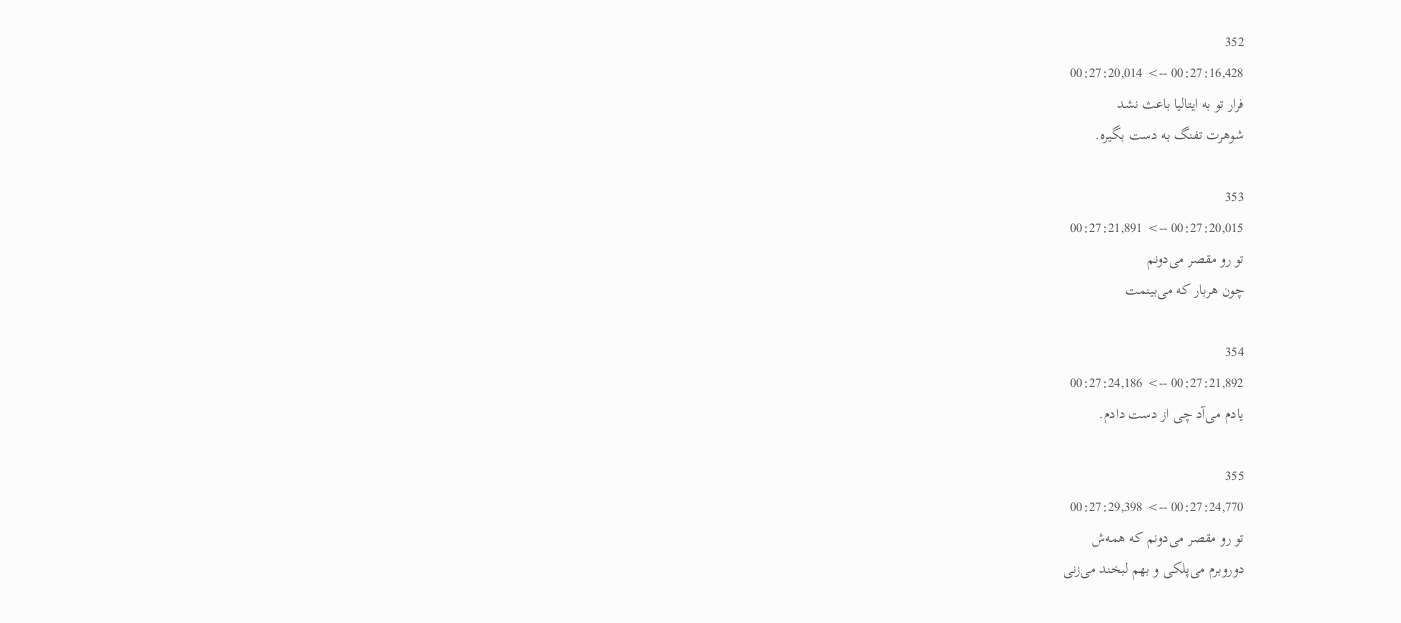352
00:27:16,428 --> 00:27:20,014
فرار تو به ایتالیا باعث نشد
شوهرت تفنگ به دست بگیره.

353
00:27:20,015 --> 00:27:21,891
تو رو مقصر می‌دونم
چون هربار که می‌بینمت

354
00:27:21,892 --> 00:27:24,186
یادم می‌آد چی از دست دادم.

355
00:27:24,770 --> 00:27:29,398
تو رو مقصر می‌دونم که همه‌ش
دوروبرم می‌پلکی و بهم لبخند می‌زنی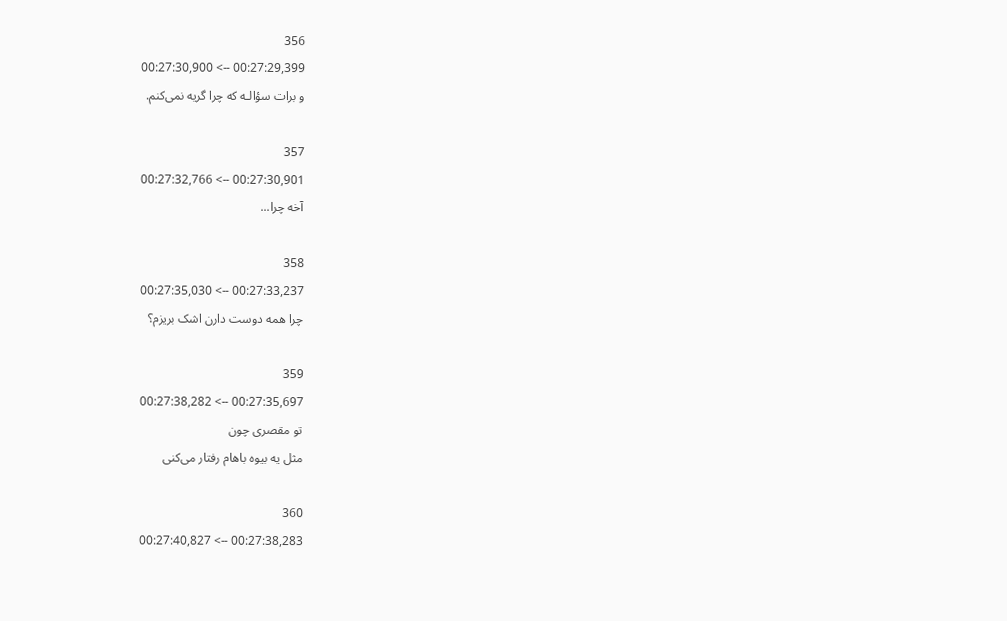356
00:27:29,399 --> 00:27:30,900
و برات سؤالـه که چرا گریه نمی‌کنم.

357
00:27:30,901 --> 00:27:32,766
آخه چرا...

358
00:27:33,237 --> 00:27:35,030
چرا همه دوست دارن اشک بریزم؟

359
00:27:35,697 --> 00:27:38,282
تو مقصری چون
مثل یه بیوه باهام رفتار می‌کنی

360
00:27:38,283 --> 00:27:40,827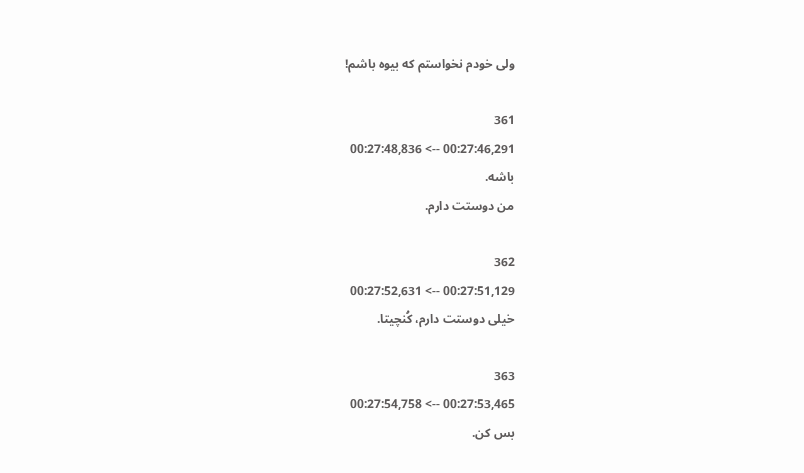ولی خودم نخواستم که بیوه باشم!

361
00:27:46,291 --> 00:27:48,836
باشه.
من دوستت دارم.

362
00:27:51,129 --> 00:27:52,631
خیلی دوستت دارم، کُنچیتا.

363
00:27:53,465 --> 00:27:54,758
بس کن.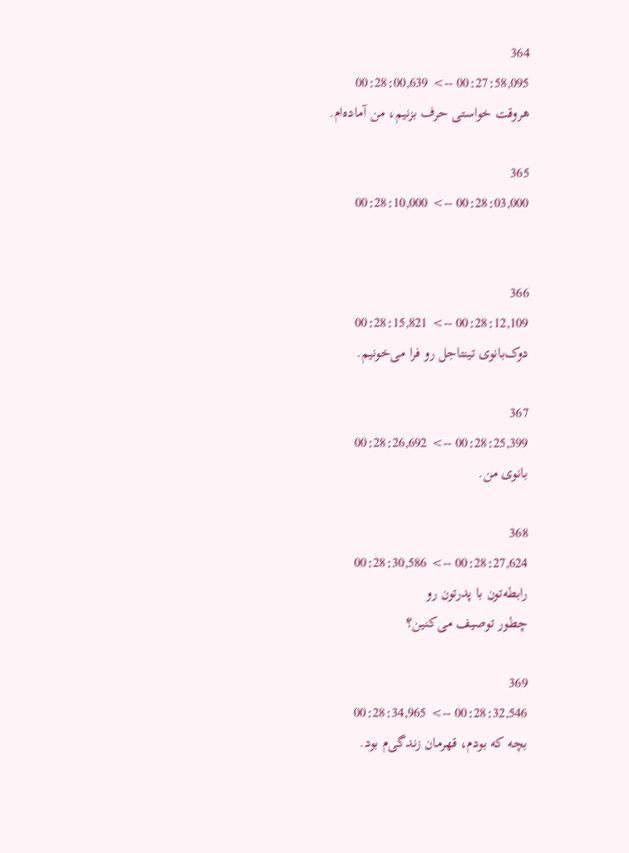364
00:27:58,095 --> 00:28:00,639
هروقت خواستی حرف بزنیم، من آماده‌ام.

365
00:28:03,000 --> 00:28:10,000


366
00:28:12,109 --> 00:28:15,821
دوک‌بانوی تینتاجل رو فرا می‌خونیم.

367
00:28:25,399 --> 00:28:26,692
بانوی من.

368
00:28:27,624 --> 00:28:30,586
رابطه‌تون با پدرتون رو
چطور توصیف می‌کنین؟

369
00:28:32,546 --> 00:28:34,965
بچه که بودم، قهرمان زندگی‌م بود.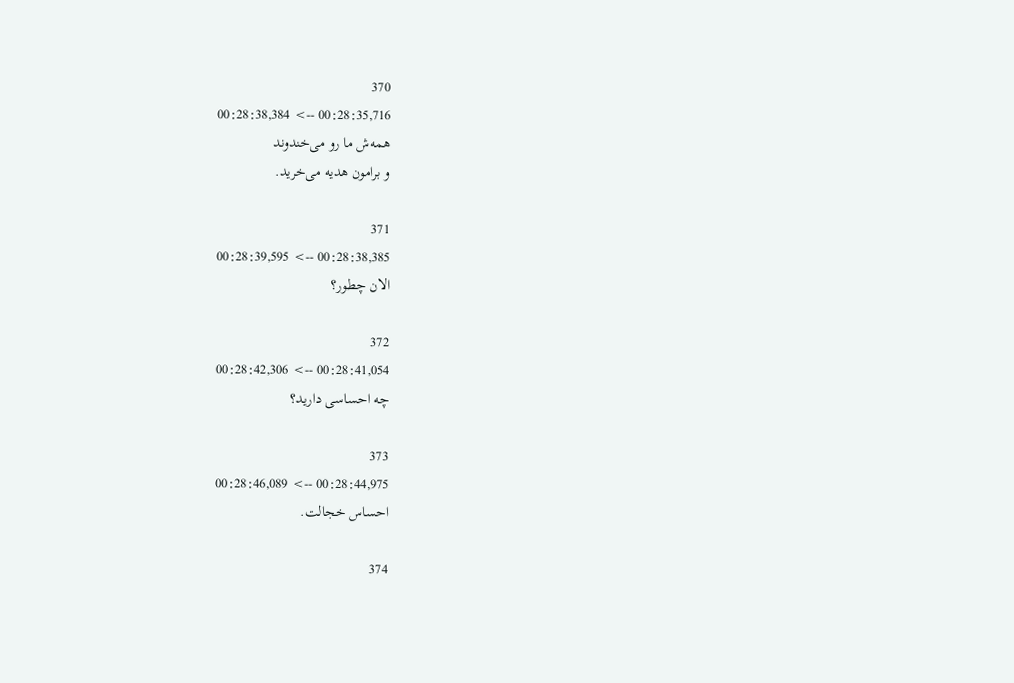370
00:28:35,716 --> 00:28:38,384
همه‌ش ما رو می‌خندوند
و برامون هدیه می‌خرید.

371
00:28:38,385 --> 00:28:39,595
الان چطور؟

372
00:28:41,054 --> 00:28:42,306
چه احساسی دارید؟

373
00:28:44,975 --> 00:28:46,089
احساس خجالت.

374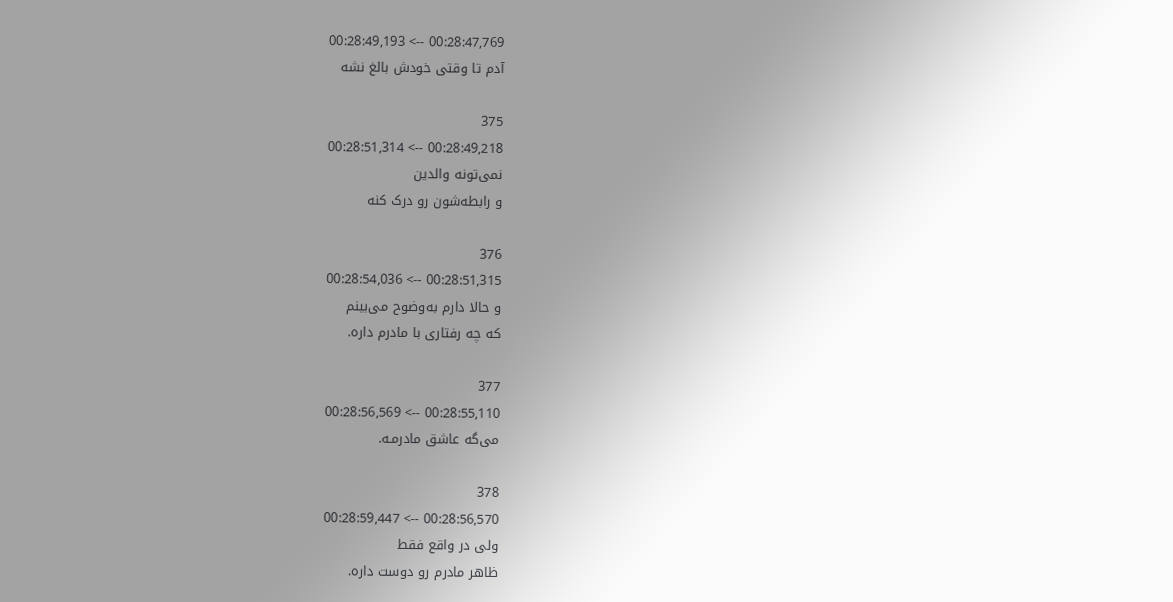00:28:47,769 --> 00:28:49,193
آدم تا وقتی خودش بالغ نشه

375
00:28:49,218 --> 00:28:51,314
نمی‌تونه والدین
و رابطه‌شون رو درک کنه

376
00:28:51,315 --> 00:28:54,036
و حالا دارم به‌وضوح می‌بینم
که چه رفتاری با مادرم داره.

377
00:28:55,110 --> 00:28:56,569
می‌گه عاشق مادرمـه.

378
00:28:56,570 --> 00:28:59,447
ولی در واقع فقط
ظاهر مادرم رو دوست داره.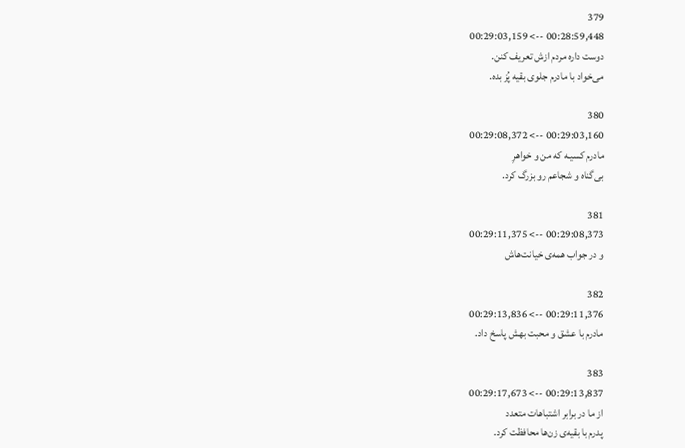379
00:28:59,448 --> 00:29:03,159
دوست داره مردم ازش تعریف کنن.
می‌خواد با مادرم جلوی بقیه پُز بده.

380
00:29:03,160 --> 00:29:08,372
مادرم کسیـه که من و خواهرِ
بی‌گناه و شجاعم رو بزرگ کرد.

381
00:29:08,373 --> 00:29:11,375
و در جواب همه‌ی خیانت‌هاش

382
00:29:11,376 --> 00:29:13,836
مادرم با عشق و محبت بهش پاسخ داد.

383
00:29:13,837 --> 00:29:17,673
از ما در برابر اشتباهات متعدد
پدرم با بقیه‌ی زن‌ها محافظت کرد.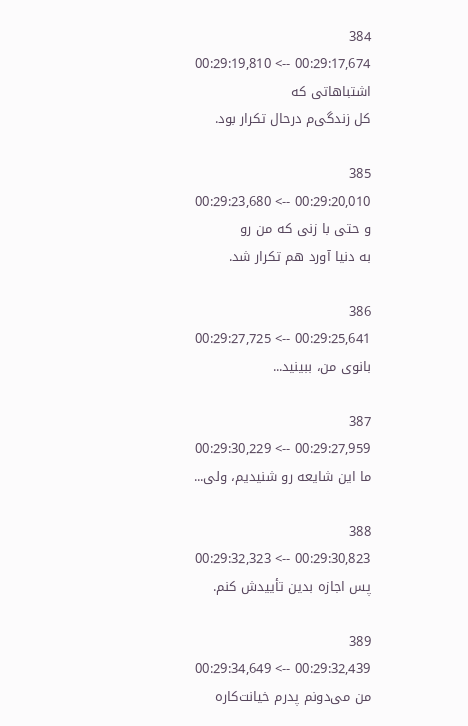384
00:29:17,674 --> 00:29:19,810
اشتباهاتی که
کل زندگی‌م درحال تکرار بود.

385
00:29:20,010 --> 00:29:23,680
و حتی با زنی که من رو
به دنیا آورد هم تکرار شد.

386
00:29:25,641 --> 00:29:27,725
بانوی من، ببینید...

387
00:29:27,959 --> 00:29:30,229
ما این شایعه رو شنیدیم، ولی...

388
00:29:30,823 --> 00:29:32,323
پس اجازه بدین تأییدش کنم.

389
00:29:32,439 --> 00:29:34,649
من می‌دونم پدرم خیانت‌کاره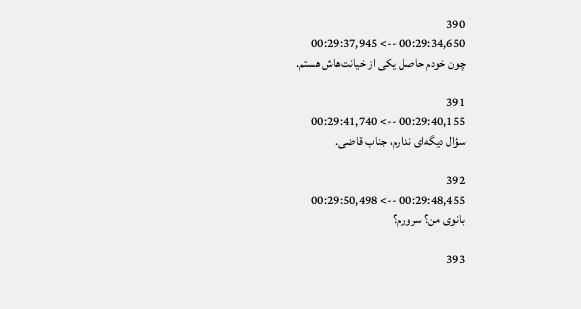390
00:29:34,650 --> 00:29:37,945
چون خودم حاصل یکی از خیانت‌هاش هستم.

391
00:29:40,155 --> 00:29:41,740
سؤال دیگه‌ای ندارم، جناب قاضی.

392
00:29:48,455 --> 00:29:50,498
بانوی من؟ سرورم؟

393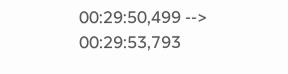00:29:50,499 --> 00:29:53,793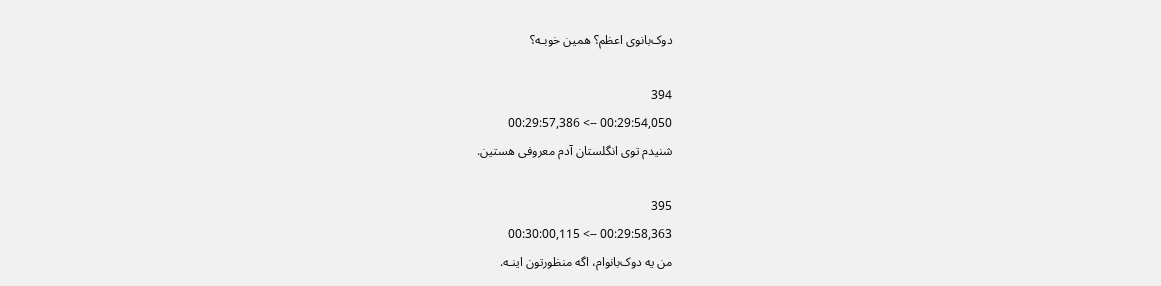دوک‌بانوی اعظم؟ همین خوبـه؟

394
00:29:54,050 --> 00:29:57,386
شنیدم توی انگلستان آدم معروفی هستین.

395
00:29:58,363 --> 00:30:00,115
من یه دوک‌بانوام، اگه منظورتون اینـه.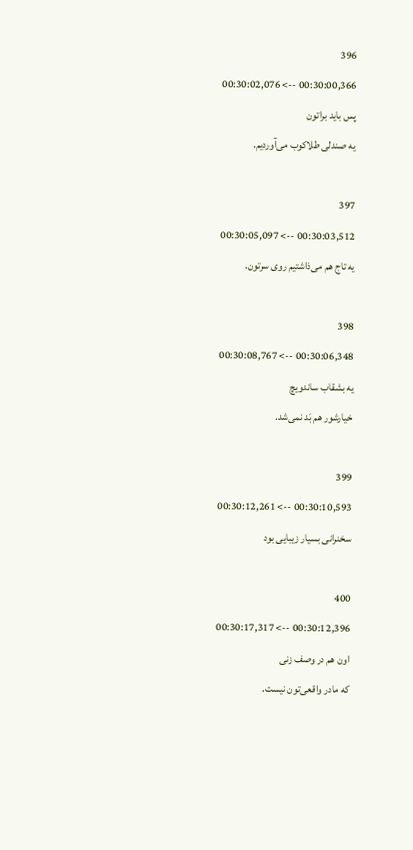396
00:30:00,366 --> 00:30:02,076
پس باید براتون
یه صندلی طلاکوب می‌آوردیم.

397
00:30:03,512 --> 00:30:05,097
یه تاج هم می‌ذاشتیم روی سرتون.

398
00:30:06,348 --> 00:30:08,767
یه بشقاب ساندویچ
خیارشور هم بَد نمی‌شد.

399
00:30:10,593 --> 00:30:12,261
سخنرانی بسیار زیبایی بود

400
00:30:12,396 --> 00:30:17,317
اون هم در وصف زنی
که مادر واقعی‌تون نیست.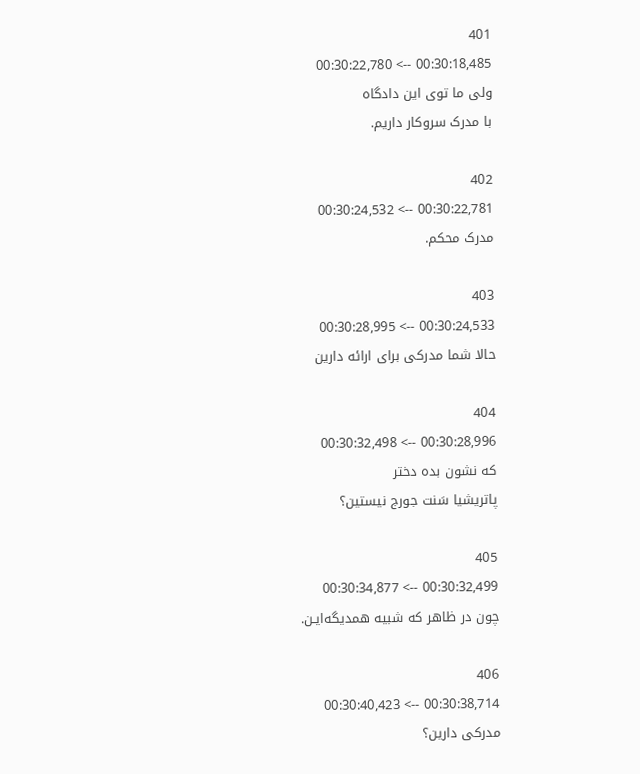401
00:30:18,485 --> 00:30:22,780
ولی ما توی این دادگاه
با مدرک سروکار داریم.

402
00:30:22,781 --> 00:30:24,532
مدرک محکم.

403
00:30:24,533 --> 00:30:28,995
حالا شما مدرکی برای ارائه دارین

404
00:30:28,996 --> 00:30:32,498
که نشون بده دختر
پاتریشیا سَنت جورج نیستین؟

405
00:30:32,499 --> 00:30:34,877
چون در ظاهر که شبیه همدیگه‌ایـن.

406
00:30:38,714 --> 00:30:40,423
مدرکی دارین؟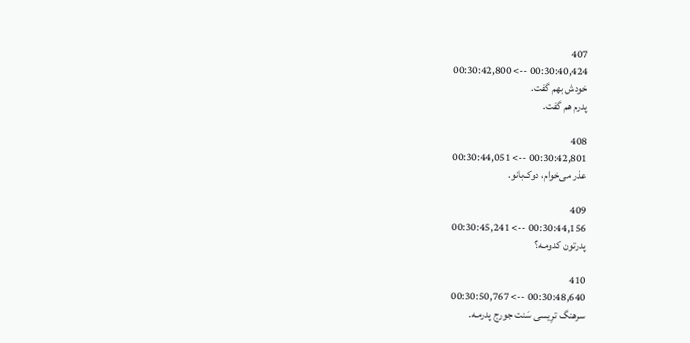407
00:30:40,424 --> 00:30:42,800
خودش بهم گفت.
پدرم هم گفت.

408
00:30:42,801 --> 00:30:44,051
عذر می‌خوام، دوک‌بانو.

409
00:30:44,156 --> 00:30:45,241
پدرتون کدومـه؟

410
00:30:48,640 --> 00:30:50,767
سرهنگ ترِیسی سَنت جورج پدرمـه.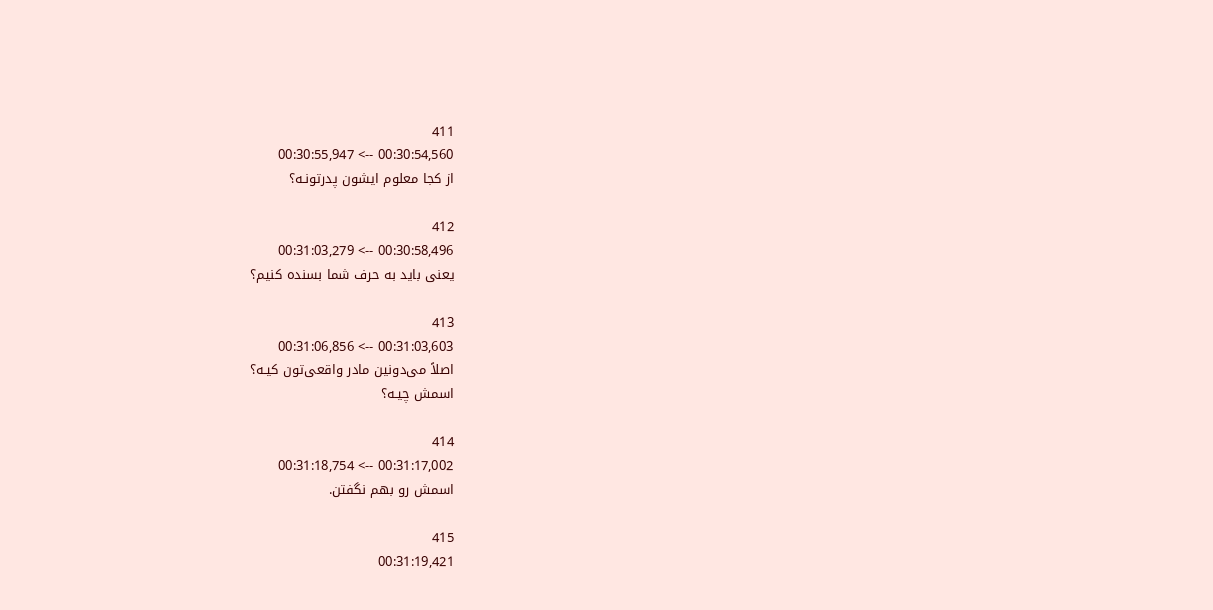411
00:30:54,560 --> 00:30:55,947
از کجا معلوم ایشون پدرتونـه؟

412
00:30:58,496 --> 00:31:03,279
یعنی باید به حرف شما بسنده کنیم؟

413
00:31:03,603 --> 00:31:06,856
اصلاً می‌دونین مادر واقعی‌تون کیـه؟
اسمش چیـه؟

414
00:31:17,002 --> 00:31:18,754
اسمش رو بهم نگفتن.

415
00:31:19,421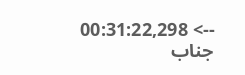--> 00:31:22,298
جناب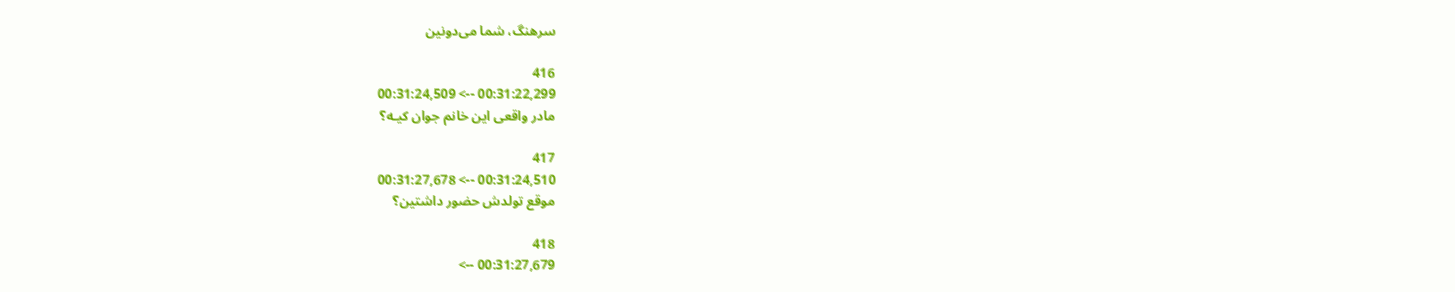سرهنگ، شما می‌دونین

416
00:31:22,299 --> 00:31:24,509
مادر واقعی این خانم جوان کیـه؟

417
00:31:24,510 --> 00:31:27,678
موقع تولدش حضور داشتین؟

418
00:31:27,679 -->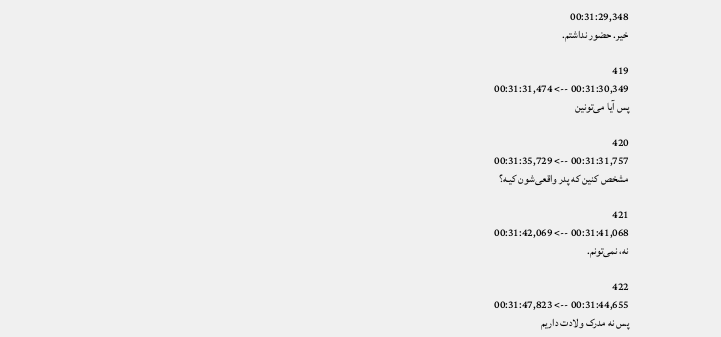00:31:29,348
خیر. حضور نداشتم.

419
00:31:30,349 --> 00:31:31,474
پس آیا می‌تونین

420
00:31:31,757 --> 00:31:35,729
مشخص کنین که پدر واقعی‌شون کیـه؟

421
00:31:41,068 --> 00:31:42,069
نه، نمی‌تونم.

422
00:31:44,655 --> 00:31:47,823
پس نه مدرک ولادت داریم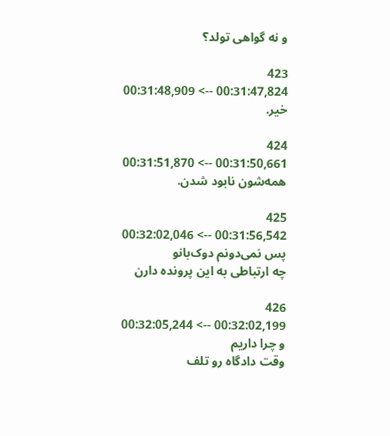و نه گواهی تولد؟

423
00:31:47,824 --> 00:31:48,909
خیر.

424
00:31:50,661 --> 00:31:51,870
همه‌شون نابود شدن.

425
00:31:56,542 --> 00:32:02,046
پس نمی‌دونم دوک‌بانو
چه ارتباطی به این پرونده دارن

426
00:32:02,199 --> 00:32:05,244
و چرا داریم
وقت دادگاه رو تلف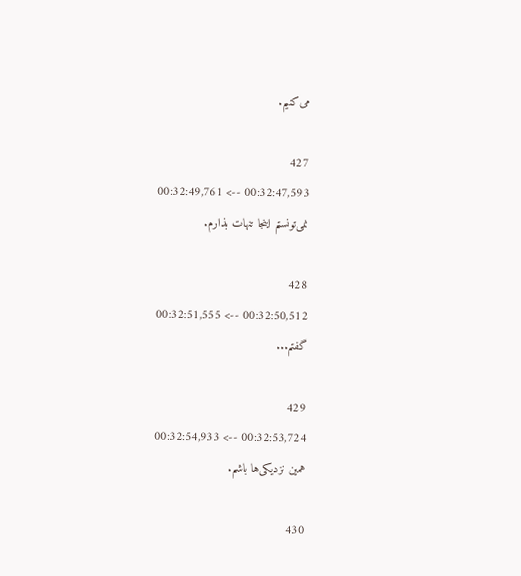می‌کنیم.

427
00:32:47,593 --> 00:32:49,761
نمی‌تونستم اینجا تنهات بذارم.

428
00:32:50,512 --> 00:32:51,555
گفتم...

429
00:32:53,724 --> 00:32:54,933
همین نزدیکی‌ها باشم.

430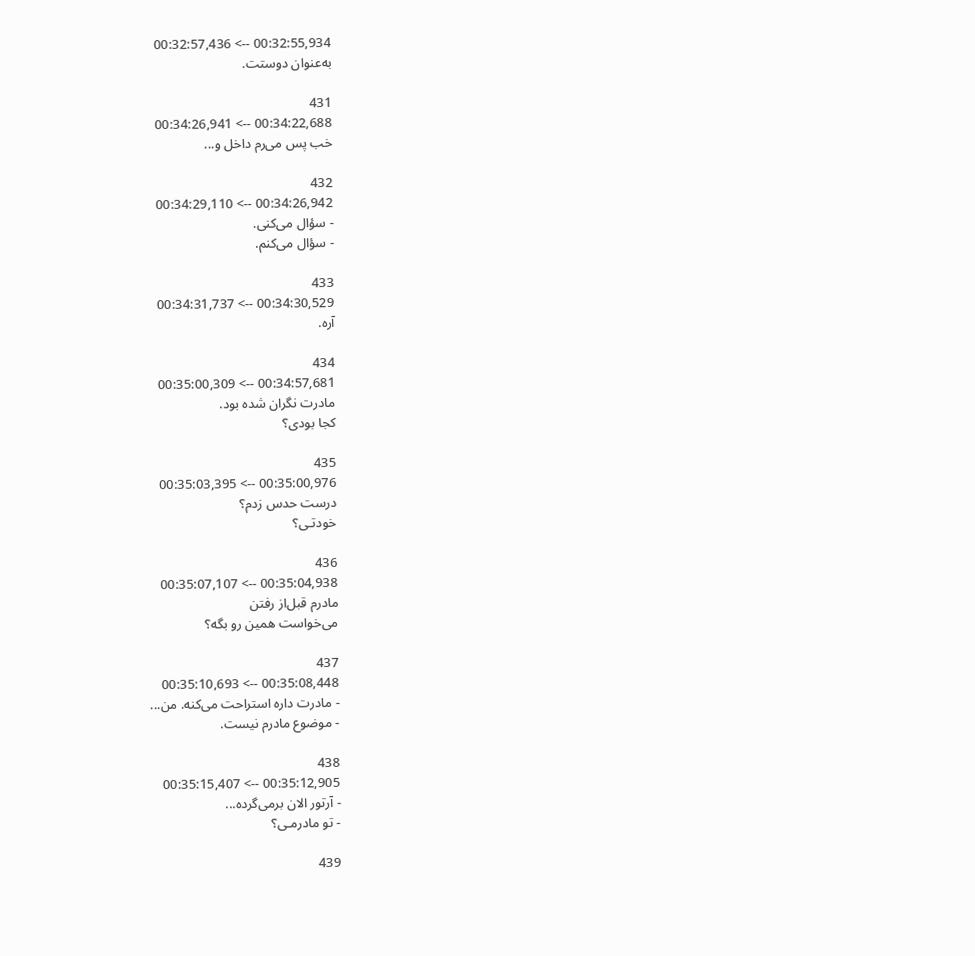00:32:55,934 --> 00:32:57,436
به‌عنوان دوستت.

431
00:34:22,688 --> 00:34:26,941
خب پس می‌رم داخل و...

432
00:34:26,942 --> 00:34:29,110
- سؤال می‌کنی.
- سؤال می‌کنم.

433
00:34:30,529 --> 00:34:31,737
آره.

434
00:34:57,681 --> 00:35:00,309
مادرت نگران شده بود.
کجا بودی؟

435
00:35:00,976 --> 00:35:03,395
درست حدس زدم؟
خودتـی؟

436
00:35:04,938 --> 00:35:07,107
مادرم قبل‌از رفتن
می‌خواست همین رو بگه؟

437
00:35:08,448 --> 00:35:10,693
- مادرت داره استراحت می‌کنه. من...
- موضوع مادرم نیست.

438
00:35:12,905 --> 00:35:15,407
- آرتور الان برمی‌گرده...
- تو مادرمـی؟

439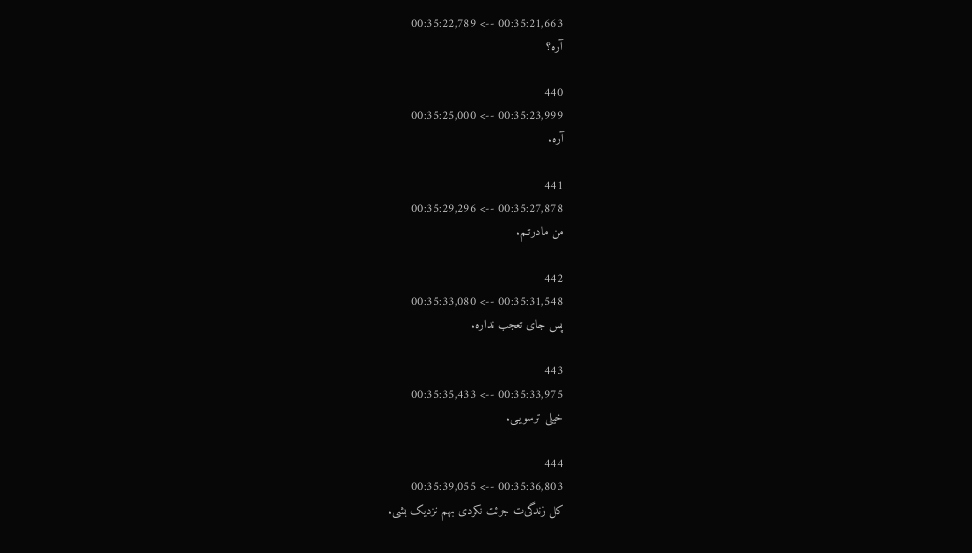00:35:21,663 --> 00:35:22,789
آره؟

440
00:35:23,999 --> 00:35:25,000
آره.

441
00:35:27,878 --> 00:35:29,296
من مادرتـم.

442
00:35:31,548 --> 00:35:33,080
پس جای تعجب نداره.

443
00:35:33,975 --> 00:35:35,433
خیلی ترسویـی.

444
00:35:36,803 --> 00:35:39,055
کل زندگی‌ت جرئت نکردی بهم نزدیک بشی.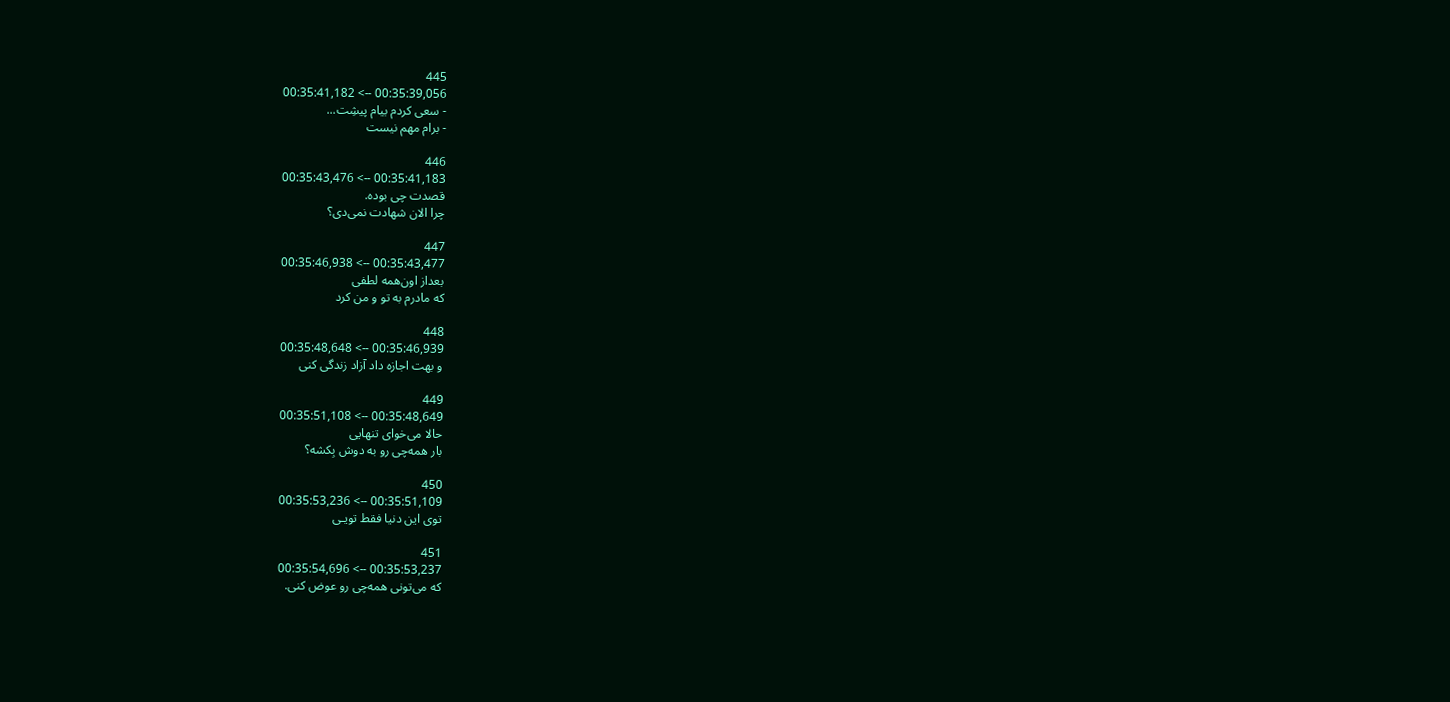445
00:35:39,056 --> 00:35:41,182
- سعی کردم بیام پیشِت...
- برام مهم نیست

446
00:35:41,183 --> 00:35:43,476
قصدت چی بوده.
چرا الان شهادت نمی‌دی؟

447
00:35:43,477 --> 00:35:46,938
بعداز اون‌همه لطفی
که مادرم به تو و من کرد

448
00:35:46,939 --> 00:35:48,648
و بهت اجازه داد آزاد زندگی کنی

449
00:35:48,649 --> 00:35:51,108
حالا می‌خوای تنهایی
بار همه‌چی رو به دوش بِکشه؟

450
00:35:51,109 --> 00:35:53,236
توی این دنیا فقط تویـی

451
00:35:53,237 --> 00:35:54,696
که می‌تونی همه‌چی رو عوض کنی.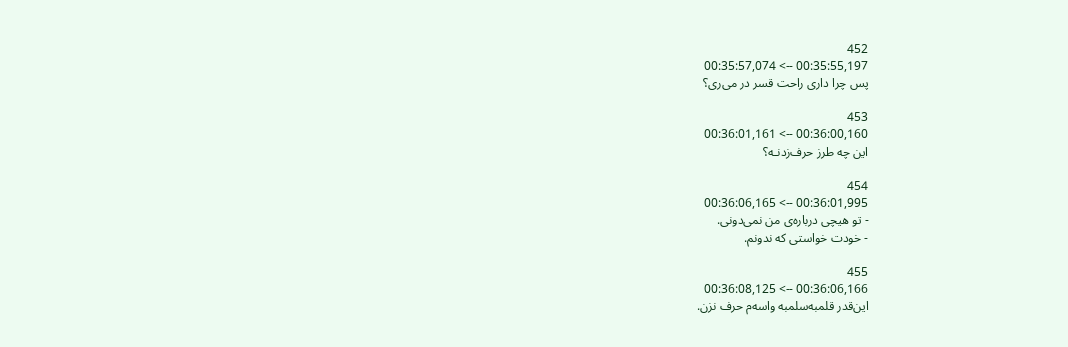452
00:35:55,197 --> 00:35:57,074
پس چرا داری راحت قسر در می‌ری؟

453
00:36:00,160 --> 00:36:01,161
این چه طرز حرف‌زدنـه؟

454
00:36:01,995 --> 00:36:06,165
- تو هیچی درباره‌ی من نمی‌دونی.
- خودت خواستی که ندونم.

455
00:36:06,166 --> 00:36:08,125
این‌قدر قلمبه‌سلمبه واسه‌م حرف نزن.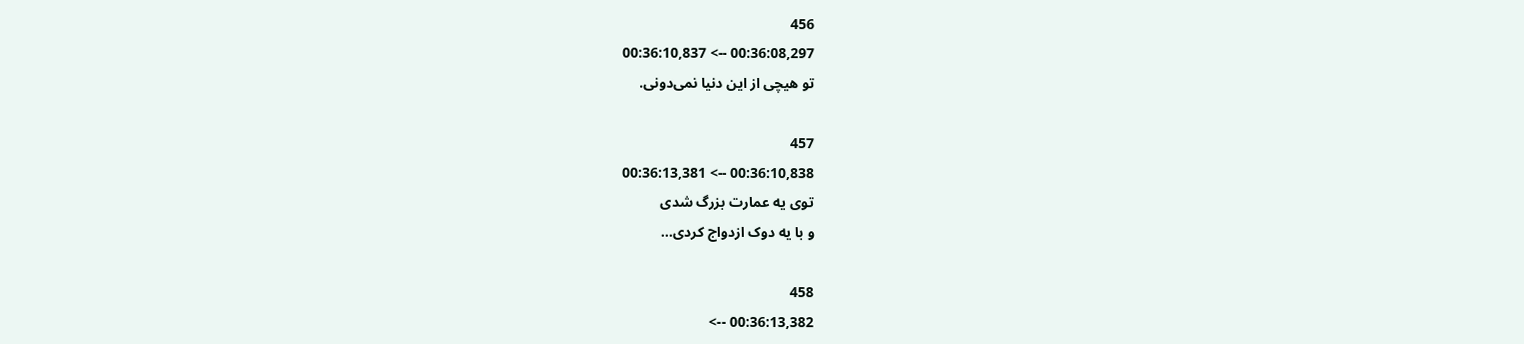456
00:36:08,297 --> 00:36:10,837
تو هیچی از این دنیا نمی‌دونی.

457
00:36:10,838 --> 00:36:13,381
توی یه عمارت بزرگ شدی
و با یه دوک ازدواج کردی...

458
00:36:13,382 -->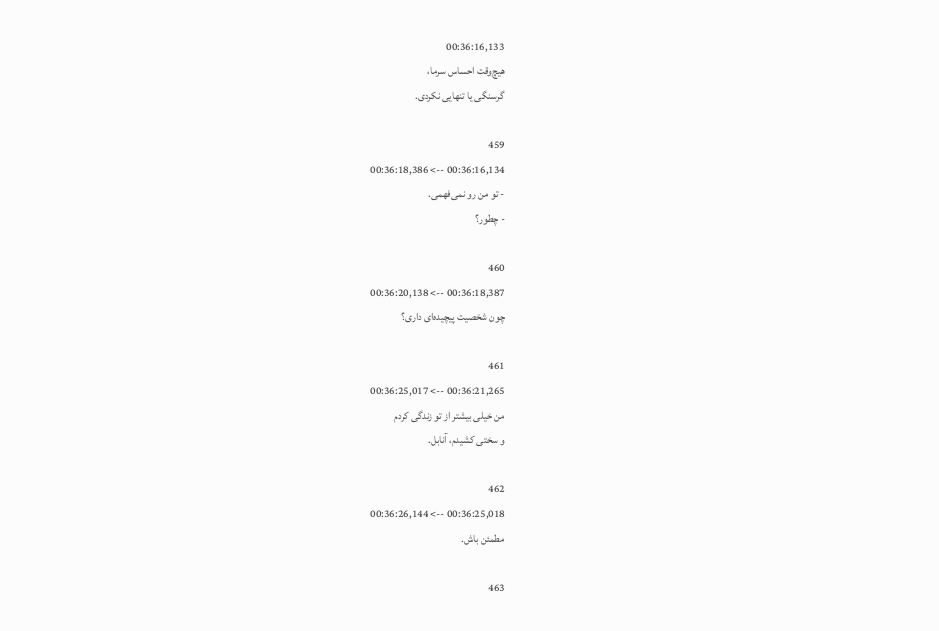00:36:16,133
هیچ‌وقت احساس سرما،
گرسنگی یا تنهایی نکردی.

459
00:36:16,134 --> 00:36:18,386
- تو من رو نمی‌فهمی.
- چطور؟

460
00:36:18,387 --> 00:36:20,138
چون شخصیت پیچیده‌ای داری؟

461
00:36:21,265 --> 00:36:25,017
من خیلی بیشتر از تو زندگی کردم
و سختی کشیدم، آنابل.

462
00:36:25,018 --> 00:36:26,144
مطمئن باش.

463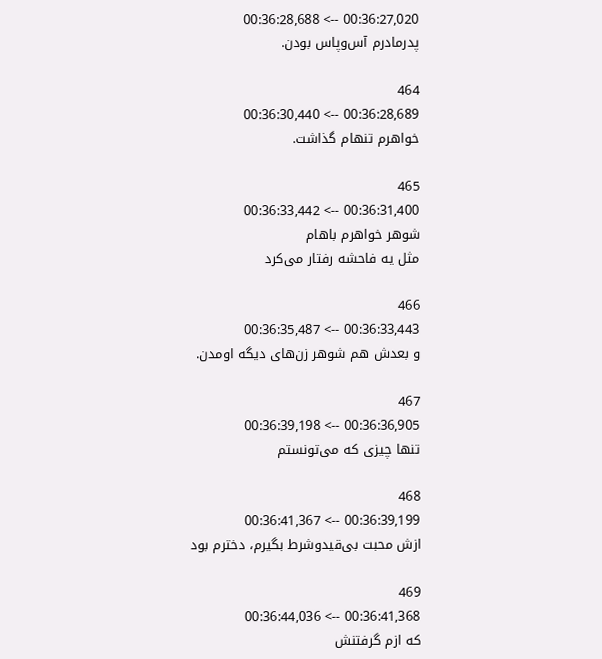00:36:27,020 --> 00:36:28,688
پدرمادرم آس‌وپاس بودن.

464
00:36:28,689 --> 00:36:30,440
خواهرم تنهام گذاشت.

465
00:36:31,400 --> 00:36:33,442
شوهر خواهرم باهام
مثل یه فاحشه رفتار می‌کرد

466
00:36:33,443 --> 00:36:35,487
و بعدش هم شوهر زن‌های دیگه اومدن.

467
00:36:36,905 --> 00:36:39,198
تنها چیزی که می‌تونستم

468
00:36:39,199 --> 00:36:41,367
ازش محبت بی‌قیدوشرط بگیرم، دخترم بود

469
00:36:41,368 --> 00:36:44,036
که ازم گرفتنش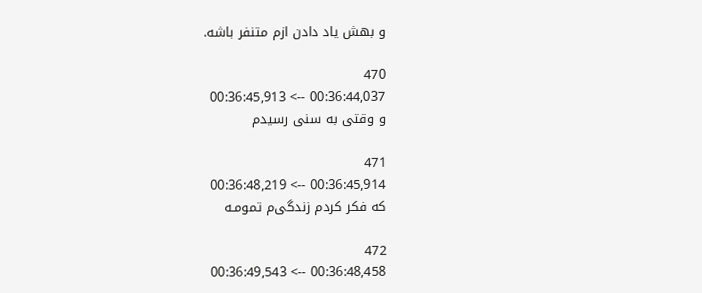و بهش یاد دادن ازم متنفر باشه.

470
00:36:44,037 --> 00:36:45,913
و وقتی به سنی رسیدم

471
00:36:45,914 --> 00:36:48,219
که فکر کردم زندگی‌م تمومـه

472
00:36:48,458 --> 00:36:49,543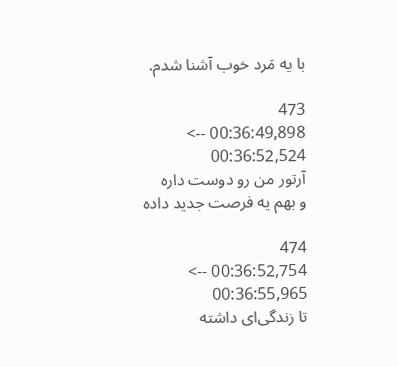با یه مَرد خوب آشنا شدم.

473
00:36:49,898 --> 00:36:52,524
آرتور من رو دوست داره
و بهم یه فرصت جدید داده

474
00:36:52,754 --> 00:36:55,965
تا زندگی‌ای داشته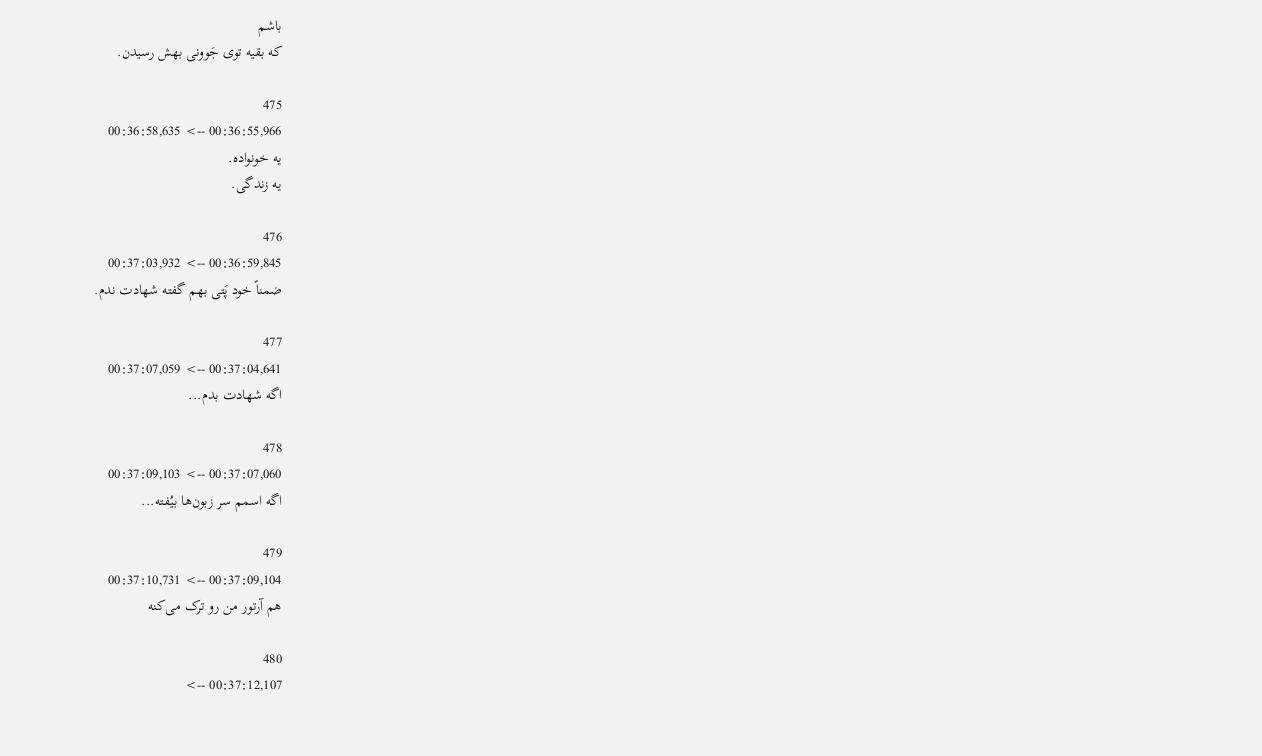باشم
که بقیه توی جَوونی بهش رسیدن.

475
00:36:55,966 --> 00:36:58,635
یه خونواده.
یه زندگی.

476
00:36:59,845 --> 00:37:03,932
ضمناً خود پَتی بهم گفته شهادت ندم.

477
00:37:04,641 --> 00:37:07,059
اگه شهادت بدم...

478
00:37:07,060 --> 00:37:09,103
اگه اسمم سر زبون‌ها بیُفته...

479
00:37:09,104 --> 00:37:10,731
هم آرتور من رو ترک می‌کنه

480
00:37:12,107 -->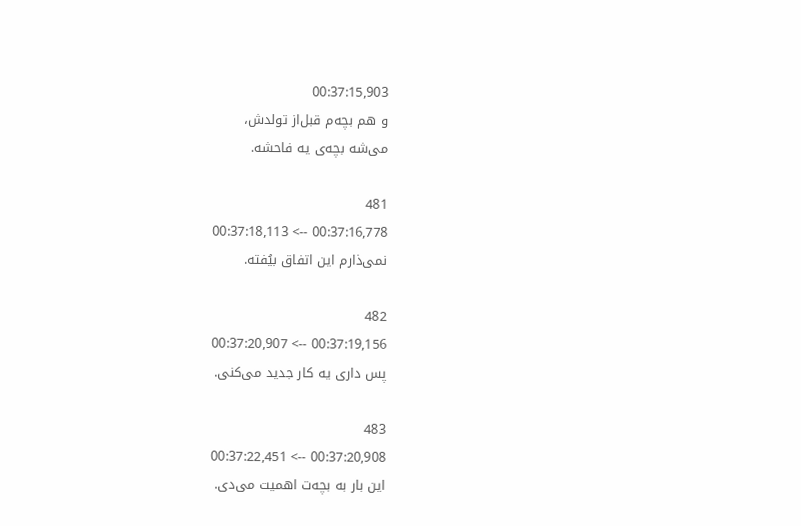00:37:15,903
و هم بچه‌م قبل‌از تولدش،
می‌شه بچه‌ی یه فاحشه.

481
00:37:16,778 --> 00:37:18,113
نمی‌ذارم این اتفاق بیُفته.

482
00:37:19,156 --> 00:37:20,907
پس داری یه کار جدید می‌کنی.

483
00:37:20,908 --> 00:37:22,451
این بار به بچه‌ت اهمیت می‌دی.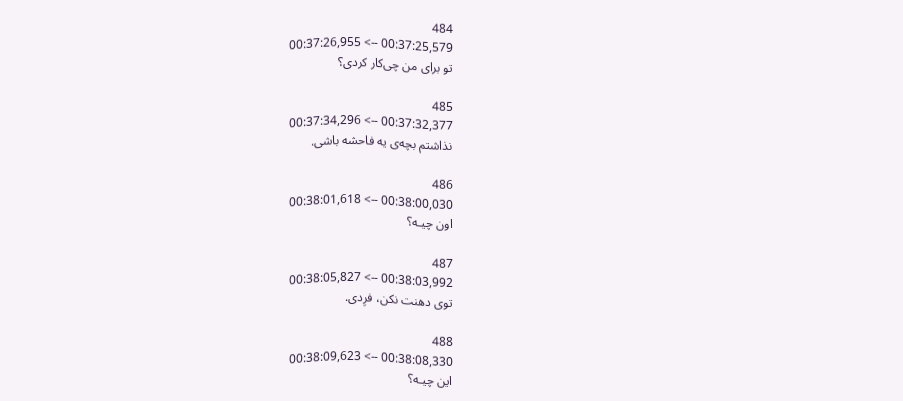484
00:37:25,579 --> 00:37:26,955
تو برای من چی‌کار کردی؟

485
00:37:32,377 --> 00:37:34,296
نذاشتم بچه‌ی یه فاحشه باشی.

486
00:38:00,030 --> 00:38:01,618
اون چیـه؟

487
00:38:03,992 --> 00:38:05,827
توی دهنت نکن، فرِدی.

488
00:38:08,330 --> 00:38:09,623
این چیـه؟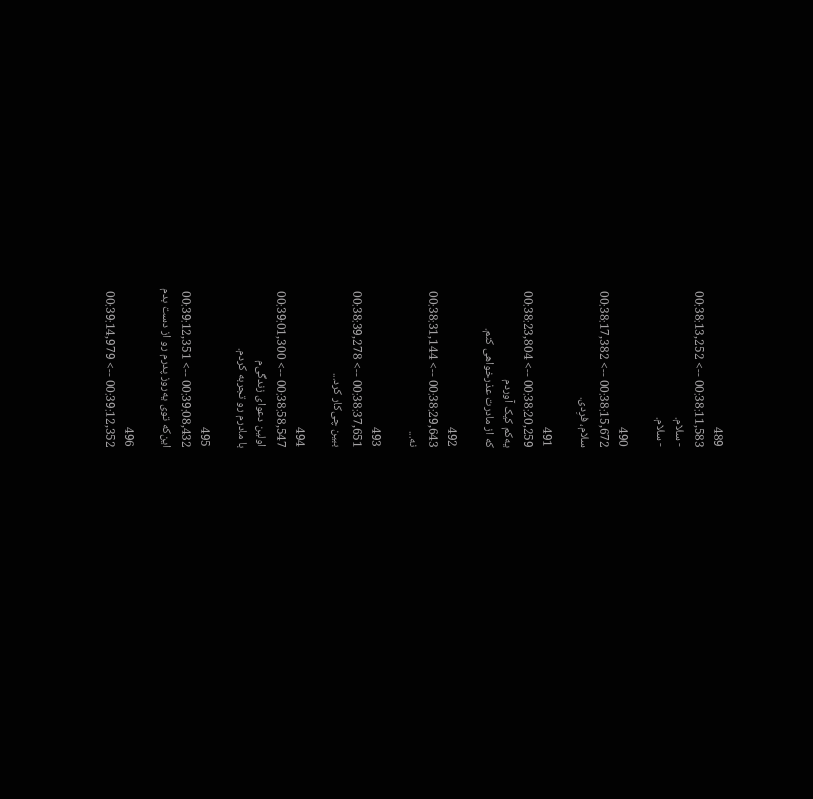489
00:38:11,583 --> 00:38:13,252
- سلام.
- سلام.

490
00:38:15,672 --> 00:38:17,382
سلام، فرِدی.

491
00:38:20,259 --> 00:38:23,804
یه‌کم کیک آوردم
که از مادرت عذرخواهی کنم.

492
00:38:29,643 --> 00:38:31,144
نه...

493
00:38:37,651 --> 00:38:39,278
ببین چی‌کار کرد...

494
00:38:58,547 --> 00:39:01,300
اولین دعوای زندگی‌م
با مادرم رو تجربه کردم.

495
00:39:08,432 --> 00:39:12,351
این‌که توی یه‌روز پدرم رو از دست بدم

496
00:39:12,352 --> 00:39:14,979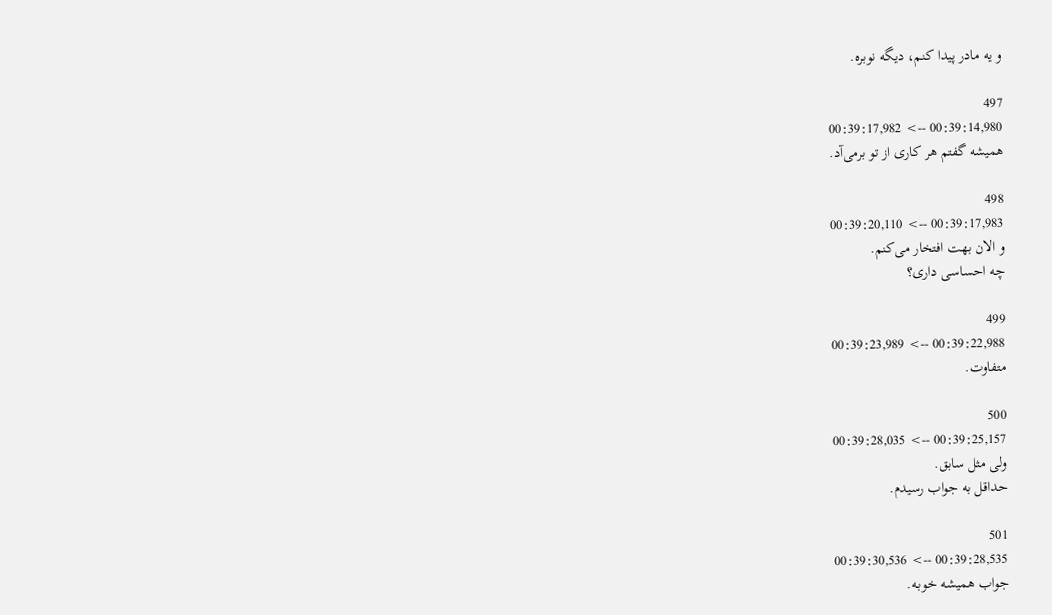و یه مادر پیدا کنم، دیگه نوبره.

497
00:39:14,980 --> 00:39:17,982
همیشه گفتم هر کاری از تو برمی‌آد.

498
00:39:17,983 --> 00:39:20,110
و الان بهت افتخار می‌کنم.
چه احساسی داری؟

499
00:39:22,988 --> 00:39:23,989
متفاوت.

500
00:39:25,157 --> 00:39:28,035
ولی مثل سابق.
حداقل به جواب رسیدم.

501
00:39:28,535 --> 00:39:30,536
جواب همیشه خوبـه.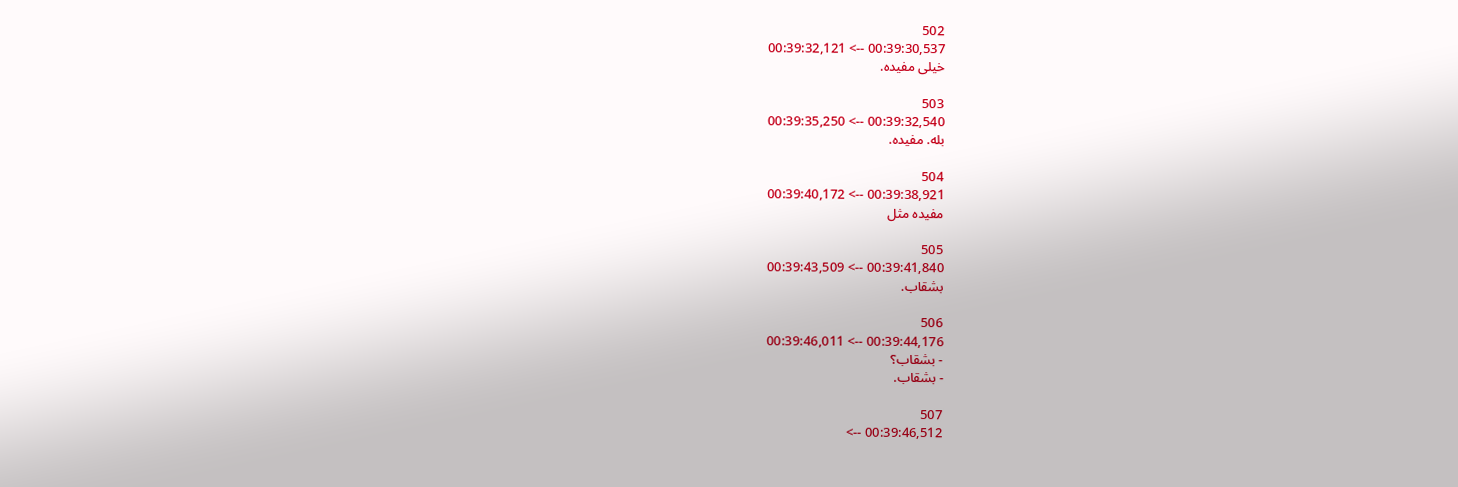502
00:39:30,537 --> 00:39:32,121
خیلی مفیده.

503
00:39:32,540 --> 00:39:35,250
بله. مفیده.

504
00:39:38,921 --> 00:39:40,172
مفیده مثل

505
00:39:41,840 --> 00:39:43,509
بشقاب.

506
00:39:44,176 --> 00:39:46,011
- بشقاب؟
- بشقاب.

507
00:39:46,512 -->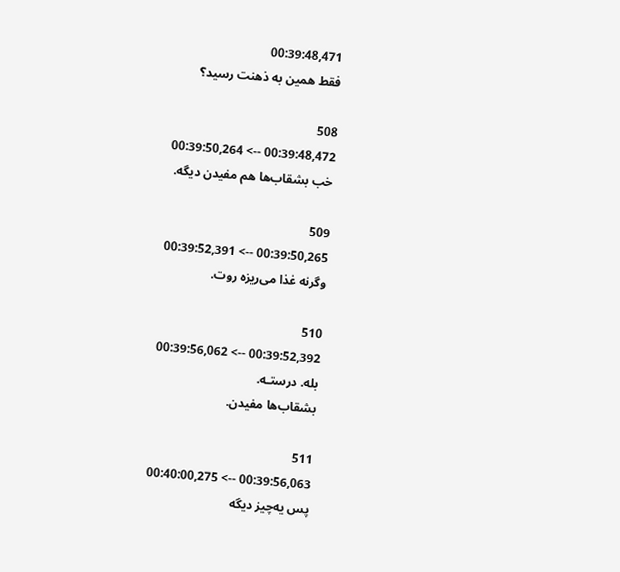00:39:48,471
فقط همین به ذهنت رسید؟

508
00:39:48,472 --> 00:39:50,264
خب بشقاب‌ها هم مفیدن دیگه.

509
00:39:50,265 --> 00:39:52,391
وگرنه غذا می‌ریزه روت.

510
00:39:52,392 --> 00:39:56,062
بله. درستـه.
بشقاب‌ها مفیدن.

511
00:39:56,063 --> 00:40:00,275
پس یه‌چیز دیگه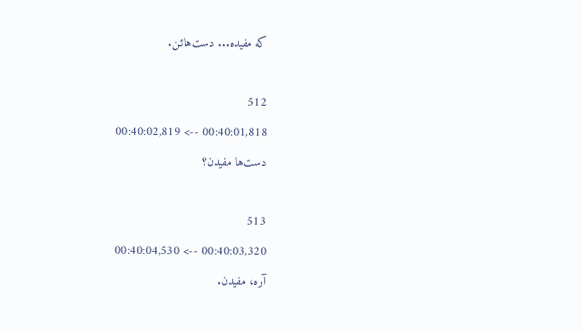که مفیده... دست‌هائـن.

512
00:40:01,818 --> 00:40:02,819
دست‌ها مفیدن؟

513
00:40:03,320 --> 00:40:04,530
آره، مفیدن.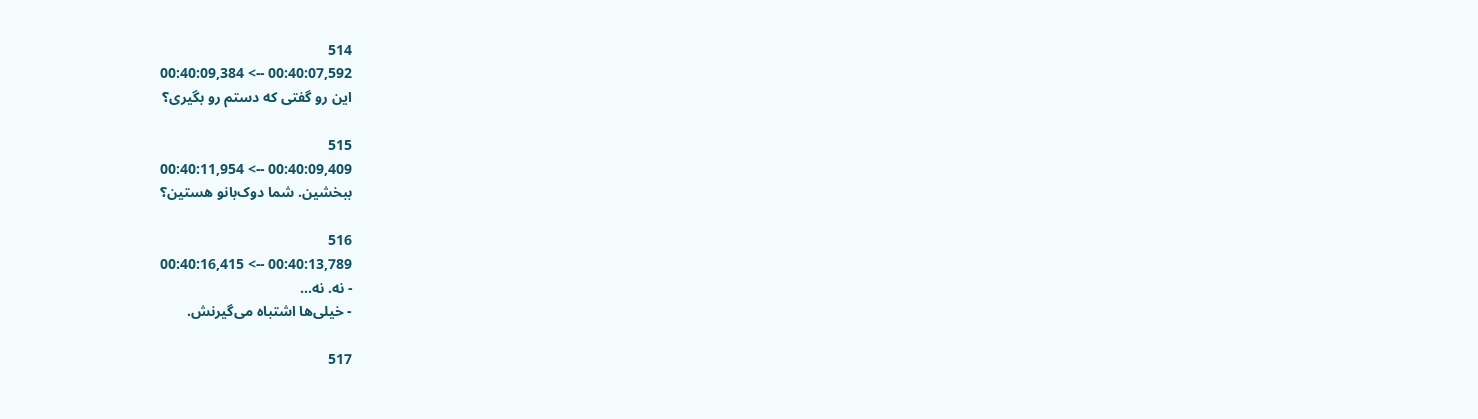514
00:40:07,592 --> 00:40:09,384
این رو گفتی که دستم رو بگیری؟

515
00:40:09,409 --> 00:40:11,954
ببخشین. شما دوک‌بانو هستین؟

516
00:40:13,789 --> 00:40:16,415
- نه. نه...
- خیلی‌ها اشتباه می‌گیرنش.

517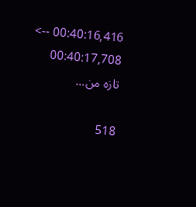00:40:16,416 --> 00:40:17,708
تازه من...

518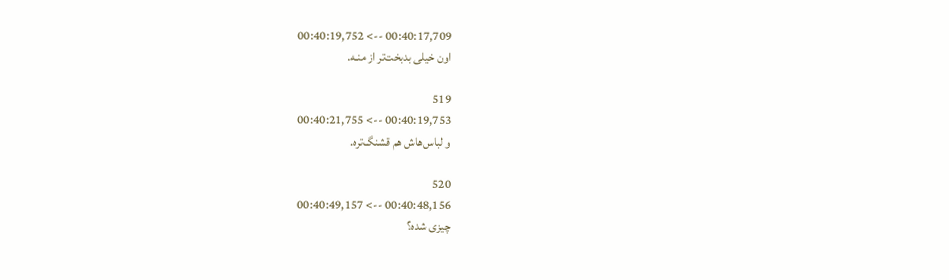00:40:17,709 --> 00:40:19,752
اون خیلی بدبخت‌تر از منـه.

519
00:40:19,753 --> 00:40:21,755
و لباس‌هاش هم قشنگ‌تره.

520
00:40:48,156 --> 00:40:49,157
چیزی شده؟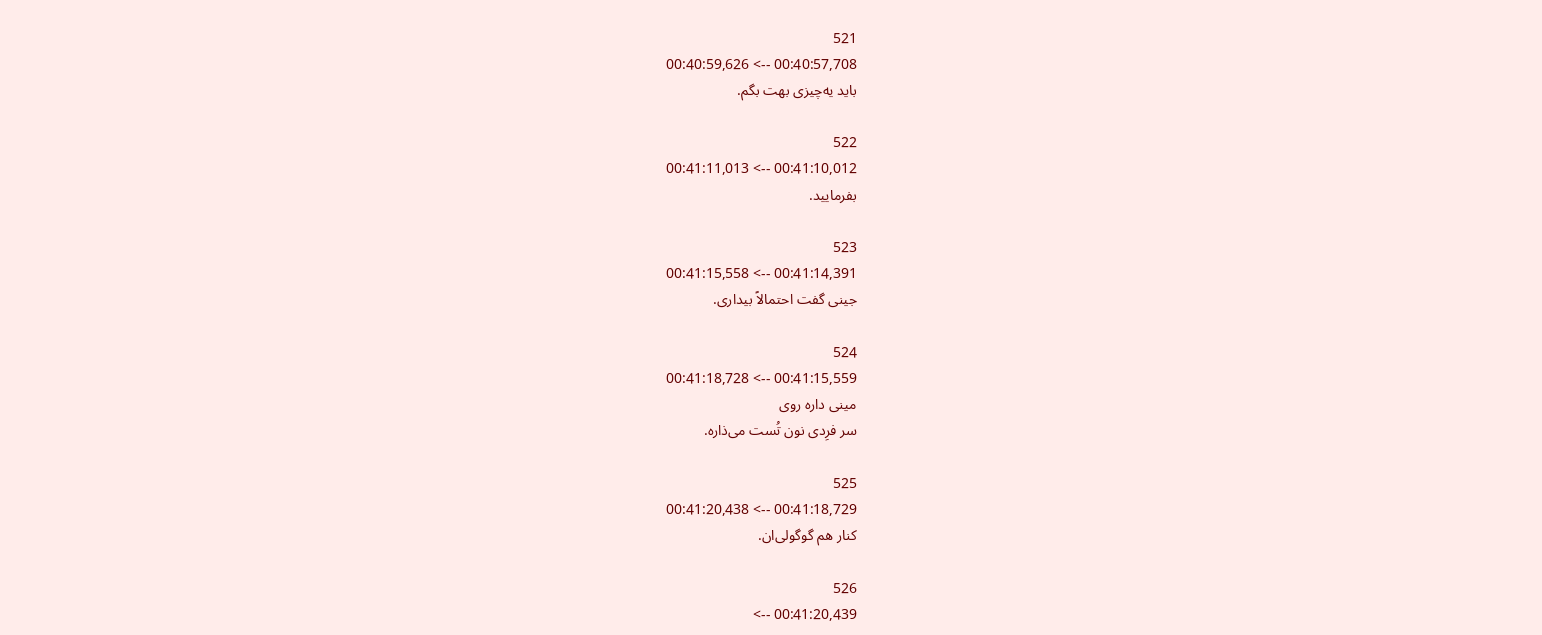521
00:40:57,708 --> 00:40:59,626
باید یه‌چیزی بهت بگم.

522
00:41:10,012 --> 00:41:11,013
بفرمایید.

523
00:41:14,391 --> 00:41:15,558
جینی گفت احتمالاً بیداری.

524
00:41:15,559 --> 00:41:18,728
مینی داره روی
سر فرِدی نون تُست می‌ذاره.

525
00:41:18,729 --> 00:41:20,438
کنار هم گوگولی‌ان.

526
00:41:20,439 -->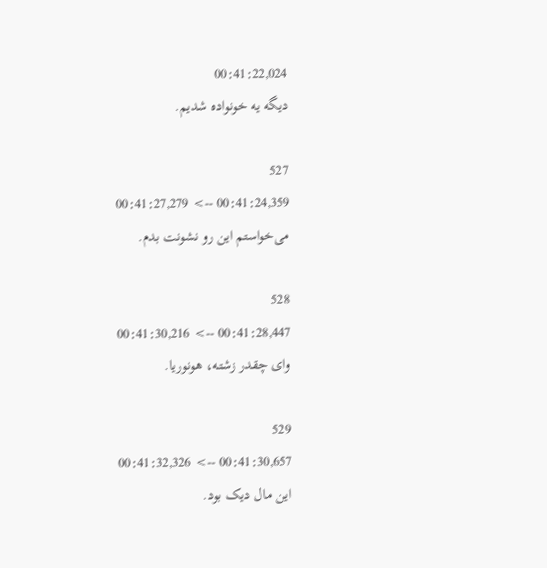00:41:22,024
دیگه یه خونواده شدیم.

527
00:41:24,359 --> 00:41:27,279
می‌خواستم این رو نشونت بدم.

528
00:41:28,447 --> 00:41:30,216
وای چقدر زشتـه، هونوریا.

529
00:41:30,657 --> 00:41:32,326
این مال دیک بود.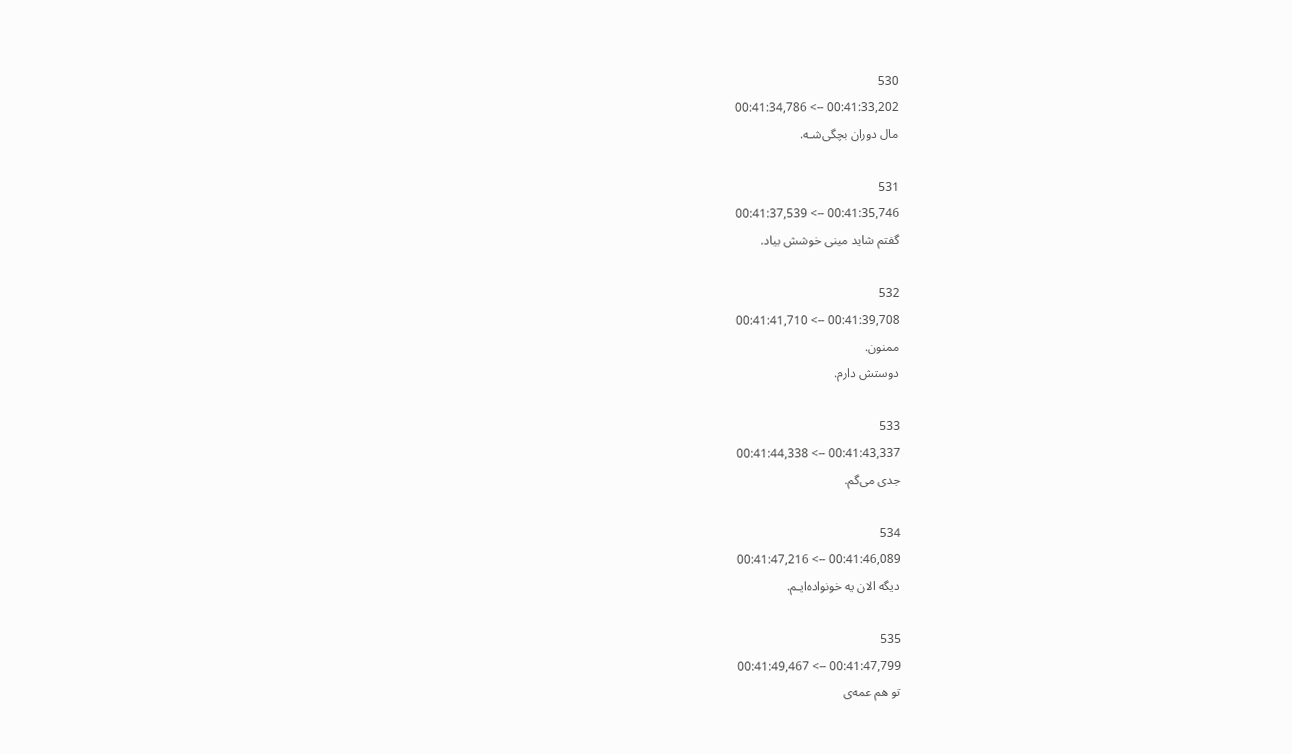530
00:41:33,202 --> 00:41:34,786
مال دوران بچگی‌شـه.

531
00:41:35,746 --> 00:41:37,539
گفتم شاید مینی خوشش بیاد.

532
00:41:39,708 --> 00:41:41,710
ممنون.
دوستش دارم.

533
00:41:43,337 --> 00:41:44,338
جدی می‌گم.

534
00:41:46,089 --> 00:41:47,216
دیگه الان یه خونواده‌ایـم.

535
00:41:47,799 --> 00:41:49,467
تو هم عمه‌ی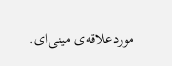موردعلاقه‌ی مینی‌ای.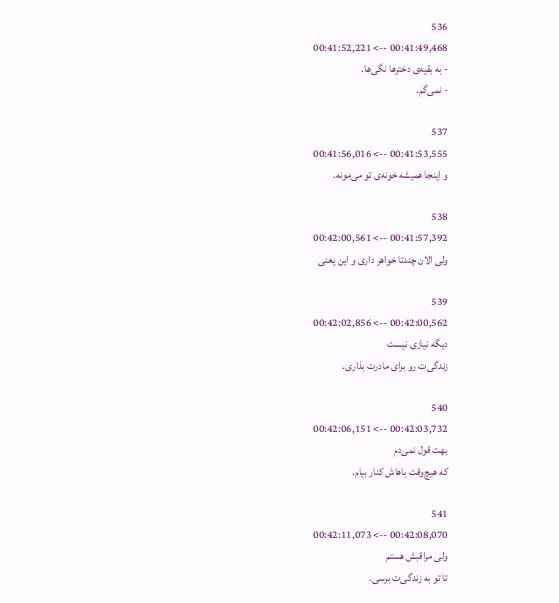536
00:41:49,468 --> 00:41:52,221
- به بقیه‌ی دخترها نگی‌ها.
- نمی‌گم.

537
00:41:53,555 --> 00:41:56,016
و اینجا همیشه خونه‌ی تو می‌مونه.

538
00:41:57,392 --> 00:42:00,561
ولی الان چندتا خواهر داری و این یعنی

539
00:42:00,562 --> 00:42:02,856
دیگه نیازی نیست
زندگی‌ت رو برای مادرت بذاری.

540
00:42:03,732 --> 00:42:06,151
بهت قول نمی‌دم
که هیچ‌وقت باهاش کنار بیام.

541
00:42:08,070 --> 00:42:11,073
ولی مراقبش هستم
تا تو به زندگی‌ت برسی.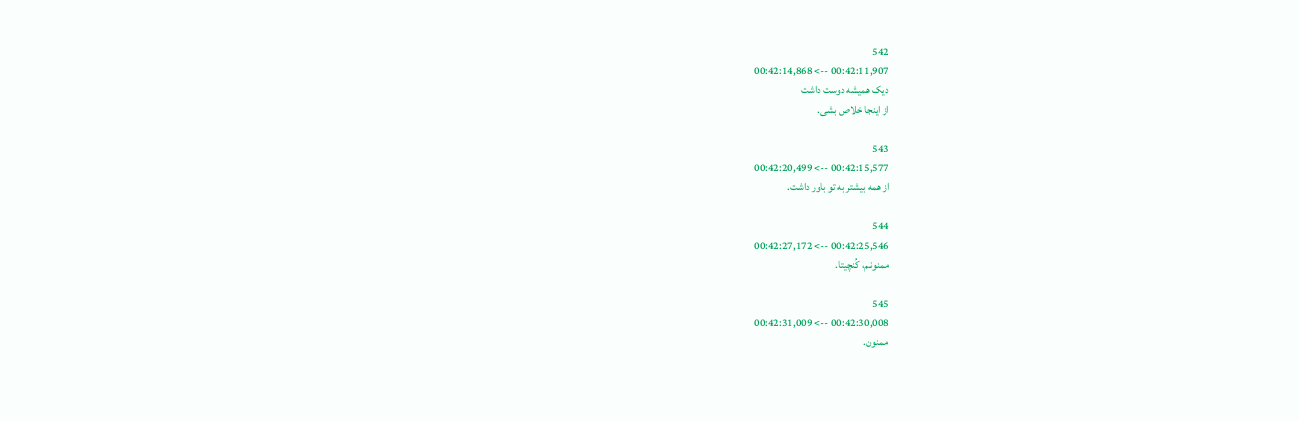542
00:42:11,907 --> 00:42:14,868
دیک همیشه دوست داشت
از اینجا خلاص بشی.

543
00:42:15,577 --> 00:42:20,499
از همه بیشتر به تو باور داشت.

544
00:42:25,546 --> 00:42:27,172
ممنونـم، کُنچیتا.

545
00:42:30,008 --> 00:42:31,009
ممنون.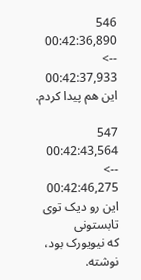546
00:42:36,890 --> 00:42:37,933
این هم پیدا کردم.

547
00:42:43,564 --> 00:42:46,275
این رو دیک توی تابستونی
که نیویورک بود، نوشته.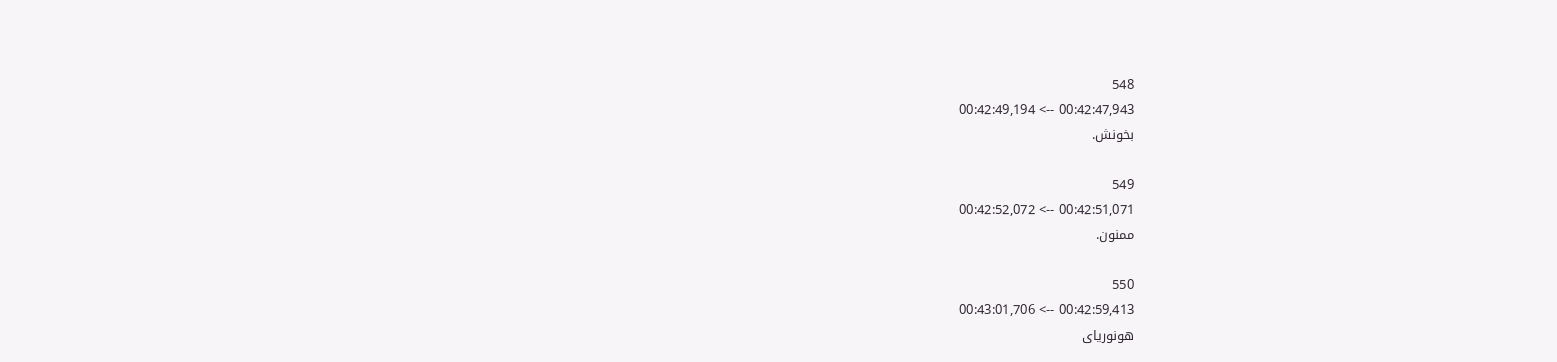548
00:42:47,943 --> 00:42:49,194
بخونش.

549
00:42:51,071 --> 00:42:52,072
ممنون.

550
00:42:59,413 --> 00:43:01,706
هونوریای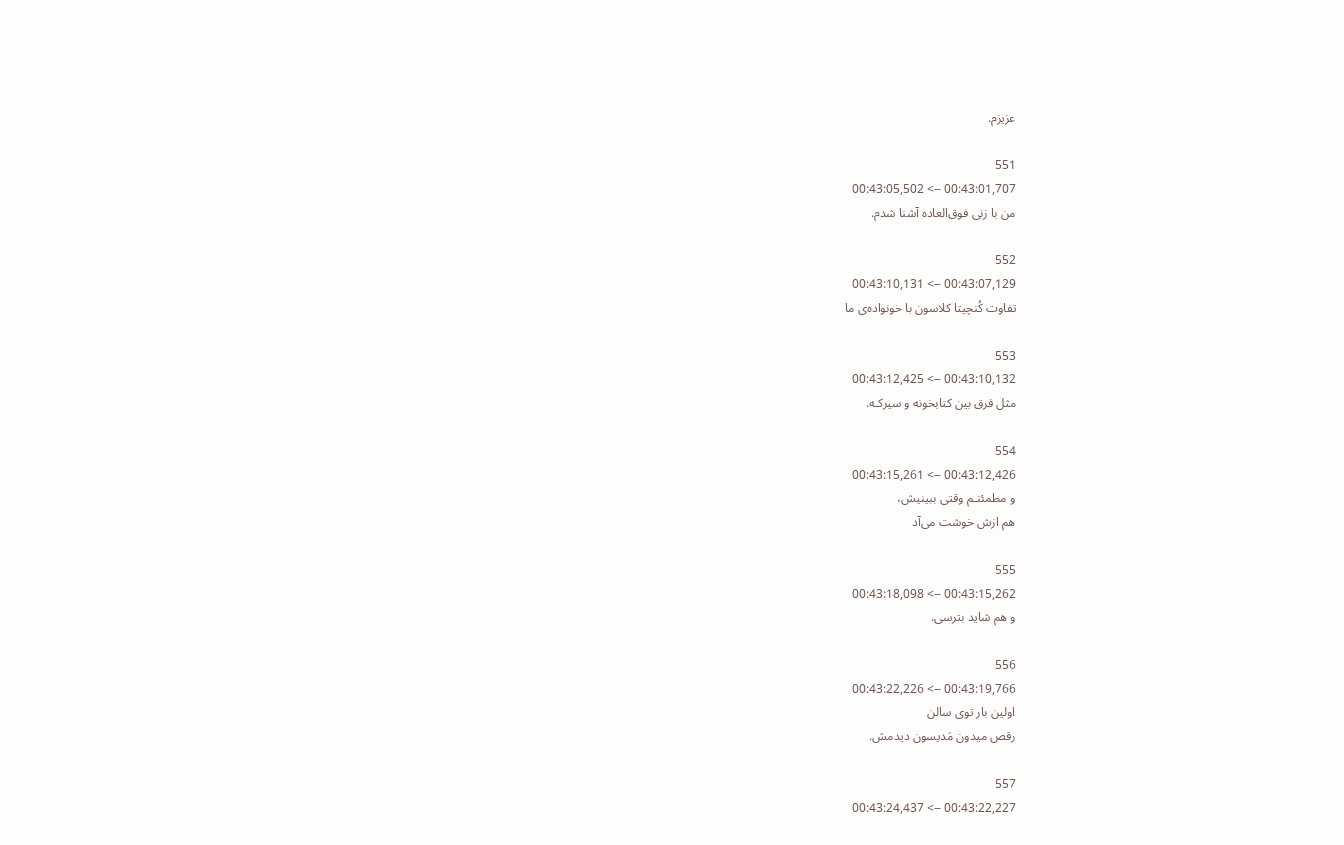عزیزم.

551
00:43:01,707 --> 00:43:05,502
من با زنی فوق‌العاده آشنا شدم.

552
00:43:07,129 --> 00:43:10,131
تفاوت کُنچیتا کلاسون با خونواده‌ی ما

553
00:43:10,132 --> 00:43:12,425
مثل فرق بین کتابخونه و سیرکـه.

554
00:43:12,426 --> 00:43:15,261
و مطمئنـم وقتی ببینیش،
هم ازش خوشت می‌آد

555
00:43:15,262 --> 00:43:18,098
و هم شاید بترسی.

556
00:43:19,766 --> 00:43:22,226
اولین بار توی سالن
رقص میدون مَدیسون دیدمش.

557
00:43:22,227 --> 00:43:24,437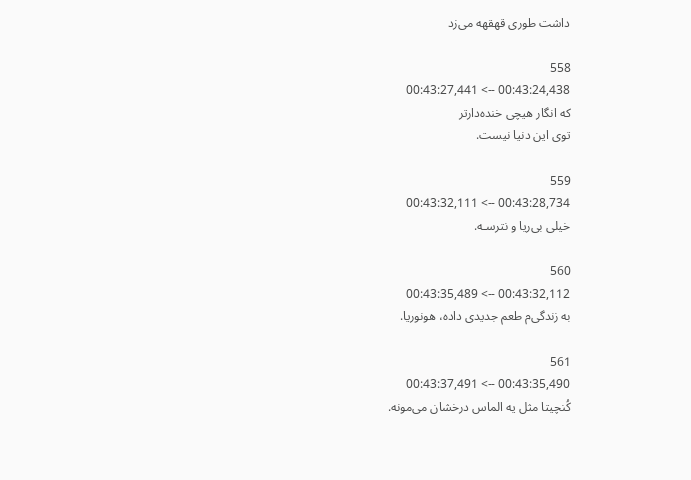داشت طوری قهقهه می‌زد

558
00:43:24,438 --> 00:43:27,441
که انگار هیچی خنده‌دارتر
توی این دنیا نیست.

559
00:43:28,734 --> 00:43:32,111
خیلی بی‌ریا و نترسـه.

560
00:43:32,112 --> 00:43:35,489
به زندگی‌م طعم جدیدی داده، هونوریا.

561
00:43:35,490 --> 00:43:37,491
کُنچیتا مثل یه الماس درخشان می‌مونه.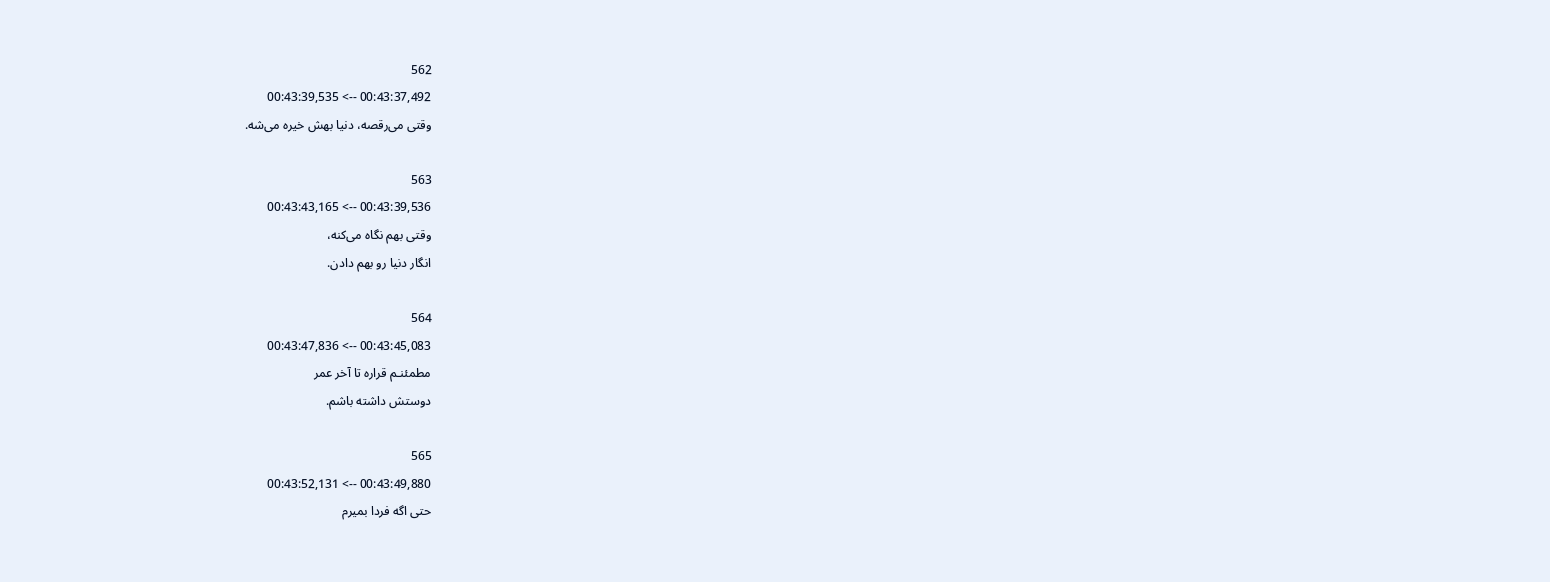562
00:43:37,492 --> 00:43:39,535
وقتی می‌رقصه، دنیا بهش خیره می‌شه.

563
00:43:39,536 --> 00:43:43,165
وقتی بهم نگاه می‌کنه،
انگار دنیا رو بهم دادن.

564
00:43:45,083 --> 00:43:47,836
مطمئنـم قراره تا آخر عمر
دوستش داشته باشم.

565
00:43:49,880 --> 00:43:52,131
حتی اگه فردا بمیرم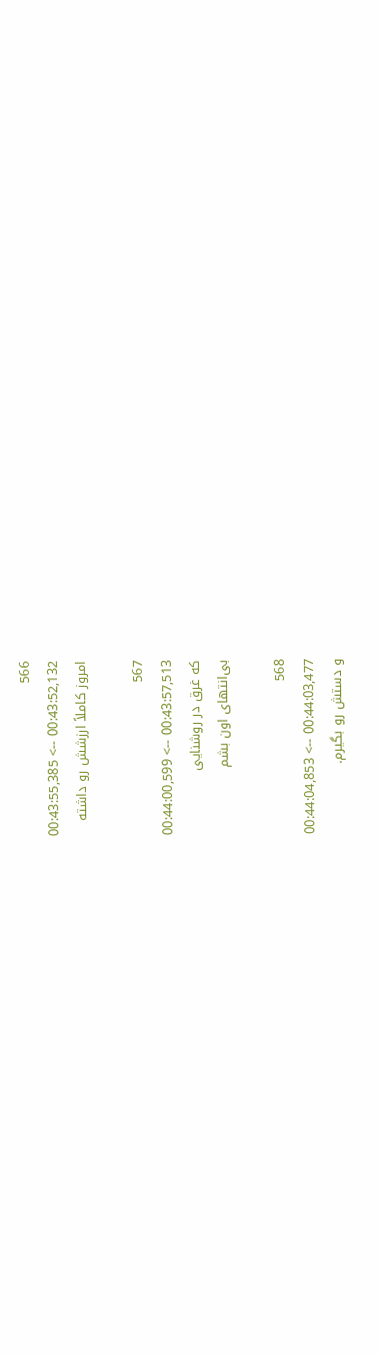566
00:43:52,132 --> 00:43:55,385
امروز کاملاً ارزشش رو داشته

567
00:43:57,513 --> 00:44:00,599
که غرق در روشنایی
بی‌انتهای اون بشم

568
00:44:03,477 --> 00:44:04,853
و دستش رو بگیرم.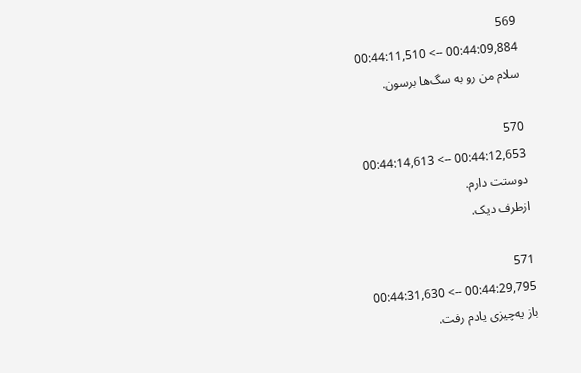569
00:44:09,884 --> 00:44:11,510
سلام من رو به سگ‌ها برسون.

570
00:44:12,653 --> 00:44:14,613
دوستت دارم.
ازطرف دیک.

571
00:44:29,795 --> 00:44:31,630
باز یه‌چیزی یادم رفت.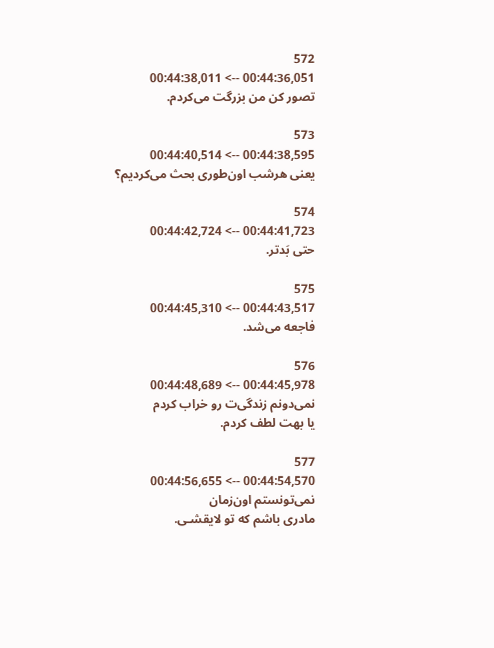572
00:44:36,051 --> 00:44:38,011
تصور کن من بزرگت می‌کردم.

573
00:44:38,595 --> 00:44:40,514
یعنی هرشب اون‌طوری بحث می‌کردیم؟

574
00:44:41,723 --> 00:44:42,724
حتی بَدتر.

575
00:44:43,517 --> 00:44:45,310
فاجعه می‌شد.

576
00:44:45,978 --> 00:44:48,689
نمی‌دونم زندگی‌ت رو خراب کردم
یا بهت لطف کردم.

577
00:44:54,570 --> 00:44:56,655
نمی‌تونستم اون‌زمان
مادری باشم که تو لایقشـی.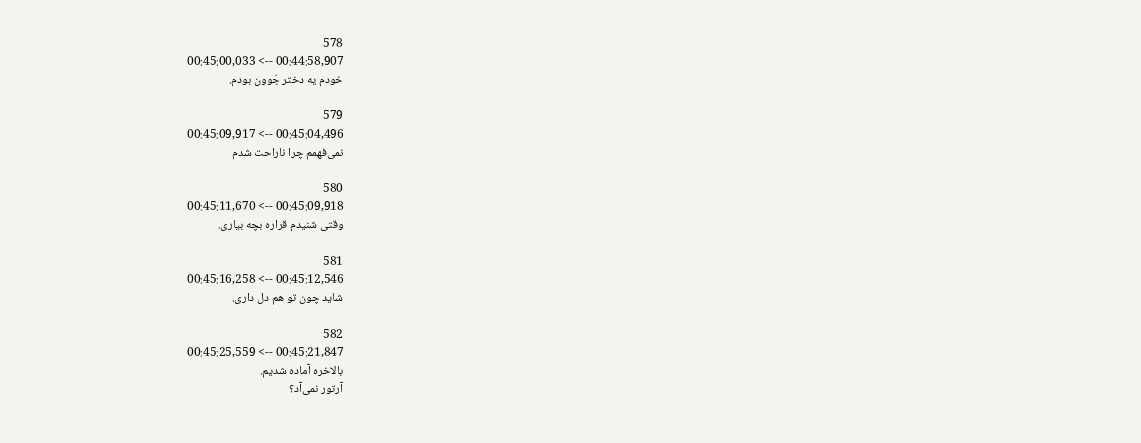578
00:44:58,907 --> 00:45:00,033
خودم یه دختر جَوون بودم.

579
00:45:04,496 --> 00:45:09,917
نمی‌فهمم چرا ناراحت شدم

580
00:45:09,918 --> 00:45:11,670
وقتی شنیدم قراره بچه بیاری.

581
00:45:12,546 --> 00:45:16,258
شاید چون تو هم دل داری.

582
00:45:21,847 --> 00:45:25,559
بالاخره آماده شدیم.
آرتور نمی‌آد؟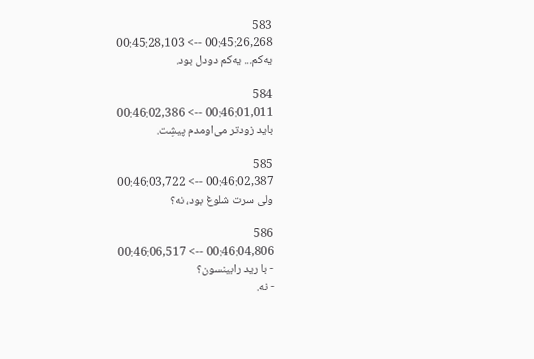583
00:45:26,268 --> 00:45:28,103
یه‌کم... یه‌کم دودل بود.

584
00:46:01,011 --> 00:46:02,386
باید زودتر می‌اومدم پیشِت.

585
00:46:02,387 --> 00:46:03,722
ولی سرت شلوغ بود، نه؟

586
00:46:04,806 --> 00:46:06,517
- با رید رابینسون؟
- نه.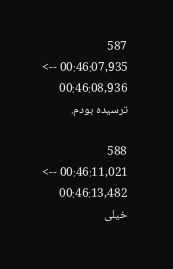587
00:46:07,935 --> 00:46:08,936
ترسیده بودم.

588
00:46:11,021 --> 00:46:13,482
خیلی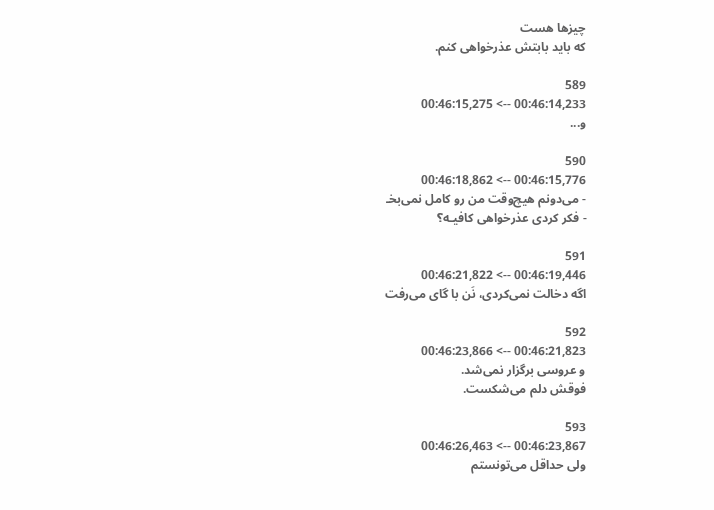چیزها هست
که باید بابتش عذرخواهی کنم.

589
00:46:14,233 --> 00:46:15,275
و...

590
00:46:15,776 --> 00:46:18,862
- می‌دونم هیچ‌وقت من رو کامل نمی‌بخـ
- فکر کردی عذرخواهی کافیـه؟

591
00:46:19,446 --> 00:46:21,822
اگه دخالت نمی‌کردی، نَن با گای می‌رفت

592
00:46:21,823 --> 00:46:23,866
و عروسی برگزار نمی‌شد.
فوقش دلم می‌شکست.

593
00:46:23,867 --> 00:46:26,463
ولی حداقل می‌تونستم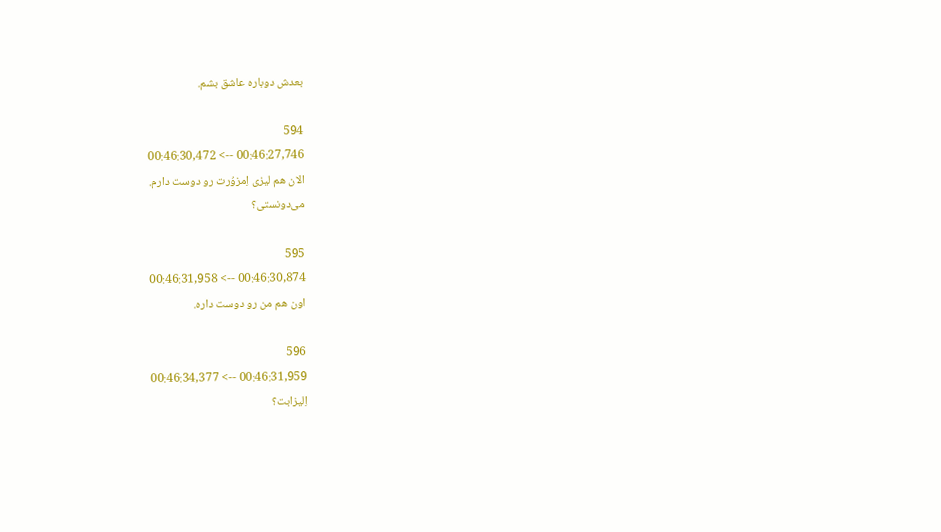بعدش دوباره عاشق بشم.

594
00:46:27,746 --> 00:46:30,472
الان هم لیزی اِمزوُرت رو دوست دارم.
می‌دونستی؟

595
00:46:30,874 --> 00:46:31,958
اون هم من رو دوست داره.

596
00:46:31,959 --> 00:46:34,377
اِلیزابت؟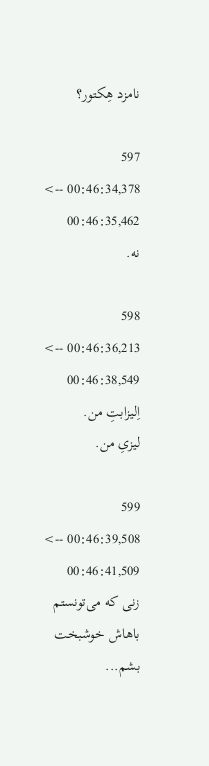نامزد هِکتور؟

597
00:46:34,378 --> 00:46:35,462
نه.

598
00:46:36,213 --> 00:46:38,549
اِلیزابتِ من.
لیزیِ من.

599
00:46:39,508 --> 00:46:41,509
زنی که می‌تونستم باهاش خوشبخت بشم...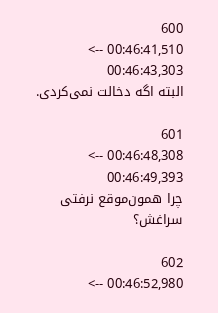600
00:46:41,510 --> 00:46:43,303
البته اگه دخالت نمی‌کردی.

601
00:46:48,308 --> 00:46:49,393
چرا همون‌موقع نرفتی سراغش؟

602
00:46:52,980 -->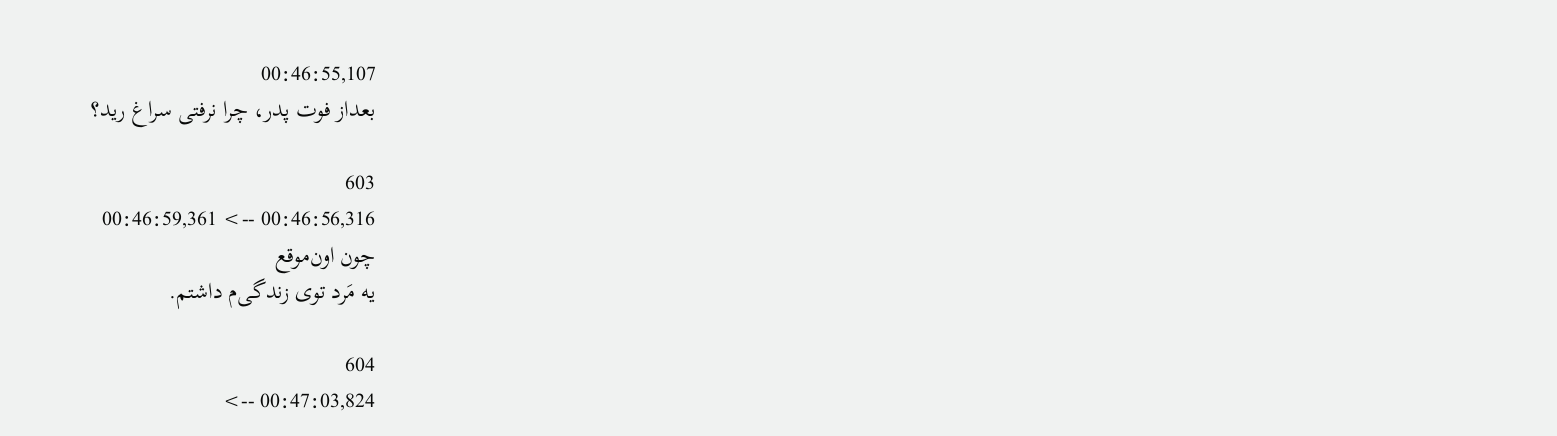00:46:55,107
بعداز فوت پدر، چرا نرفتی سراغ رید؟

603
00:46:56,316 --> 00:46:59,361
چون اون‌موقع
یه مَرد توی زندگی‌م داشتم.

604
00:47:03,824 -->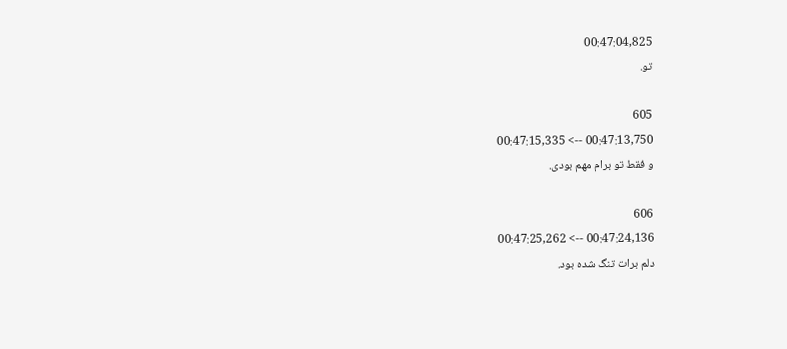00:47:04,825
تو.

605
00:47:13,750 --> 00:47:15,335
و فقط تو برام مهم بودی.

606
00:47:24,136 --> 00:47:25,262
دلم برات تنگ شده بود.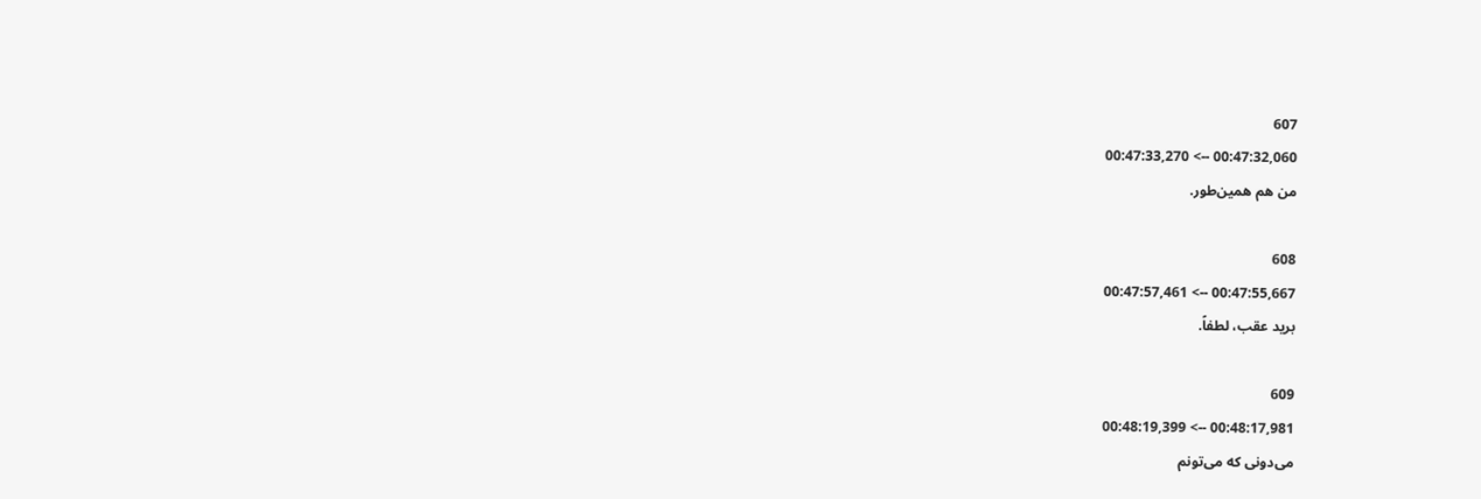607
00:47:32,060 --> 00:47:33,270
من هم همین‌طور.

608
00:47:55,667 --> 00:47:57,461
برید عقب، لطفاً.

609
00:48:17,981 --> 00:48:19,399
می‌دونی که می‌تونم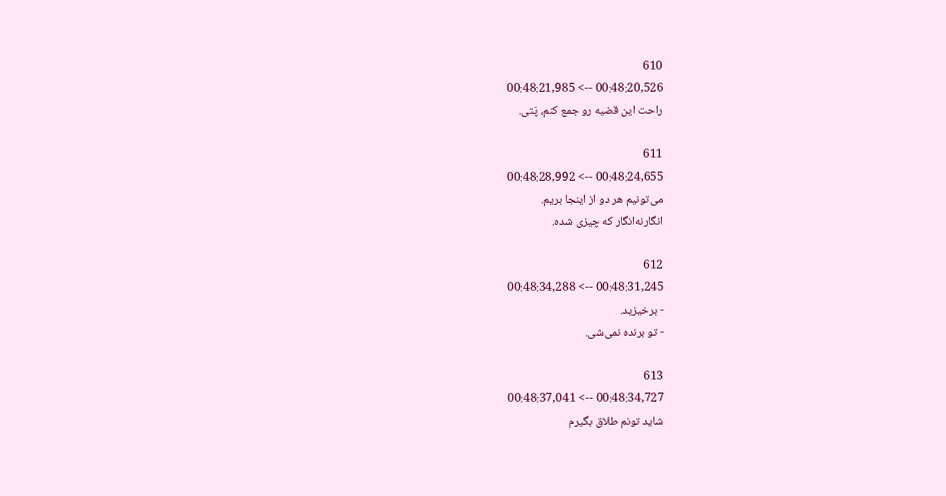610
00:48:20,526 --> 00:48:21,985
راحت این قضیه رو جمع کنم، پَتی.

611
00:48:24,655 --> 00:48:28,992
می‌تونیم هر دو از اینجا بریم.
انگارنه‌انگار که چیزی شده.

612
00:48:31,245 --> 00:48:34,288
- برخیزید.
- تو برنده نمی‌شی.

613
00:48:34,727 --> 00:48:37,041
شاید تونم طلاق بگیرم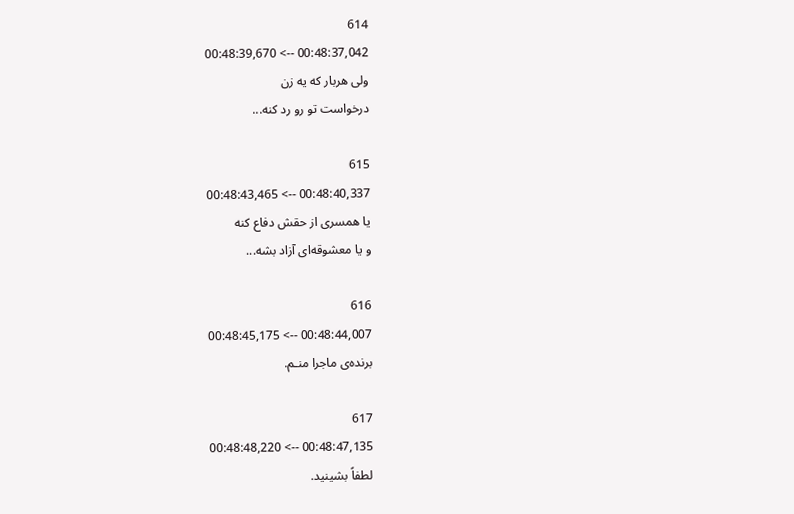614
00:48:37,042 --> 00:48:39,670
ولی هربار که یه زن
درخواست تو رو رد کنه...

615
00:48:40,337 --> 00:48:43,465
یا همسری از حقش دفاع کنه
و یا معشوقه‌ای آزاد بشه...

616
00:48:44,007 --> 00:48:45,175
برنده‌ی ماجرا منـم.

617
00:48:47,135 --> 00:48:48,220
لطفاً بشینید.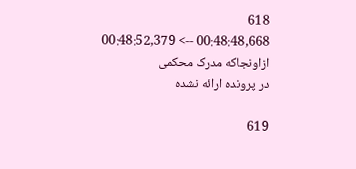618
00:48:48,668 --> 00:48:52,379
ازاونجاکه مدرک محکمی
در پرونده ارائه نشده

619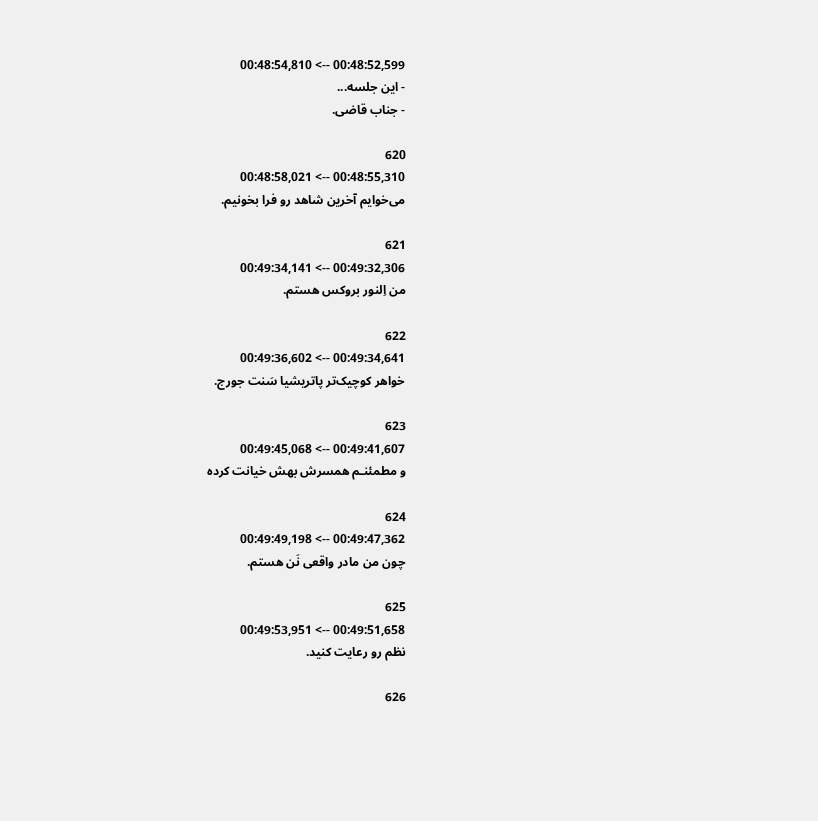00:48:52,599 --> 00:48:54,810
- این جلسه...
- جناب قاضی.

620
00:48:55,310 --> 00:48:58,021
می‌خوایم آخرین شاهد رو فرا بخونیم.

621
00:49:32,306 --> 00:49:34,141
من اِلنور بروکس هستم.

622
00:49:34,641 --> 00:49:36,602
خواهر کوچیک‌تر پاتریشیا سَنت جورج.

623
00:49:41,607 --> 00:49:45,068
و مطمئنـم همسرش بهش خیانت کرده

624
00:49:47,362 --> 00:49:49,198
چون من مادر واقعی نَن هستم.

625
00:49:51,658 --> 00:49:53,951
نظم رو رعایت کنید.

626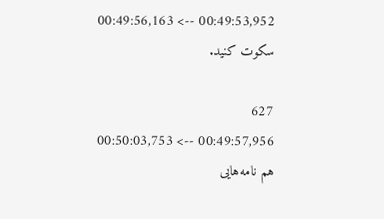00:49:53,952 --> 00:49:56,163
سکوت کنید.

627
00:49:57,956 --> 00:50:03,753
هم نامه‌هایی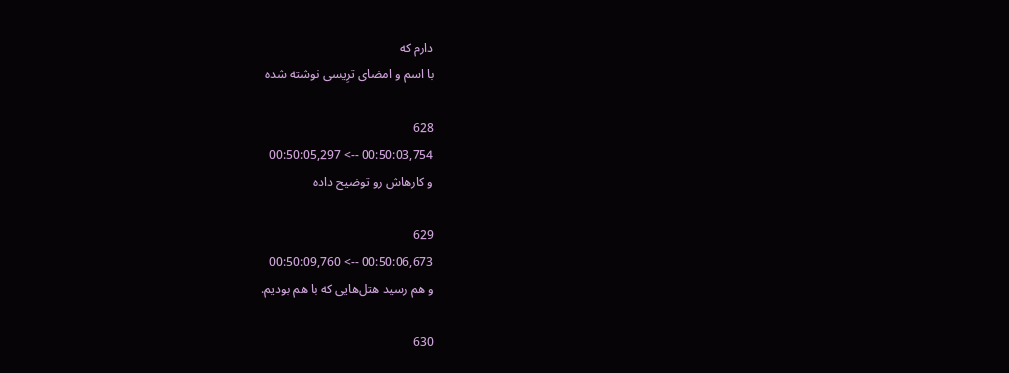دارم که
با اسم و امضای ترِیسی نوشته شده

628
00:50:03,754 --> 00:50:05,297
و کارهاش رو توضیح داده

629
00:50:06,673 --> 00:50:09,760
و هم رسید هتل‌هایی که با هم بودیم.

630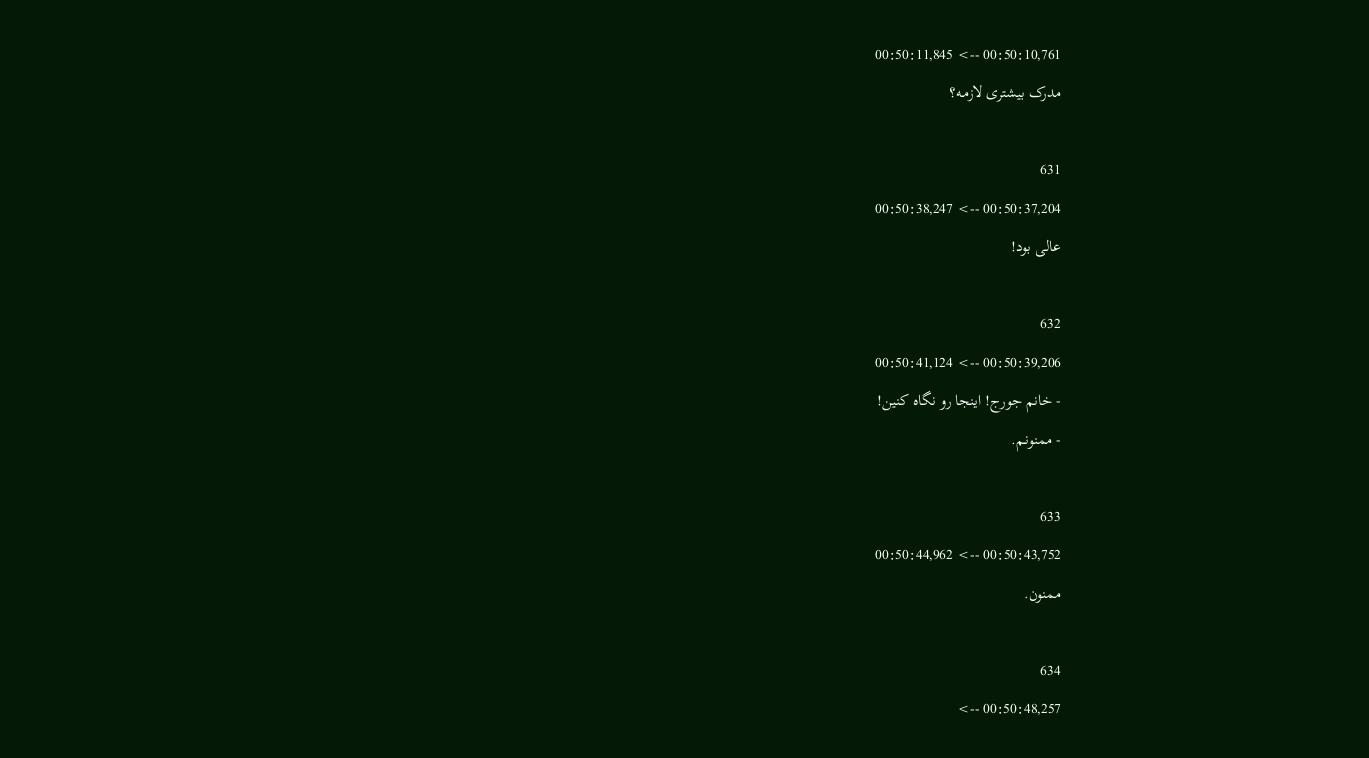00:50:10,761 --> 00:50:11,845
مدرک بیشتری لازمـه؟

631
00:50:37,204 --> 00:50:38,247
عالی بود!

632
00:50:39,206 --> 00:50:41,124
- خانم جورج! اینجا رو نگاه کنین!
- ممنونـم.

633
00:50:43,752 --> 00:50:44,962
ممنون.

634
00:50:48,257 -->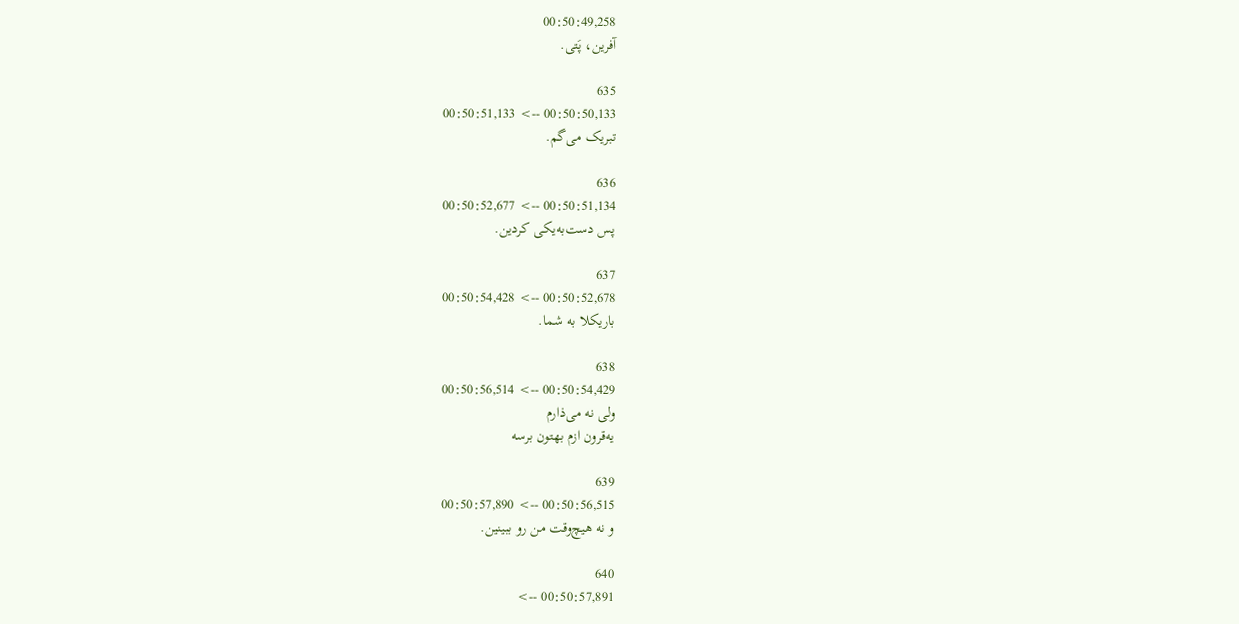00:50:49,258
آفرین، پَتی.

635
00:50:50,133 --> 00:50:51,133
تبریک می‌گم.

636
00:50:51,134 --> 00:50:52,677
پس دست‌به‌یکی کردین.

637
00:50:52,678 --> 00:50:54,428
باریکلا به شما.

638
00:50:54,429 --> 00:50:56,514
ولی نه می‌ذارم
یه‌قرون ازم بهتون برسه

639
00:50:56,515 --> 00:50:57,890
و نه هیچ‌وقت من رو ببینین.

640
00:50:57,891 -->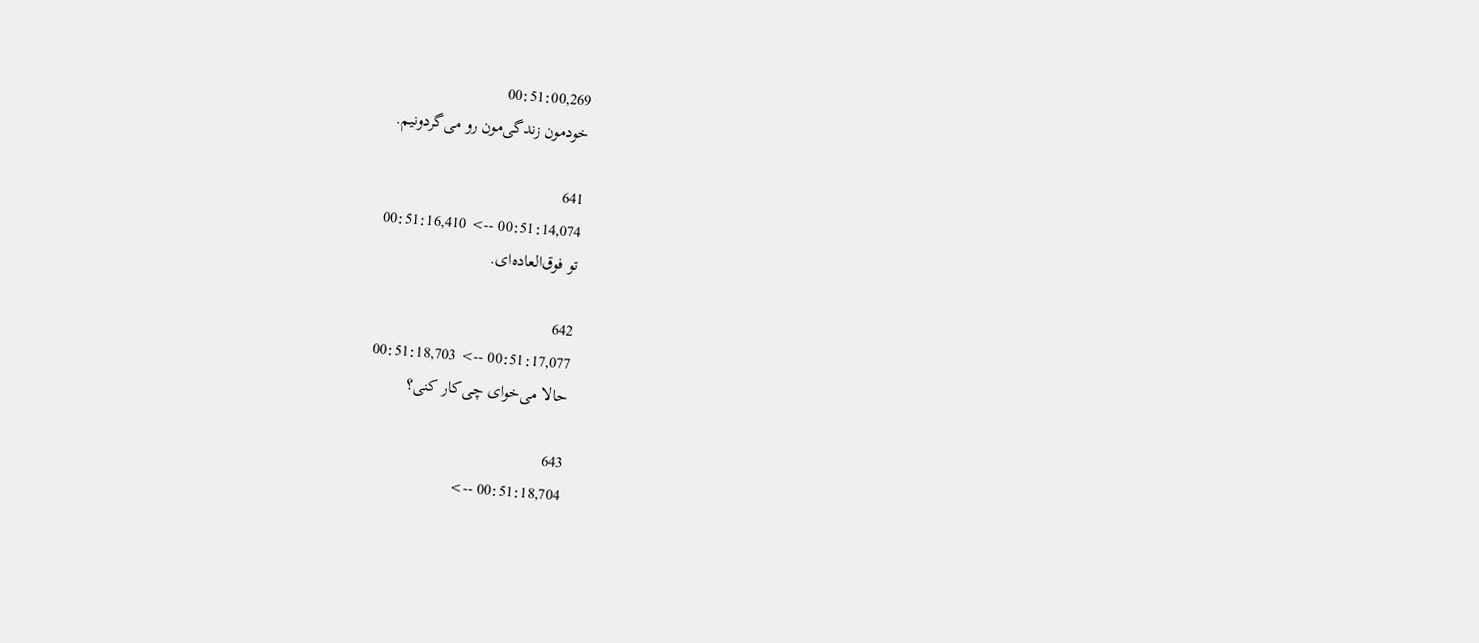00:51:00,269
خودمون زندگی‌مون رو می‌گردونیم.

641
00:51:14,074 --> 00:51:16,410
تو فوق‌العاده‌ای.

642
00:51:17,077 --> 00:51:18,703
حالا می‌خوای چی‌کار کنی؟

643
00:51:18,704 -->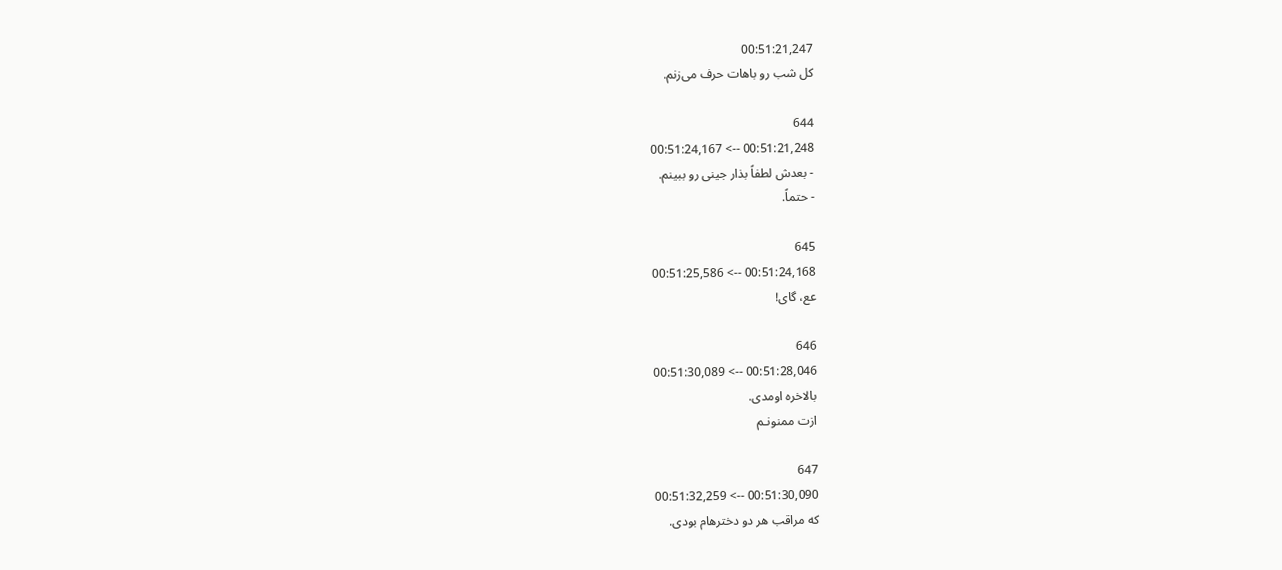00:51:21,247
کل شب رو باهات حرف می‌زنم.

644
00:51:21,248 --> 00:51:24,167
- بعدش لطفاً بذار جینی رو ببینم.
- حتماً.

645
00:51:24,168 --> 00:51:25,586
عع، گای!

646
00:51:28,046 --> 00:51:30,089
بالاخره اومدی.
ازت ممنونـم

647
00:51:30,090 --> 00:51:32,259
که مراقب هر دو دخترهام بودی.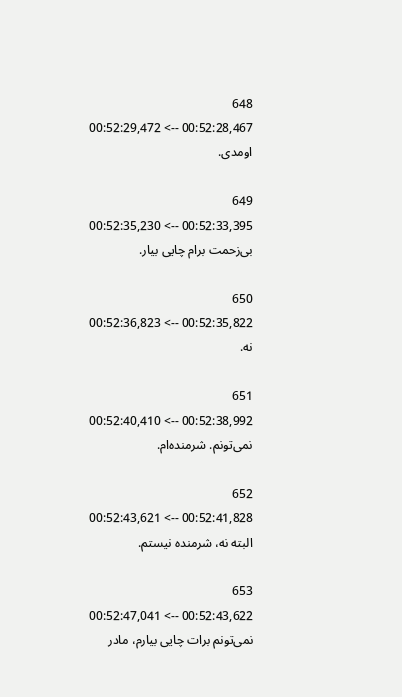648
00:52:28,467 --> 00:52:29,472
اومدی.

649
00:52:33,395 --> 00:52:35,230
بی‌زحمت برام چایی بیار.

650
00:52:35,822 --> 00:52:36,823
نه.

651
00:52:38,992 --> 00:52:40,410
نمی‌تونم. شرمنده‌ام.

652
00:52:41,828 --> 00:52:43,621
البته نه، شرمنده نیستم.

653
00:52:43,622 --> 00:52:47,041
نمی‌تونم برات چایی بیارم، مادر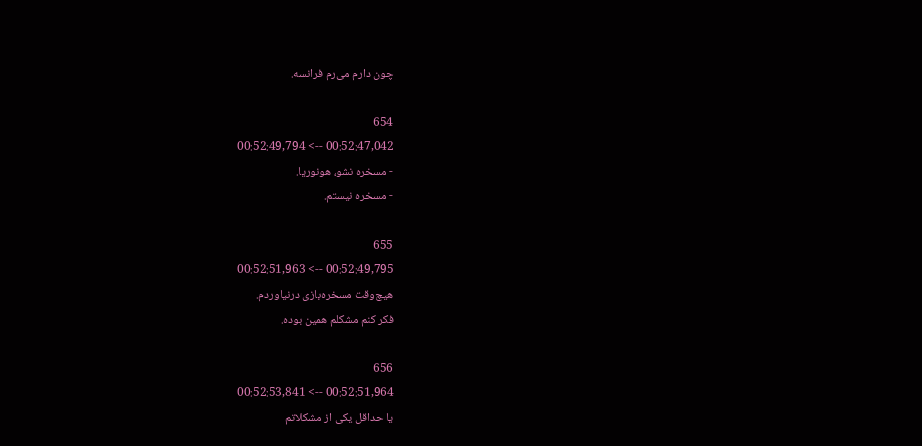چون دارم می‌رم فرانسه.

654
00:52:47,042 --> 00:52:49,794
- مسخره نشو، هونوریا.
- مسخره نیستم.

655
00:52:49,795 --> 00:52:51,963
هیچ‌وقت مسخره‌بازی درنیاوردم.
فکر کنم مشکلم همین بوده.

656
00:52:51,964 --> 00:52:53,841
یا حداقل یکی از مشکلاتم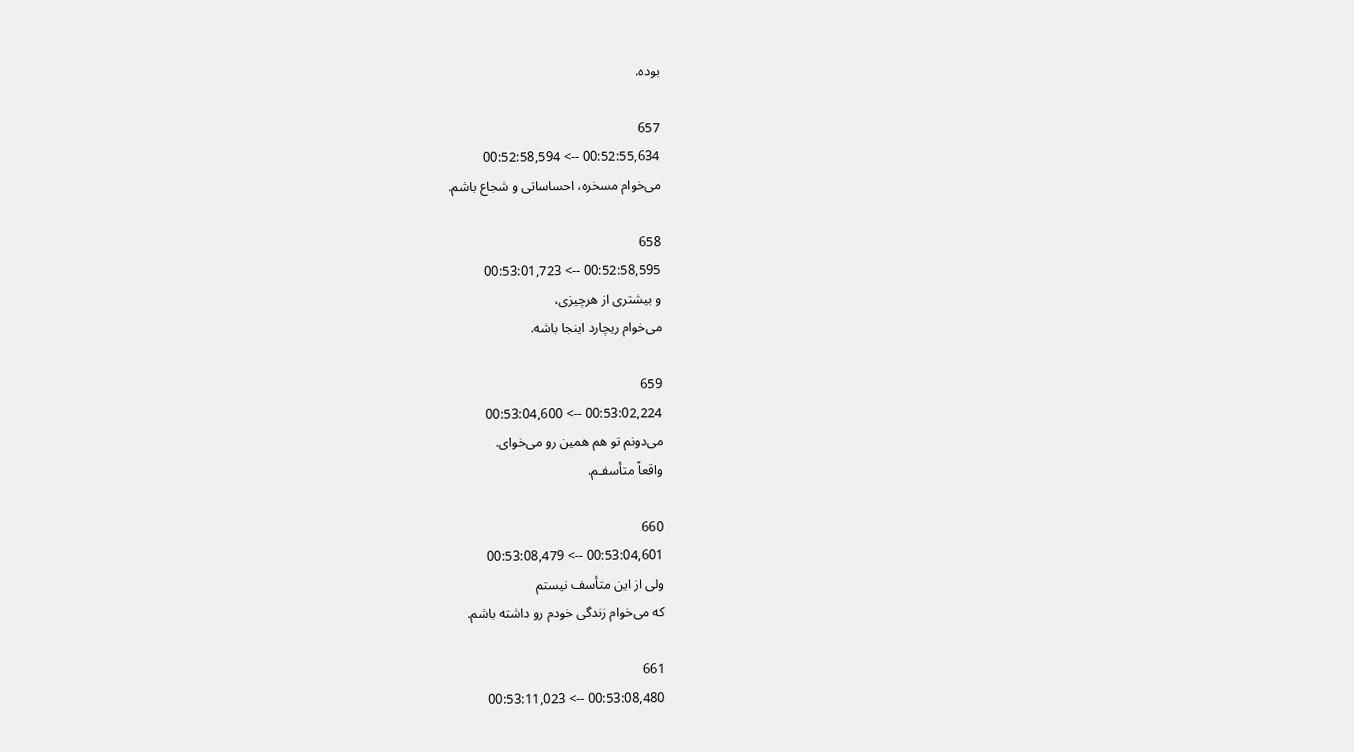بوده.

657
00:52:55,634 --> 00:52:58,594
می‌خوام مسخره، احساساتی و شجاع باشم.

658
00:52:58,595 --> 00:53:01,723
و بیشتری از هرچیزی،
می‌خوام ریچارد اینجا باشه.

659
00:53:02,224 --> 00:53:04,600
می‌دونم تو هم همین رو می‌خوای.
واقعاً متأسفـم.

660
00:53:04,601 --> 00:53:08,479
ولی از این متأسف نیستم
که می‌خوام زندگی خودم رو داشته باشم.

661
00:53:08,480 --> 00:53:11,023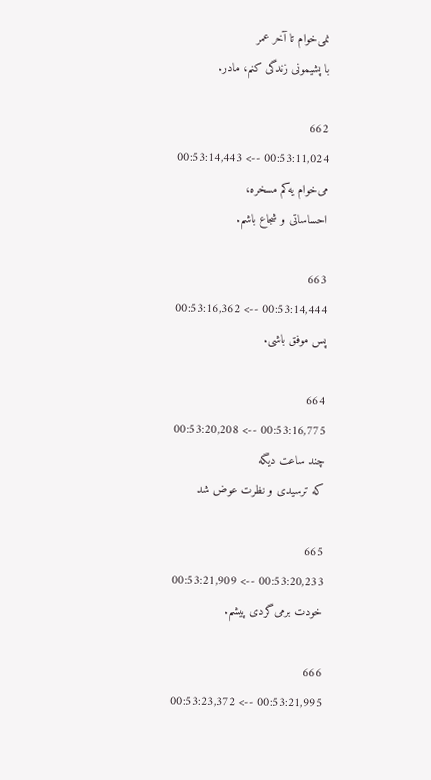نمی‌خوام تا آخر عمر
با پشیمونی زندگی کنم، مادر.

662
00:53:11,024 --> 00:53:14,443
می‌خوام یه‌کم مسخره،
احساساتی و شجاع باشم.

663
00:53:14,444 --> 00:53:16,362
پس موفق باشی.

664
00:53:16,775 --> 00:53:20,208
چند ساعت دیگه
که ترسیدی و نظرت عوض شد

665
00:53:20,233 --> 00:53:21,909
خودت برمی‌گردی پیشم.

666
00:53:21,995 --> 00:53:23,372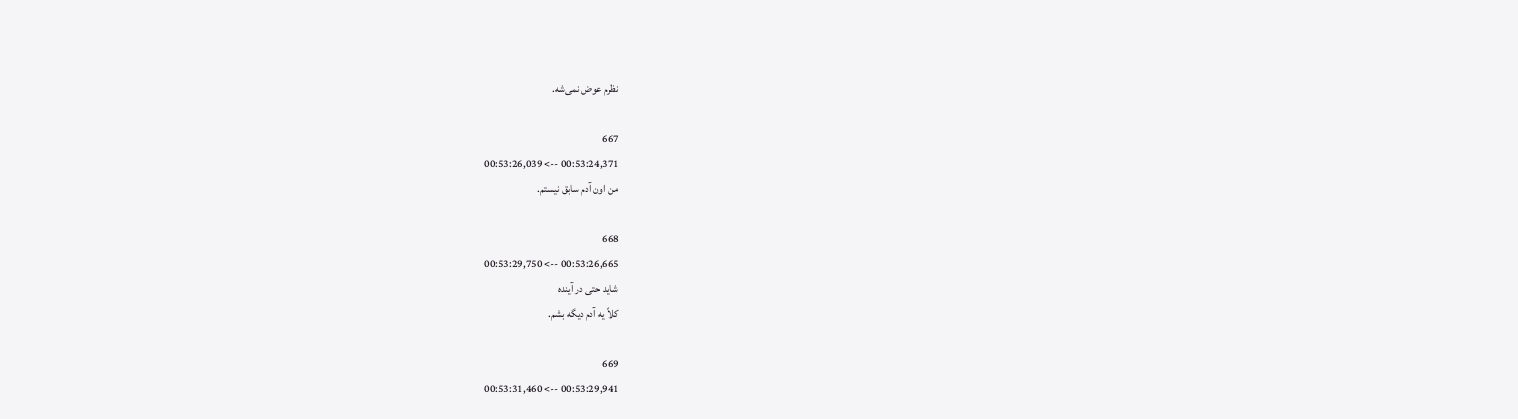نظرم عوض نمی‌شه.

667
00:53:24,371 --> 00:53:26,039
من اون آدم سابق نیستم.

668
00:53:26,665 --> 00:53:29,750
شاید حتی در آینده
کلاً یه آدم دیگه بشم.

669
00:53:29,941 --> 00:53:31,460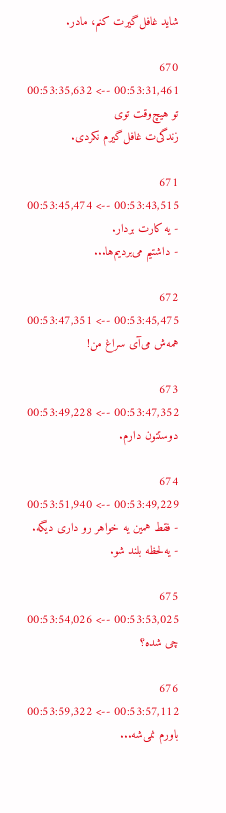شاید غافل‌گیرت کنم، مادر.

670
00:53:31,461 --> 00:53:35,632
تو هیچ‌وقت توی
زندگی‌ت غافل‌گیرم نکردی.

671
00:53:43,515 --> 00:53:45,474
- یه کارت بردار.
- داشتیم می‌بردیم‌ها...

672
00:53:45,475 --> 00:53:47,351
همه‌ش می‌آی سراغ من!

673
00:53:47,352 --> 00:53:49,228
دوستتون دارم.

674
00:53:49,229 --> 00:53:51,940
- فقط همین یه خواهر رو داری دیگه.
- یه‌لحظه بلند شو.

675
00:53:53,025 --> 00:53:54,026
چی شده؟

676
00:53:57,112 --> 00:53:59,322
باورم نمی‌شه...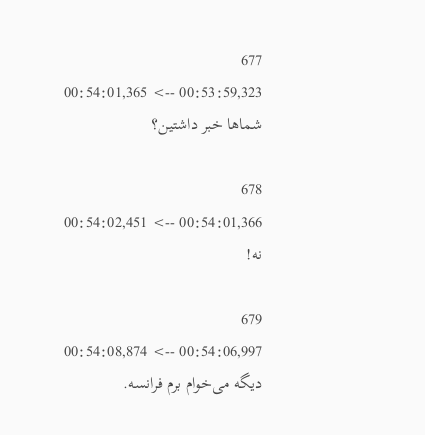677
00:53:59,323 --> 00:54:01,365
شماها خبر داشتین؟

678
00:54:01,366 --> 00:54:02,451
نه!

679
00:54:06,997 --> 00:54:08,874
دیگه می‌خوام برم فرانسه.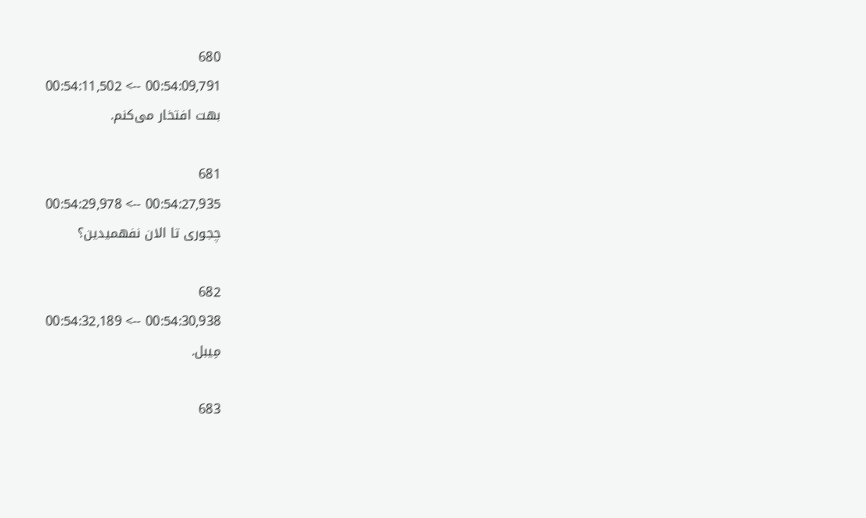680
00:54:09,791 --> 00:54:11,502
بهت افتخار می‌کنم.

681
00:54:27,935 --> 00:54:29,978
چجوری تا الان نفهمیدین؟

682
00:54:30,938 --> 00:54:32,189
مِیبل.

683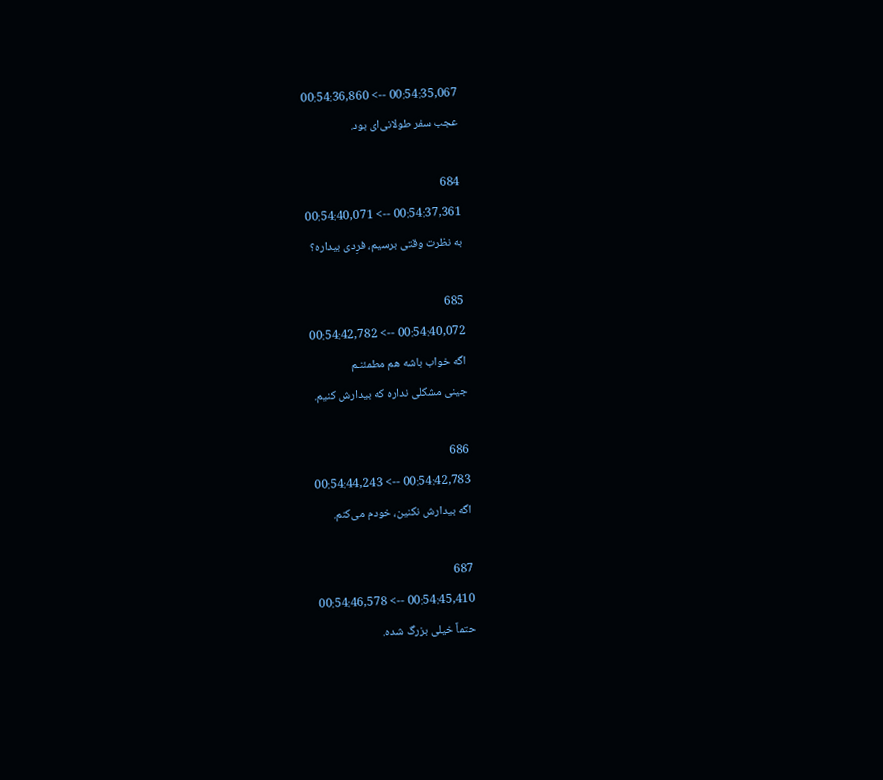00:54:35,067 --> 00:54:36,860
عجب سفر طولانی‌ای بود.

684
00:54:37,361 --> 00:54:40,071
به نظرت وقتی برسیم، فرِدی بیداره؟

685
00:54:40,072 --> 00:54:42,782
اگه خواب باشه هم مطمئنـم
جینی مشکلی نداره که بیدارش کنیم.

686
00:54:42,783 --> 00:54:44,243
اگه بیدارش نکنین، خودم می‌کنم.

687
00:54:45,410 --> 00:54:46,578
حتماً خیلی بزرگ شده.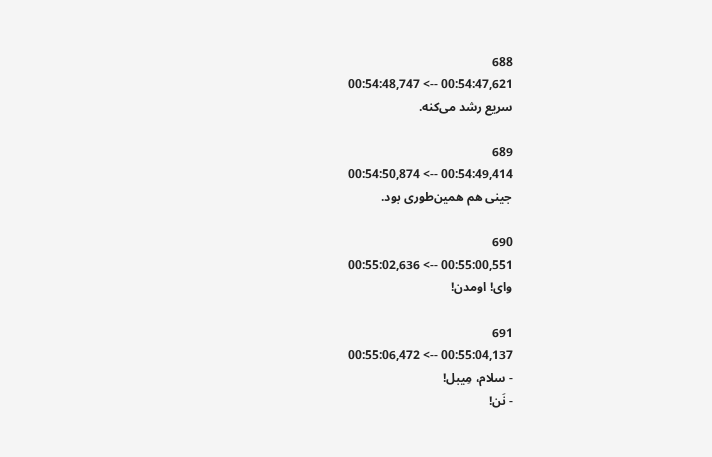688
00:54:47,621 --> 00:54:48,747
سریع رشد می‌کنه.

689
00:54:49,414 --> 00:54:50,874
جینی هم همین‌طوری بود.

690
00:55:00,551 --> 00:55:02,636
وای! اومدن!

691
00:55:04,137 --> 00:55:06,472
- سلام، مِیبل!
- نَن!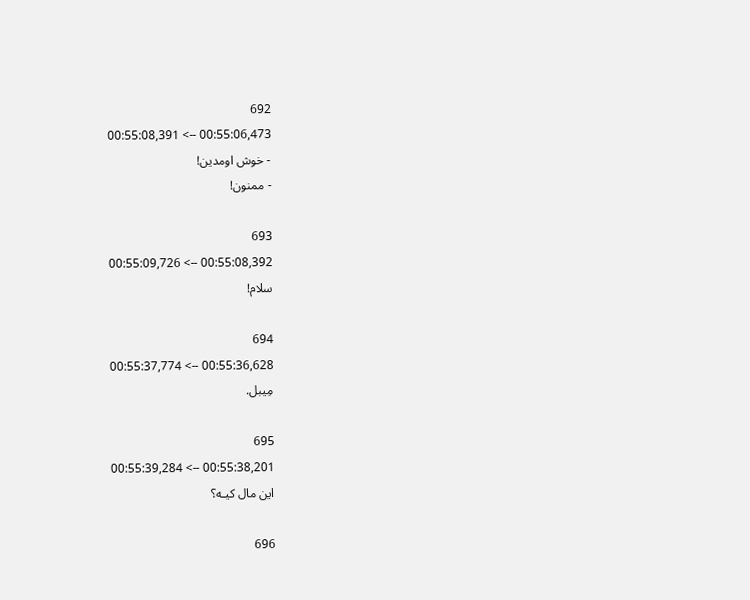692
00:55:06,473 --> 00:55:08,391
- خوش اومدین!
- ممنون!

693
00:55:08,392 --> 00:55:09,726
سلام!

694
00:55:36,628 --> 00:55:37,774
مِیبل.

695
00:55:38,201 --> 00:55:39,284
این مال کیـه؟

696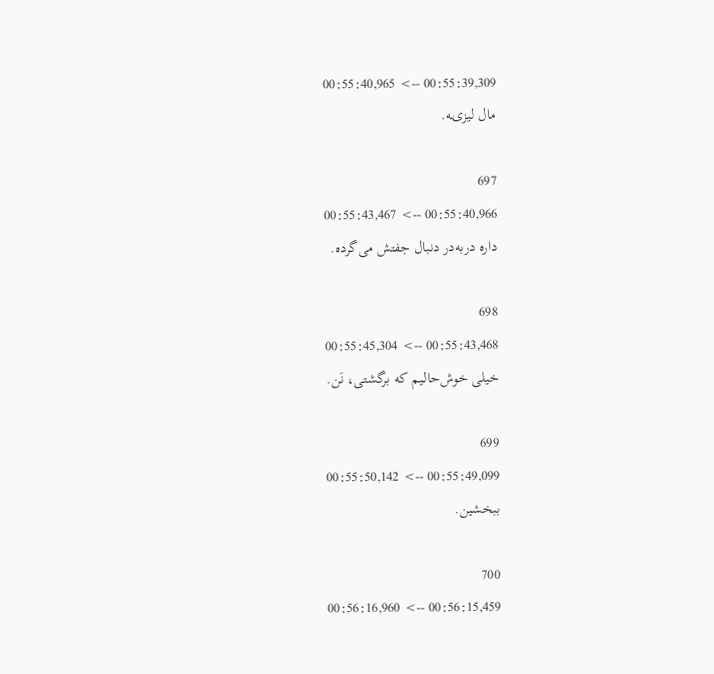00:55:39,309 --> 00:55:40,965
مال لیزی‌ـه.

697
00:55:40,966 --> 00:55:43,467
داره دربه‌در دنبال جفتش می‌گرده.

698
00:55:43,468 --> 00:55:45,304
خیلی خوش‌حالـیم که برگشتی، نَن.

699
00:55:49,099 --> 00:55:50,142
ببخشین.

700
00:56:15,459 --> 00:56:16,960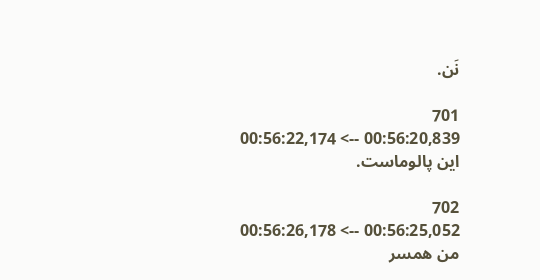نَن.

701
00:56:20,839 --> 00:56:22,174
این پالوماست.

702
00:56:25,052 --> 00:56:26,178
من همسر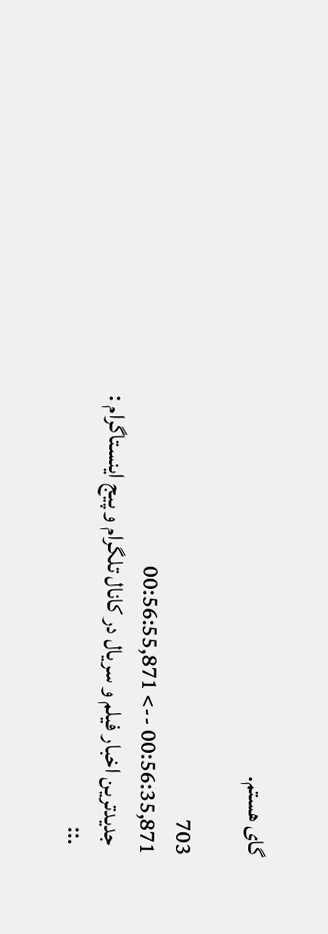گای هستم.

703
00:56:35,871 --> 00:56:55,871
  جديدترين اخبار فيلم و سريال در کانال تلگرام و پیج اینستاگرام :
  .::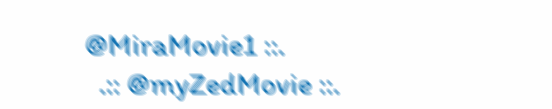@MiraMovie1 ::.
  .:: @myZedMovie ::.